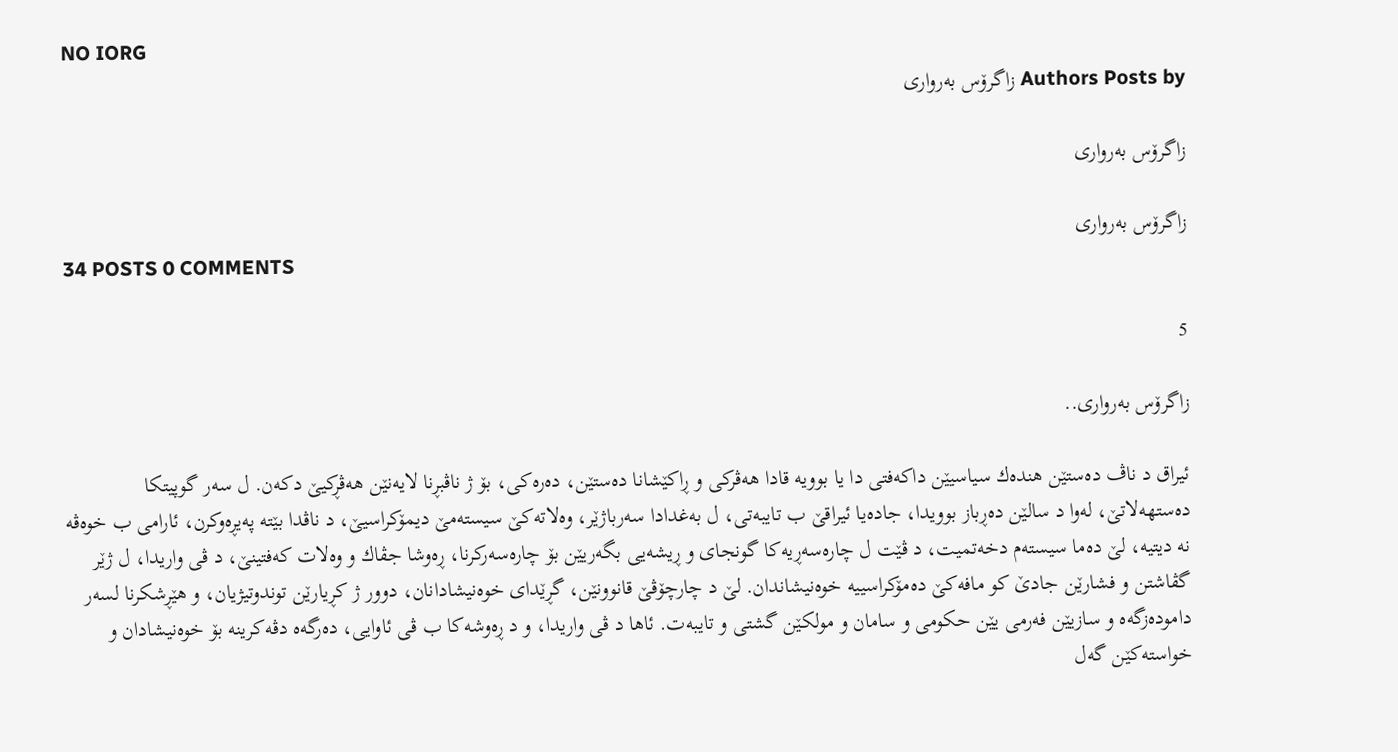NO IORG
Authors Posts by زاگرۆس به‌رواری

زاگرۆس به‌رواری

زاگرۆس به‌رواری
34 POSTS 0 COMMENTS

5

زاگرۆس به‌رواری..

ئیراق د ناڤ ده‌ستێن هنده‌ك سیاسیێن داكه‌فتى دا یا بوویه‌ قادا هه‌ڤركی و ڕاكێشانا ده‌ستێن، ده‌ره‌كی، بۆ ژ ناڤبڕنا لایه‌نێن هه‌ڤڕكیێ دكه‌ن. ل سه‌ر گوپیتكا ده‌ستهه‌لاتێ، له‌وا د سالێن ده‌ڕباز بوویدا، جاده‌یا ئیراقێ ب تایبه‌تی، ل به‌غدادا سه‌رباژێر، وه‌لاته‌كێ سیسته‌مێ دیمۆكراسیێ، د ناڤدا بێته‌ په‌یڕه‌وكرن، ئارامی ب خوه‌ڤه‌ نه‌ دیتیه‌، لێ ده‌ما سیسته‌م دخه‌تمیت، د ڤێت ل چاره‌سه‌ڕیه‌كا گونجای و ڕیشه‌یی بگه‌ریێن بۆ چاره‌سه‌ركرنا، ڕه‌وشا جڤاك و وه‌لات كه‌فتینێ، د ڤی واریدا، ل ژێر گڤاشتن و فشارێن جادێ كو مافه‌كێ ده‌مۆكراسییه‌ خوه‌نیشاندان. لێ د چارچۆڤێ قانوونێن، گڕێدای خوه‌نیشادانان، دوور ژ كڕیارێن توندوتیژیان، و هێڕشكرنا لسه‌ر داموده‌زگه‌ه و سازیێن فه‌رمی یێن حكومی و سامان و مولكێن گشتی و تایبه‌ت. ئاها د ڤی واریدا، و د ڕه‌وشه‌كا ب ڤی ئاوایی، ده‌رگه‌ه دڤه‌كرینه‌ بۆ خوه‌نیشادان و خواسته‌كێن گه‌ل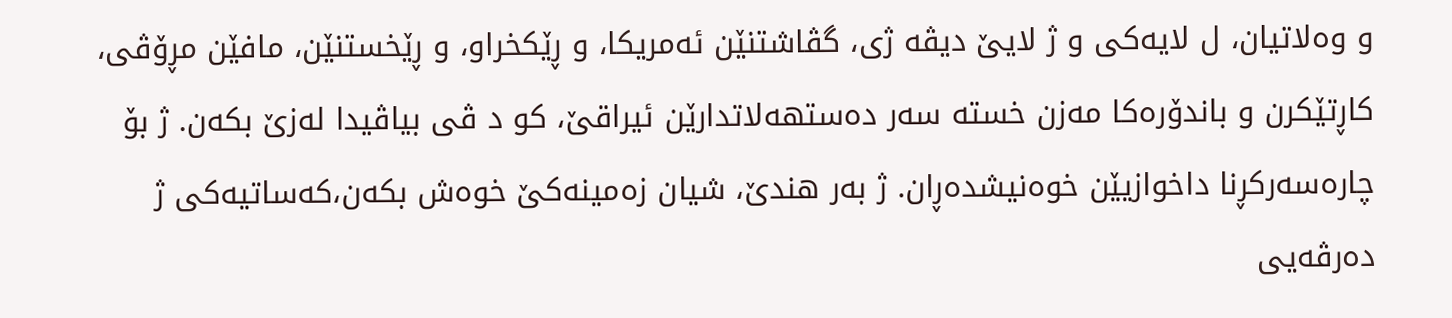و وه‌لاتیان، ل لایه‌كی و ژ لایێ دیڤه‌ ژی، گڤاشتنێن ئه‌مریكا، و ڕێكخراو، و ڕێخستنێن، مافێن مڕۆڤی، كاڕتێكرن و باندۆره‌كا مه‌زن خسته‌ سه‌ر ده‌ستهه‌لاتدارێن ئیراقێ، كو د ڤی بیاڤیدا له‌زێ بكه‌ن. ژ بۆ چاره‌سه‌ركڕنا داخوازیێن خوه‌نیشده‌ڕان. ژ به‌ر هندێ، شیان زه‌مینه‌كێ خوه‌ش بكه‌ن،كه‌ساتیه‌كی ژ ده‌رڤه‌یی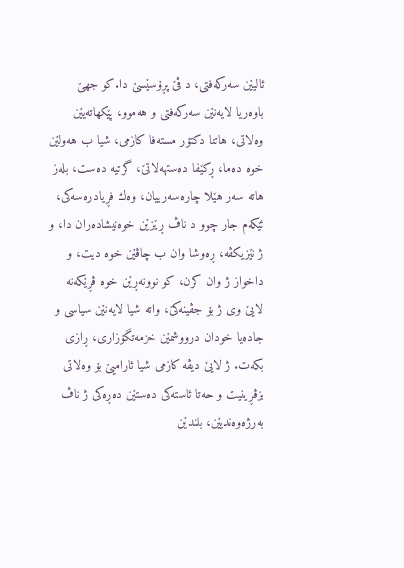ئالیێن سه‌ركه‌فتی، د ڤێ پڕۆسێسێ دا.كو جهێ باوه‌ریا لایه‌نێن سه‌ركه‌فتی و هه‌موو، پێكهاته‌یێن وه‌لاتی، هاتنا دكتۆر مسته‌فا كازمی، شیا ب هه‌ولێن خوه‌ ده‌ما، ڕكێفا ده‌ستهه‌لاتێ، گرتیه‌ ده‌ست، بله‌ز هاته‌ سه‌ر هێلا چاره‌سه‌رییان، وه‌ك فڕیادره‌سه‌كی، ئێكه‌م جار چوو د ناڤ ڕێزێن خوه‌نیشاده‌ران دا، و ژ نێزیكڤه‌، ڕه‌وشا وان ب چاڤێن خوه‌ دیت، و داخواز ژ وان كرن، كو نوونه‌ڕێن خوه‌ ڤڕێكه‌نه‌ لایێ وی ژ بۆ جڤینه‌كێ، واته‌ شیا لایه‌نێن سیاسی و جاده‌یا خودان درووشمێن خزمه‌تگۆزاری، ڕازی بكه‌ت. ژ لایێ دیڤه‌ كازمی شیا ئارامیێ بۆ وه‌لاتی بزڤڕینیت و حه‌تا ئاسته‌كی ده‌ستێن ده‌ڕه‌كی ژ ناڤ به‌رژه‌وه‌ندیێن، بلندێن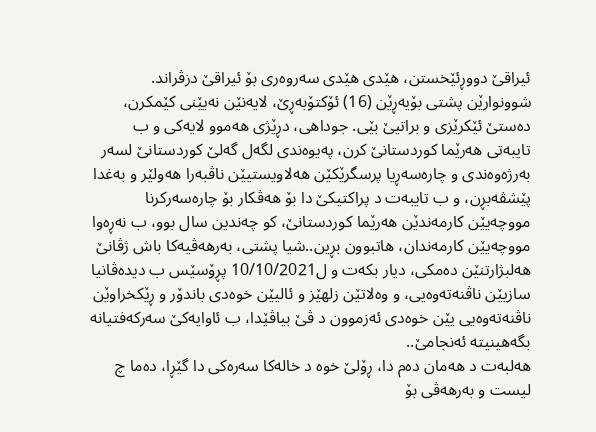ئیراقێ دووڕئێخستن، هێدی هێدی سه‌روه‌ری بۆ ئیراقێ دزڤراند. شوونوارێن پشتی بۆیه‌ڕێن (16) ئۆكتۆبه‌ڕێ، لایه‌نێن نه‌یێنی كێمكرن، ده‌ستێ ئێكرێزی و براتیێ بێی. جوداهی، دڕێژی هه‌موو لایه‌كی و ب تایبه‌تی هه‌رێما كوردستانێ كرن، په‌یوه‌ندی لگه‌ل گه‌لێ كوردستانێ لسه‌ر به‌رژه‌وه‌ندی و چاره‌سه‌ڕیا پرسگرێكێن هه‌لاویستیێن ناڤبه‌را هه‌ولێر و به‌غدا پێشڤه‌بڕن، و ب تایبه‌ت د پراكتیكێ دا بۆ هه‌ڤكار بۆ چاره‌سه‌ركرنا مووچه‌یێن كارمه‌ندێن هه‌رێما كوردستانێ، كو چه‌ندین سال بوو، ب نه‌ڕه‌وا مووچه‌یێن كارمه‌ندان، هاتبوون بڕین..شیا پشتی، به‌رهه‌ڤیه‌كا باش ژڤانێ هه‌لبژارتنێن ده‌مكى، دیار بكه‌ت و ل10/10/2021 پڕۆسێس ب دیده‌ڤانیا سازیێن ناڤنه‌ته‌وه‌یی، و وه‌لاتێن زلهێز و ئالیێن خوه‌دی باندۆر و ڕێكخراوێن ناڤنه‌ته‌وه‌یی یێن خوه‌دی ئه‌زموون د ڤێ بیاڤێدا، ب ئاوایه‌كێ سه‌ركه‌فتیانه‌ بگه‌هینیته‌ ئه‌نجامێ..
هه‌لبه‌ت د هه‌مان ده‌م دا، ڕۆلێ خوه‌ د خاله‌كا سه‌ره‌كی دا گێڕا، ده‌ما چ لیست و به‌رهه‌ڤی بۆ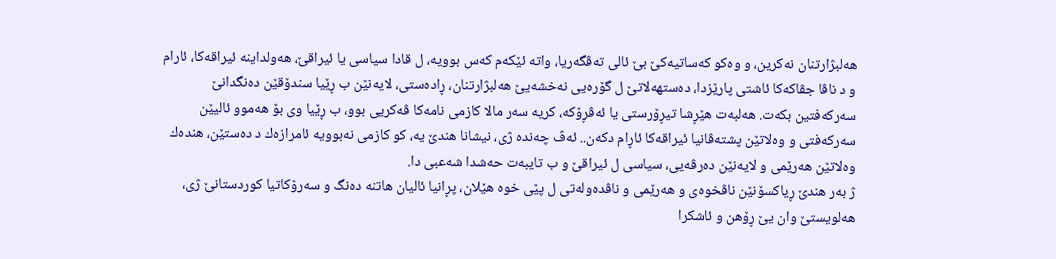هه‌لبژارتنان نه‌كرین، و وه‌كو كه‌ساتیه‌كێ بێ ئالی ته‌ڤگه‌ریا، واته‌ ئێكه‌م كه‌س بوویه‌، ل قادا سیاسی یا ئیراقێ، هه‌ولداینه‌ ئیراقه‌كا، ئارام و د ناڤا جڤاكه‌كا ئاشتی پارێزدا، ده‌ستهه‌لاتێ ل گۆره‌یی نه‌خشه‌یێ هه‌لبژارتنان، ڕاده‌ستی، لایه‌نێن ب ڕێیا سندۆقێن ده‌نگدانێ سه‌ركه‌فتین بكه‌ت. هه‌لبه‌ت هێڕشا تیڕۆرستی یا ئه‌ڤڕۆكه‌، كریه‌ سه‌ر مالا كازمی نامه‌كا ڤه‌كریی بوو، ب ڕێیا وی بۆ هه‌موو ئالیێن سه‌ركه‌فتی و وه‌لاتێن پشته‌ڤانیا ئیراقه‌كا ئاڕام دكه‌ن.. ئه‌ڤ چه‌نده‌ ژی، نیشانا هندێ یه‌، كو كازمی نه‌بوویه‌ ئامرازه‌ك د ده‌ستێن، هنده‌ك وه‌لاتێن هه‌رێمی و لایه‌نێن ده‌رڤه‌یی، سیاسی ل ئیراقێ و ب تایبه‌ت حه‌شدا شه‌عبی دا.
ژ به‌ر هندێ ڕیاكسۆنێن ناڤخوه‌ی و هه‌رێمی و ناڤده‌وله‌تی ل پێی خوه‌ هێلان، پڕانیا ئالیان هاتنه‌ ده‌نگ و سه‌رۆكاتیا كوردستانێ ژی، هه‌لویستێ وان یێ ڕۆهن و ئاشكرا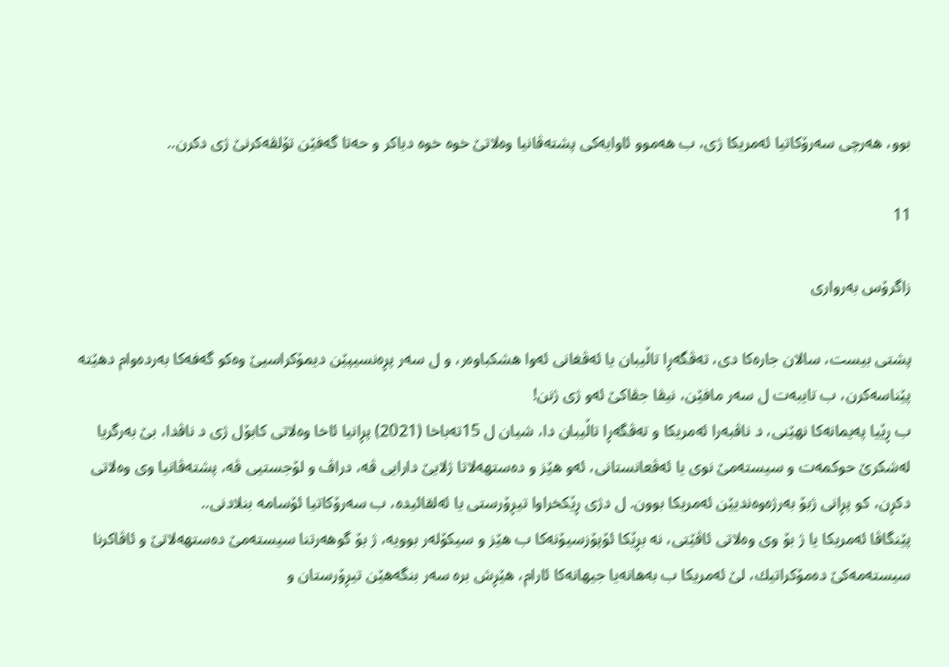بوو، هه‌رچی سه‌رۆكاتیا ئه‌مریكا ژی، ب هه‌موو ئاوایه‌كی پشته‌ڤانیا وه‌لاتێ خوه‌ خوه‌ دیاكر و حه‌تا گه‌فێن تۆلڤه‌كرنێ ژی دكرن..

11

زاگرۆس به‌روارى

پشتی بیست، سالان جاره‌كا دی، ته‌ڤگه‌ڕا تاڵیبان یا ئه‌ڤغانی ئه‌وا هشكباوه‌ر، و ل سه‌ر پڕه‌نسیپێن دیمۆكراسیێ وه‌كو گه‌فه‌كا به‌رده‌وام دهێته‌ پێناسه‌كرن، ب تایبه‌ت ل سه‌ر مافێن، نیڤا جڤاكێ ئه‌و ژی ژنن!
ب ڕێیا په‌یمانه‌كا نهێنی، د ناڤبه‌را ئه‌مریكا و ته‌ڤگه‌ڕا تاڵیبان دا، شیان ل 15ته‌باخا (2021) پڕانیا ئاخا وه‌لاتی كابۆل ژی د ناڤدا، بێ به‌رگریا له‌شكرێ حوكمه‌ت و سیسته‌مێ نوی یا ئه‌ڤعانستانی، ئه‌و هێز و ده‌ستهه‌لاتا ژلایێ دارایی ڤه‌، دراڤ و لۆجستیی ڤه‌، پشته‌ڤانیا وی وه‌لاتی دكڕن، كو پڕانی ژبۆ به‌رژه‌وه‌ندیێن ئه‌مریكا بوون. ل دژی ڕێكخراوا تیڕۆرستی یا ئه‌لقائیده‌، ب سه‌رۆكاتیا ئۆسامه‌ بنلادنی..
پێنگاڤا ئه‌مریكا یا ژ بۆ وی وه‌لاتی ئاڤێتی، نه‌ بڕێكا ئۆپۆزسیۆنه‌كا ب هێز و سیكۆله‌ر بوویه‌، ژ بۆ گوهه‌رتنا سیسته‌مێ ده‌ستهه‌لاتێ و ئاڤاكرنا سیسته‌مه‌كێ ده‌مۆكراتیك، لێ ئه‌مریكا ب به‌هانه‌یا جیهانه‌كا ئارام، هێڕش بره‌ سه‌ر بنگه‌هێن تیڕۆرستان و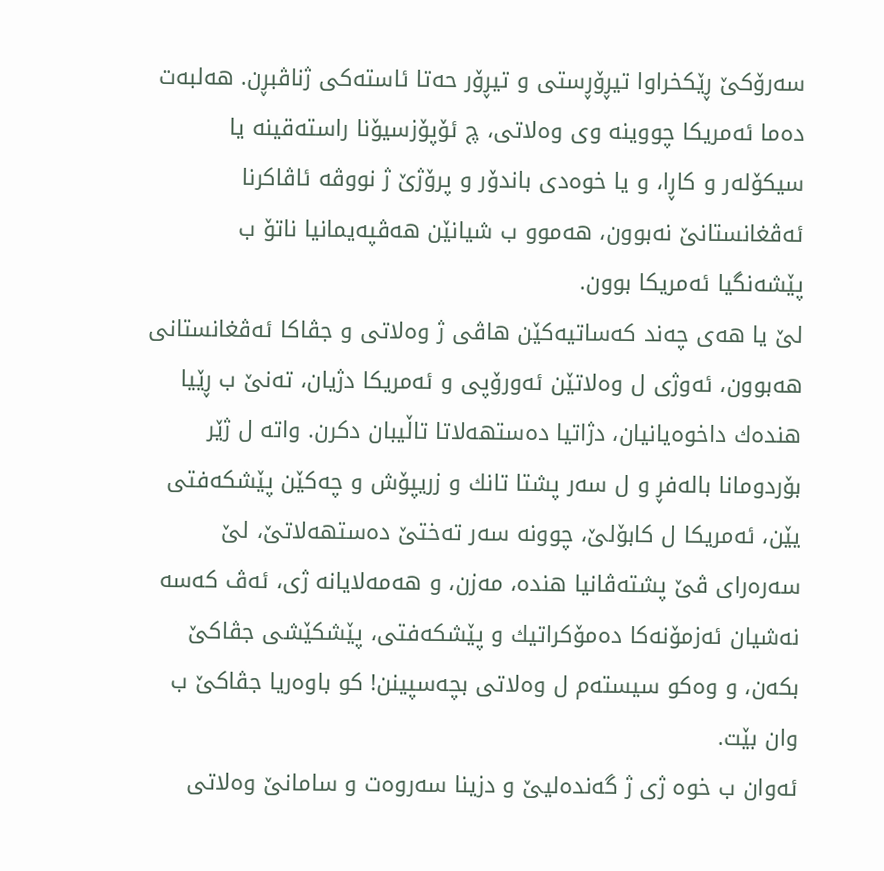سه‌رۆكێ ڕێكخراوا تیڕۆڕستی و تیڕۆر حه‌تا ئاسته‌كی ژناڤبڕن. هه‌لبه‌ت ده‌ما ئه‌مریكا چووینه‌ وی وه‌لاتی، چ ئۆپۆزسیۆنا راسته‌قینه‌ یا سیكۆله‌ر و كاڕا، و یا خوه‌دی باندۆر و پرۆژێ ژ نووڤه‌ ئاڤاكرنا ئه‌ڤغانستانێ‌ نه‌بوون، هه‌موو ب شیانێن هه‌ڤپه‌یمانیا ناتۆ ب پێشه‌نگیا ئه‌مریكا بوون.
لێ یا هه‌ی چه‌ند كه‌ساتیه‌كێن هاڤی ژ وه‌لاتی و جڤاكا ئه‌ڤغانستانی هه‌بوون، ئه‌وژی ل وه‌لاتێن ئه‌ورۆپی و ئه‌مریكا دژیان، ته‌نێ ب ڕێیا هنده‌ك داخوه‌یانیان، دژاتیا ده‌ستهه‌لاتا تاڵیبان دكرن. واته‌ ل ژێر بۆردومانا باله‌فڕ و ل سه‌ر پشتا تانك و زریپۆش و چه‌كێن پێشكه‌فتی یێن، ئه‌مریكا ل كابۆلێ، چوونه‌ سه‌ر ته‌ختێ ده‌ستهه‌لاتێ، لێ سه‌ره‌رای ڤێ پشته‌ڤانیا هنده‌، مه‌زن، و هه‌مه‌لایانه‌ ژی، ئه‌ڤ كه‌سه‌ نه‌شیان ئه‌زمۆنه‌كا ده‌مۆكراتیك و پێشكه‌فتی، پێشكێشی جڤاكێ بكه‌ن، و وه‌كو سیسته‌م ل وه‌لاتی بچه‌سپینن! كو باوه‌ریا جڤاكێ ب وان بێت.
ئه‌وان ب خوه‌ ژی ژ گه‌نده‌لیێ و دزینا سه‌روه‌ت و سامانێ وه‌لاتی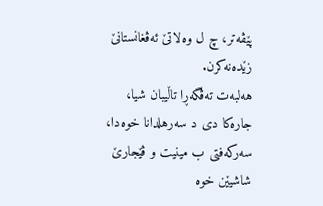پێڤه‌تر، چ ل وه‌لاتێ ئه‌ڤغانستانێ زێده‌نه‌كرن.
هه‌لبه‌ت ته‌ڤگه‌ڕا تاڵیبان شیا، جاره‌كا دی د سه‌رهلدانا خوه‌دا، سه‌ركه‌فتی ب مینیت و ڤێجارێ شاشیێن خوه‌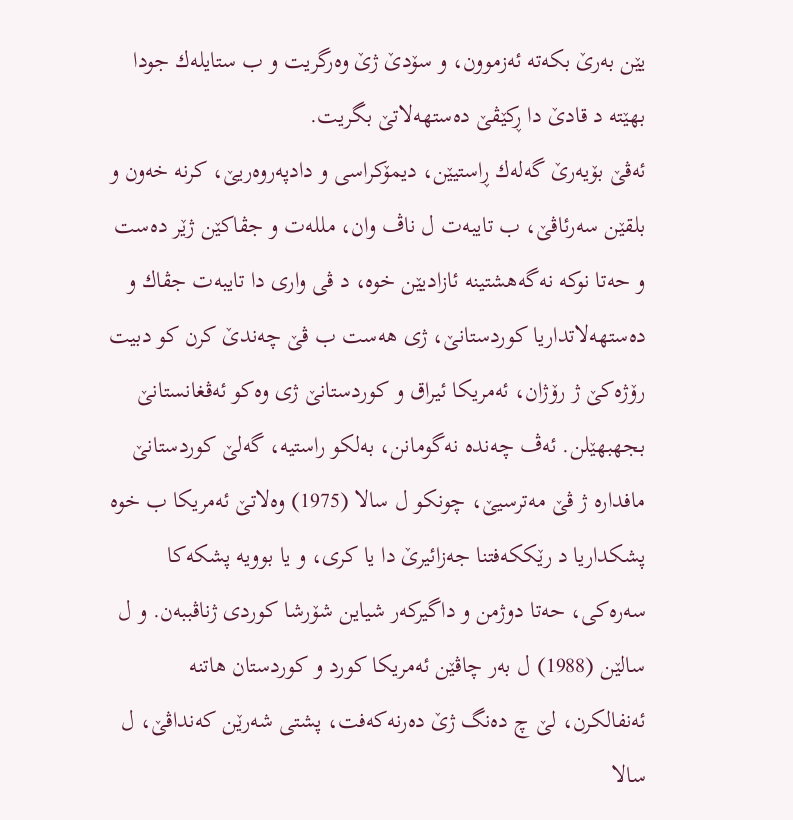یێن به‌رێ بكه‌ته‌ ئه‌زموون، و سۆدێ ژێ وه‌رگریت و ب ستایله‌ك جودا بهێته‌ د قادێ دا ڕكێڤێ ده‌ستهه‌لاتێ بگریت.
ئه‌ڤێ بۆیه‌رێ گه‌له‌ك ڕاستیێن، دیمۆكراسی و دادپه‌روه‌ریێ، كرنه‌ خه‌ون و بلقێن سه‌رئاڤێ، ب تایبه‌ت ل ناڤ وان، ملله‌ت و جڤاكێن ژێر ده‌ست و حه‌تا نوكه‌ نه‌گه‌هشتینه‌ ئازادیێن خوه‌، د ڤی واری دا تایبه‌ت جڤاك و ده‌ستهه‌لاتداریا كوردستانێ، ژی هه‌ست ب ڤێ چه‌ندێ كرن كو دبیت رۆژه‌كێ ژ رۆژان، ئه‌مریكا ئیراق و كوردستانێ ژی وه‌كو ئه‌ڤغانستانێ بجهبهێلن. ئه‌ڤ چه‌نده‌ نه‌گومانن، به‌لكو راستیه‌، گه‌لێ كوردستانێ مافداره‌ ژ ڤێ مه‌ترسیێ، چونكو ل سالا (1975) وه‌لاتێ ئه‌مریكا ب خوه‌ پشكداریا د رێككه‌فتنا جه‌زائیرێ دا یا كری، و یا بوویه‌ پشكه‌كا سه‌ره‌كی، حه‌تا دوژمن و داگیركه‌ر شیاین شۆرشا كوردی ژناڤببه‌ن. و ل سالێن (1988) ل به‌ر چاڤێن ئه‌مریكا كورد و كوردستان هاتنه‌ ئه‌نفالكرن، لێ چ ده‌نگ ژێ ده‌رنه‌كه‌فت، پشتی شه‌رێن كه‌نداڤێ، ل سالا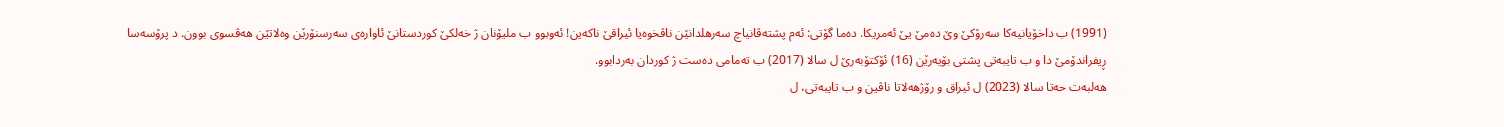(1991) ب داخۆیانیه‌كا سه‌رۆكێ وێ ده‌مێ یێ ئه‌مریكا. ده‌ما گۆتی: ئه‌م پشته‌ڤانیاچ سه‌رهلدانێن ناڤخوه‌یا ئیراقێ ناكه‌ین! ئه‌وبوو ب ملیۆنان ژ خه‌لكێ كوردستانێ ئاواره‌ی سه‌رسنۆرێن وه‌لاتێن هه‌ڤسوی بوون. د پرۆسه‌سا ڕیفراندۆمێ دا و ب تایبه‌تی پشتی بۆیه‌رێن (16) ئۆكتۆبه‌رێ ل سالا (2017) ب ته‌مامی ده‌ست ژ كوردان به‌ردابوو.
هه‌لبه‌ت حه‌تا سالا (2023) ل ئیراق و رۆژهه‌لاتا ناڤین و ب تایبه‌تی، ل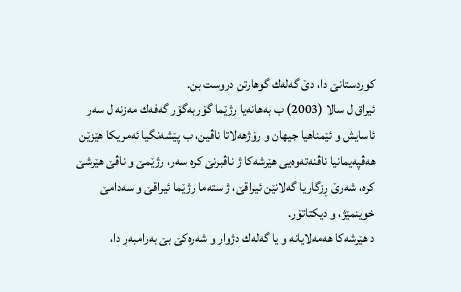كوردستانێ دا، دێ گه‌له‌ك گوهارتن دروست بن.
ئیراق ل سالا (2003) ب به‌هانه‌یا رژێما گۆربه‌گۆر گه‌فه‌ك مه‌زنه‌ ل سه‌ر ئاسایش و ئێمناهیا جیهان و رۆژهه‌لاتا ناڤین، ب پێشه‌نگیا ئه‌مریكا هێزێن هه‌ڤپه‌یمانیا ناڤنه‌ته‌وه‌یی هێرشه‌كا ژ ناڤبرنێ كره‌ سه‌ر، رژێمێ و ناڤێ هێرشێ كره‌، شه‌رێ ڕزگاریا گه‌لانێن ئیراقێ، ژ سته‌ما رژێما ئیراقێ و سه‌دامێ خوینمێژ، و دیكتاتۆر.
د هێرشه‌كا هه‌مه‌لایانه‌ و یا گه‌له‌ك دژوار و شه‌ره‌كێ بێ به‌رامبه‌ر دا،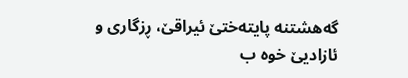گه‌هشتنه‌ پایته‌ختێ ئیراقێ، ڕزگاری و ئازادیێ خوه‌ ب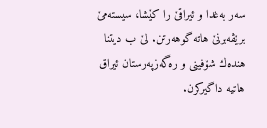سه‌ر به‌غدا و ئیراقێ را كێشا، سیسته‌مێ برێڤه‌برنێ هاته‌ گوهه‌رتن. لێ ب دیتنا هنده‌ك شۆفینی و ره‌گه‌زپه‌رستان ئیراق هاتیه‌ داگیركرن.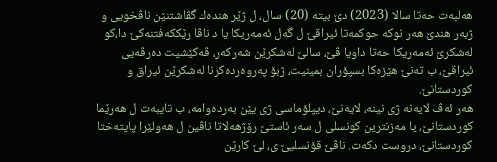هه‌لبه‌ت حه‌تا سالا (2023) دێ بیته‌ (20) سال، ل ژێر هنده‌ك گڤاشتنێن ناڤخویی و ژبه‌ر هندێ هه‌ر نوكه‌ حوكمه‌تا ئیراقێ ل گه‌ل ئه‌مه‌ریكا یا د ناڤا رێككه‌فتنه‌كێ دا،كو له‌شكرێ ئه‌مه‌ریكا حه‌تا داویا ڤێ، سالێ له‌شكرێن شه‌ركه‌ر، ڤه‌كێشیت ده‌رڤه‌یی ئیراقێ، ب ته‌نێ هێزه‌كا بسپۆران بمینیت، ژبۆ په‌روه‌رده‌كرنا له‌شكرێن ئیراق و كوردستانێ.
هه‌ر ئه‌ڤ لایه‌نه‌ ژی نینه‌، لایه‌نێ، دیپلۆماسی ژی یێن به‌رده‌وامه‌، ب تایبه‌ت ل هه‌رێما كوردستانێ، یا مه‌زنترین كونسلی ل سه‌ر ئاستێ رۆژهه‌لاتا ناڤین ل هه‌ولێرا پایته‌ختا كوردستانێ، دروست دكه‌ت. ناڤێ قۆنسلیێ ی، لێ كارێن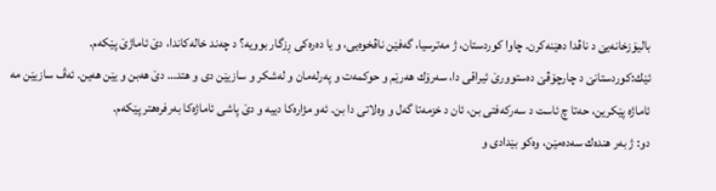بالیۆزخانه‌یێ د ناڤدا دهێنه‌كرن. چاوا كوردستان، ژ مه‌ترسیا، گه‌فێن ناڤخوه‌یی، و یا ده‌ره‌كی ڕزگار بوویه‌؟ د چه‌ند خاله‌كاندا، دێ ئاماژێ پێكه‌م.
ئێك:كوردستانێ د چارچۆڤێ ده‌ستوورێ ئیراقی دا، سه‌رۆك هه‌رێم و حوكمه‌ت و په‌رله‌مان و له‌شكر و سازیێن دی و هتد… دێ هه‌بن و یێن هه‌ین. ئه‌ڤ سازیێن مه‌ ئاماژه‌ پێكرین، حه‌تا چ ئاست د سه‌ركه‌فتی بن، ئان د خزمه‌تا گه‌ل و وه‌لاتی دا بن. ئه‌و مژاره‌كا دییه‌ و دێ پاشی ئاماژه‌كا به‌رفره‌هتر پێكه‌م.
دو: ژ به‌ر هنده‌ك سه‌ده‌مێن، وه‌كو بێدادی و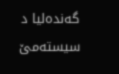گه‌نده‌لیا د سیسته‌مێ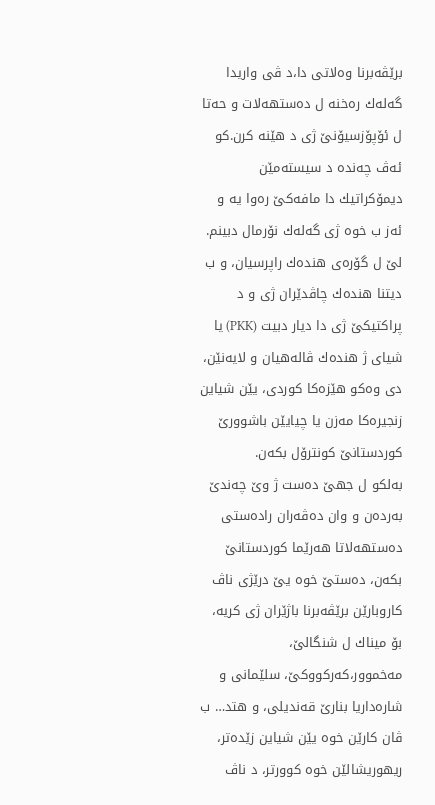برێڤه‌برنا وه‌لاتی دا،د ڤی واریدا گه‌له‌ك ره‌خنه‌ ل ده‌ستهه‌لات و حه‌تا ل ئۆپۆزسیۆنێ ژی د هێنه‌ كرن.كو ئه‌ڤ چه‌نده‌ د سیسته‌مێن دیمۆكراتیك دا مافه‌كێ ره‌وا یه‌ و ئه‌ز ب خوه‌ ژی گه‌له‌ك نۆرمال دبینم. لێ ل گۆره‌ی هنده‌ك راپرسیان، و ب دیتنا هنده‌ك چاڤدێران ژی و د پراكتیكێ ژی دا دیار دبیت (PKK) یا شیای ژ هنده‌ك ڤاله‌هیان و لایه‌نێن، دی وه‌كو هێزه‌كا كوردی، یێن شیاین زنجیره‌كا مه‌زن یا چیایێن باشوورێ كوردستانێ كونترۆل بكه‌ن.
به‌لكو ل جهێ ده‌ست ژ وێ چه‌ندێ به‌رده‌ن و وان ده‌ڤه‌ران راده‌ستی ده‌ستهه‌لاتا هه‌رێما كوردستانێ بكه‌ن، ده‌ستێ خوه‌ یێ درێژی ناڤ كاروبارێن برێڤه‌برنا باژێران ژی كریه‌، بۆ میناك ل شنگالێ، مه‌خموور،كه‌ركووكێ، سلێمانی و شاره‌داریا بنارێ قه‌ندیلی، و هتد… ب ڤان كارێن خوه‌ یێن شیاین زێده‌تر، ریهوریشالێن خوه‌ كوورتر، د ناڤ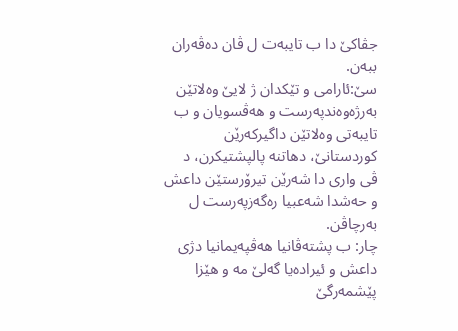جڤاكێ دا ب تایبه‌ت ل ڤان ده‌ڤه‌ران ببه‌ن.
سێ:ئارامی و تێكدان ژ لایێ وه‌لاتێن به‌رژه‌وه‌ندپه‌رست و هه‌ڤسویان و ب تایبه‌تی وه‌لاتێن داگیركه‌رێن كوردستانێ، دهاتنه‌ پالپشتیكرن، د ڤی واری دا شه‌رێن تیرۆرستێن داعش و حه‌شدا شه‌عبیا ره‌گه‌زپه‌رست ل به‌رچاڤن.
چار: ب پشته‌ڤانیا هه‌ڤپه‌یمانیا دژی داعش و ئیراده‌یا گه‌لێ مه‌ و هێزا پێشمه‌رگێ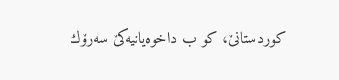كوردستانێ، كو ب داخوه‌یانیه‌كێ سه‌رۆك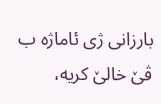بارزانی ژی ئاماژه‌ ب ڤێ خالێ كریه‌،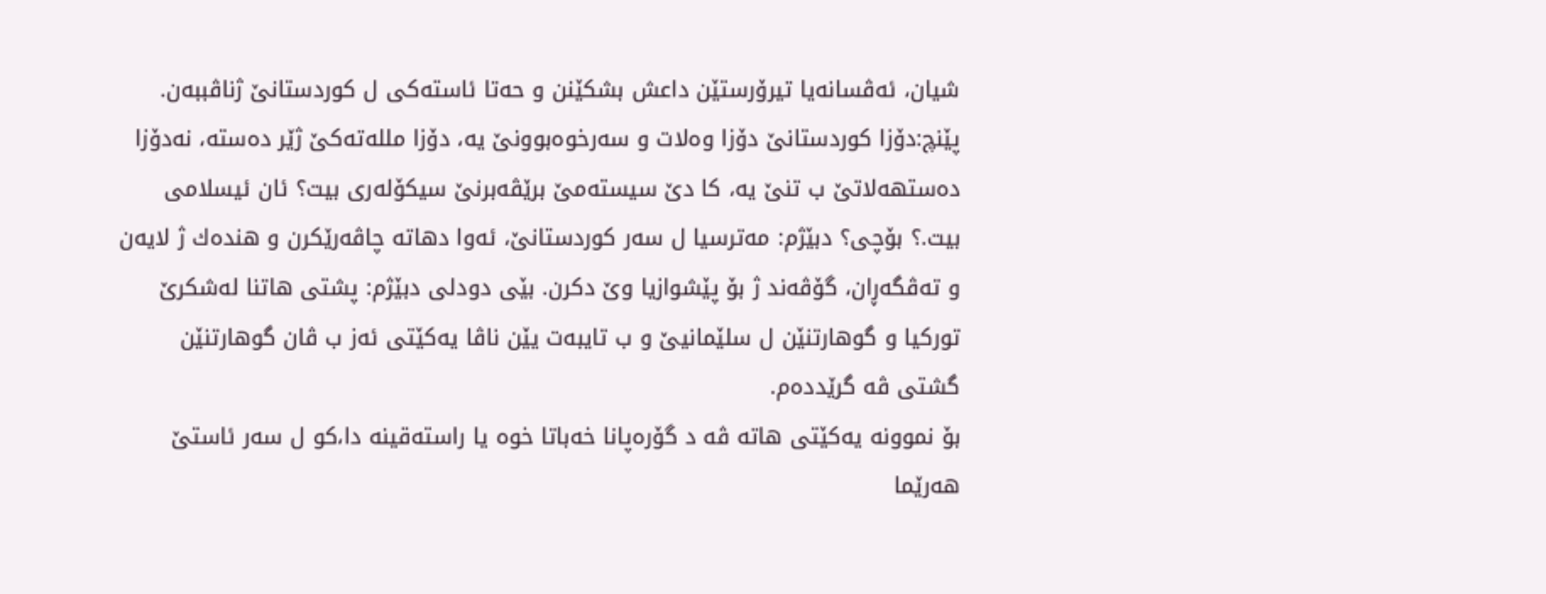شیان، ئه‌ڤسانه‌یا تیرۆرستێن داعش بشكێنن و حه‌تا ئاسته‌كی ل كوردستانێ ژناڤببه‌ن. پێنچ:دۆزا كوردستانێ دۆزا وه‌لات و سه‌رخوه‌بوونێ یه‌، دۆزا ملله‌ته‌كێ ژێر ده‌سته‌، نه‌دۆزا ده‌ستهه‌لاتێ ب تنێ یه‌، كا دێ سیسته‌مێ برێڤه‌برنێ سیكۆله‌ری بیت؟ ئان ئیسلامی بیت.؟ بۆچی؟ دبێژم: مه‌ترسیا ل سه‌ر كوردستانێ، ئه‌وا دهاته‌ چاڤه‌رێكرن و هنده‌ك ژ لایه‌ن و ته‌ڤگه‌ڕان، گۆڤه‌ند ژ بۆ پێشوازیا وێ دكرن. بێی دودلی دبێژم: پشتی هاتنا له‌شكرێ توركیا و گوهارتنێن ل سلێمانیێ و ب تایبه‌ت یێن ناڤا یه‌كێتی ئه‌ز ب ڤان گوهارتنێن گشتی ڤه‌ گرێدده‌م.
بۆ نموونه‌ یه‌كێتی هاته‌ ڤه‌ د گۆره‌پانا خه‌باتا خوه‌ یا راسته‌قینه‌ دا،كو ل سه‌ر ئاستێ هه‌رێما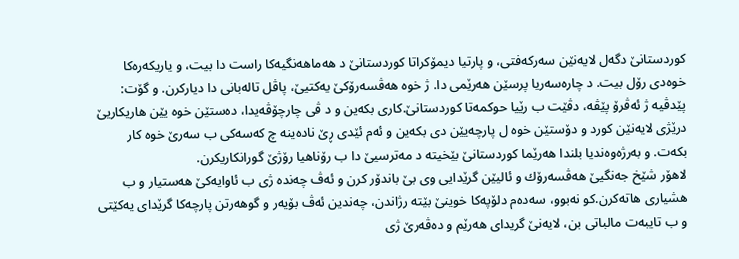كوردستانێ دگه‌ل لایه‌نێن سه‌ركه‌فتی، و پارتیا دیمۆكراتا كوردستانێ د هه‌ماهه‌نگیه‌كا راست دا بیت، و یاریكه‌ره‌كا خوه‌دی رۆل بیت. د چاره‌سه‌ریا پرسێن هه‌رێمی دا. ژ خوه‌ هه‌ڤسه‌رۆكێ یه‌كتیێ، پاڤل تاله‌بانی دا دیاركرن. و گۆت: پێدڤیه‌ ژ ئه‌ڤرۆ پێڤه‌، دڤێت ب رێیا حوكمه‌تا كوردستانێ.كاری بكه‌ین و د ڤی چارچۆڤه‌یدا، ده‌ستێن خوه‌ یێن هاریكاریێ درێژی لایه‌نێن كورد و دۆستێن خوه‌ ل پارچه‌یێن دی بكه‌ین و ئه‌م ئێدی ڕێ ناده‌ینه‌ چ كه‌سه‌كی ب سه‌رێ خوه‌ كار بكه‌ت. و به‌رژه‌وه‌ندیا بلندا هه‌رێما كوردستانێ بێخیته‌ د مه‌ترسیێ دا ب رۆناهیا رۆژێ گورانكاریكرن.
لاهۆر شێخ جه‌نگیێ هه‌ڤسه‌رۆك و ئالیێن گرێدایی وی بێ باندۆر كرن و ئه‌ڤ چه‌نده‌ ژی ب ئاوایه‌كێ هه‌ستیار و ب هشیاری هاته‌كرن.كو نه‌بوو، سه‌ده‌م دلۆپه‌كا خوینێ بێته‌ رژاندن، چه‌ندین ئه‌ڤ بۆیه‌ر و گوهه‌رتن پارچه‌كا گرێدای یه‌كێتی و ب تایبه‌ت مالباتی بن، لایه‌نێ گریدای هه‌رێم و ده‌ڤه‌رێ ژی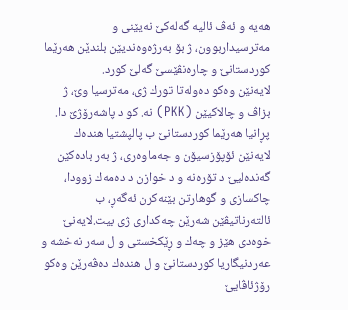هه‌یه‌ و ئه‌ڤ ئالیه‌ گه‌له‌كێ نه‌یێنی و مه‌ترسیداربوون، ژ بۆ به‌رژه‌وه‌ندیێن بلندێن هه‌رێما كوردستانێ و چاره‌نڤێسێ گه‌لێ كورد.
لایه‌نێن وه‌كو ده‌وله‌تا تورك ژی، مه‌ترسیا وێ، ژ بزاڤ و چالاكیێن (PKK) نه‌. كو د پاشه‌رۆژێ دا. پڕانیا هه‌رێما كوردستانێ ب پالپشتیا هنده‌ك لایه‌نێن ئۆپۆزسیۆن و جه‌ماوه‌ری، ژ به‌ر باده‌كێن گه‌نده‌لیێ د تۆره‌نه‌ و د خوازن د ده‌مه‌ك زوودا، چاكسازی و گوهارتن بێنه‌كرن ئه‌گه‌ڕ، ب ئالته‌رناتیڤێن شه‌رێن چه‌كداری ژی بیت.لایه‌نێ خوه‌دی هێز و چه‌ك و ڕێكخستی و ل سه‌ر نه‌خشه‌ و عه‌ردنیگاریا كوردستانێ و ل هنده‌ك ده‌ڤه‌رێن وه‌كو رۆژئاڤایێ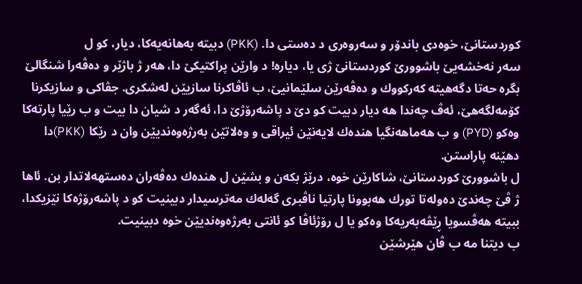كوردستانێ، خوه‌دی باندۆر و سه‌روه‌ری د ده‌ستی دا. (PKK) دبیته‌ به‌هانه‌یه‌كا، دیار، كو ل
سه‌ر نه‌خشه‌یێ باشوورێ كوردستانێ ژی یا، دیاره‌! د وارێن پراكتیكێ دا، هه‌ر ژ باژێر و ده‌ڤه‌را شنگالێ بگره‌ حه‌تا دگه‌هیته‌ كه‌ركووك و ده‌ڤه‌رێن سلێمانیێ، ب ئاڤاكرنا سازیێن له‌شكری. جڤاكی و سازیكرنا كۆمه‌لگه‌هێ، ئه‌ڤ چه‌ندا هه‌ دیار دبیت كو دێ د پاشه‌رۆژێ دا، ئه‌گه‌ر د شیان دا بیت و ب رێیا پارته‌كا وه‌كو (PYD) و ب هه‌ماهه‌نگیا هنده‌ك لایه‌نێن ئیراقی و وه‌لاتێن به‌رژه‌وه‌ندیێن وان د رێكا (PKK)دا دهێنه‌ پاراستن.
ل باشوورێ كوردستانێ، شاكارێن خوه‌، درێژ بكه‌ن و بشێن ل هنده‌ك ده‌ڤه‌ران ده‌ستهه‌لاتدار بن. ئاها ژ ڤێ چه‌ندێ ده‌وله‌تا تورك هه‌بوونا پارتیا ناڤبری گه‌له‌ك مه‌ترسیدار دبینیت كو د پاشه‌رۆژه‌كا نێزیكدا، ببیته‌ هه‌ڤسویا ڕێڤه‌به‌ریه‌كا وه‌كو یا ل رۆژئاڤا كو ئانتی به‌رژه‌وه‌ندیێن خوه‌ دبینیت.
ب دیتنا مه‌ ب ڤان هێرشێن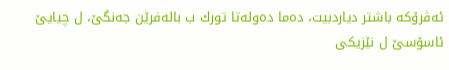ئه‌ڤرۆكه‌ باشتر دیاردبیت، ده‌ما ده‌وله‌تا تورك ب باله‌فرێن جه‌نگێ، ل چیایێ ئاسۆسێ ل نێزیكی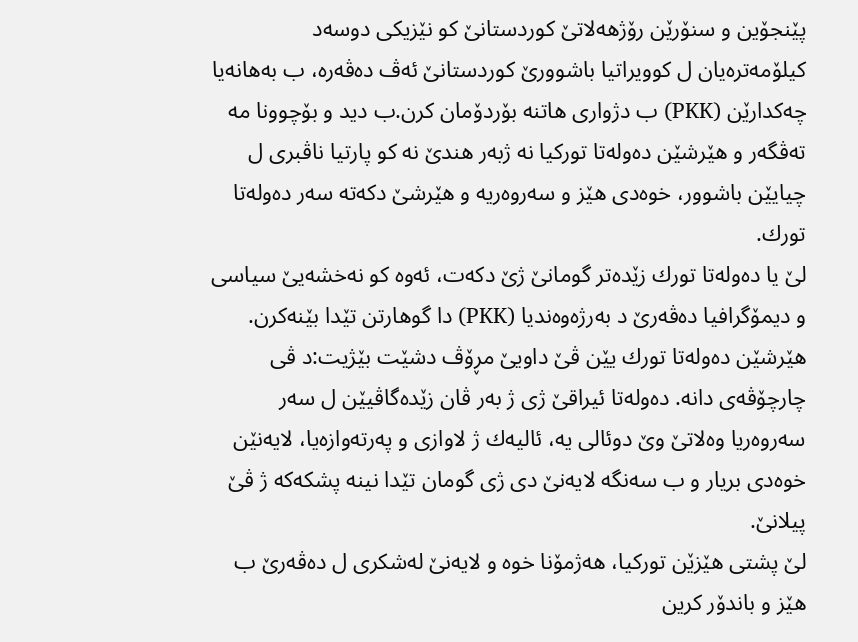پێنجۆین و سنۆرێن رۆژهه‌لاتێ كوردستانێ كو نێزیكی دوسه‌د كیلۆمه‌تره‌یان ل كوویراتیا باشوورێ كوردستانێ ئه‌ڤ ده‌ڤه‌ره‌، ب به‌هانه‌یا چه‌كدارێن (PKK) ب دژواری هاتنه‌ بۆردۆمان كرن.ب دید و بۆچوونا مه‌ ته‌ڤگه‌ر و هێرشێن ده‌وله‌تا توركیا نه‌ ژبه‌ر هندێ نه‌ كو پارتیا ناڤبری ل چیایێن باشوور، خوه‌دی هێز و سه‌روه‌ریه‌ و هێرشێ دكه‌ته‌ سه‌ر ده‌وله‌تا تورك.
لێ یا ده‌وله‌تا تورك زێده‌تر گومانێ ژێ دكه‌ت، ئه‌وه‌ كو نه‌خشه‌یێ سیاسی و دیمۆگرافیا ده‌ڤه‌رێ د به‌رژه‌وه‌ندیا (PKK) دا گوهارتن تێدا بێنه‌كرن. هێرشێن ده‌وله‌تا تورك یێن ڤێ داویێ مڕۆڤ دشێت بێژیت:د ڤی چارچۆڤه‌ی دانه‌. ده‌وله‌تا ئیراقێ ژی ژ به‌ر ڤان زێده‌گاڤیێن ل سه‌ر سه‌روه‌ریا وه‌لاتێ وێ دوئالی یه‌، ئالیه‌ك ژ لاوازی و په‌رته‌وازه‌یا، لایه‌نێن خوه‌دی بریار و ب سه‌نگه‌ لایه‌نێ دی ژی گومان تێدا نینه‌ پشكه‌كه‌ ژ ڤێ پیلانێ.
لێ پشتی هێزێن توركیا، هه‌ژمۆنا خوه‌ و لایه‌نێ له‌شكری ل ده‌ڤه‌رێ ب هێز و باندۆر كرین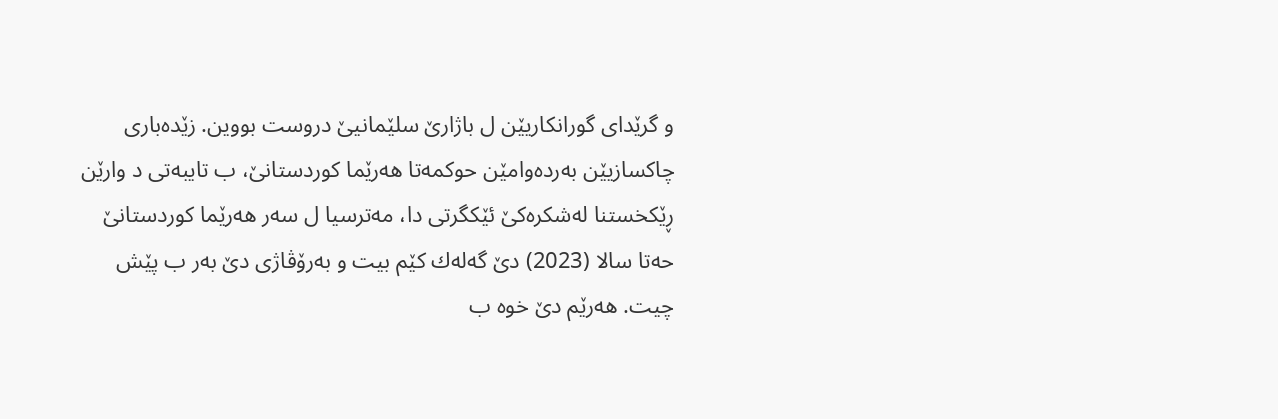و گرێدای گورانكاریێن ل باژارێ سلێمانیێ دروست بووین. زێده‌باری چاكسازیێن به‌رده‌وامێن حوكمه‌تا هه‌رێما كوردستانێ، ب تایبه‌تی د وارێن ڕێكخستنا له‌شكره‌كێ ئێكگرتی دا، مه‌ترسیا ل سه‌ر هه‌رێما كوردستانێ حه‌تا سالا (2023) دێ گه‌له‌ك كێم بیت و به‌رۆڤاژی دێ به‌ر ب پێش چیت. هه‌رێم دێ خوه‌ ب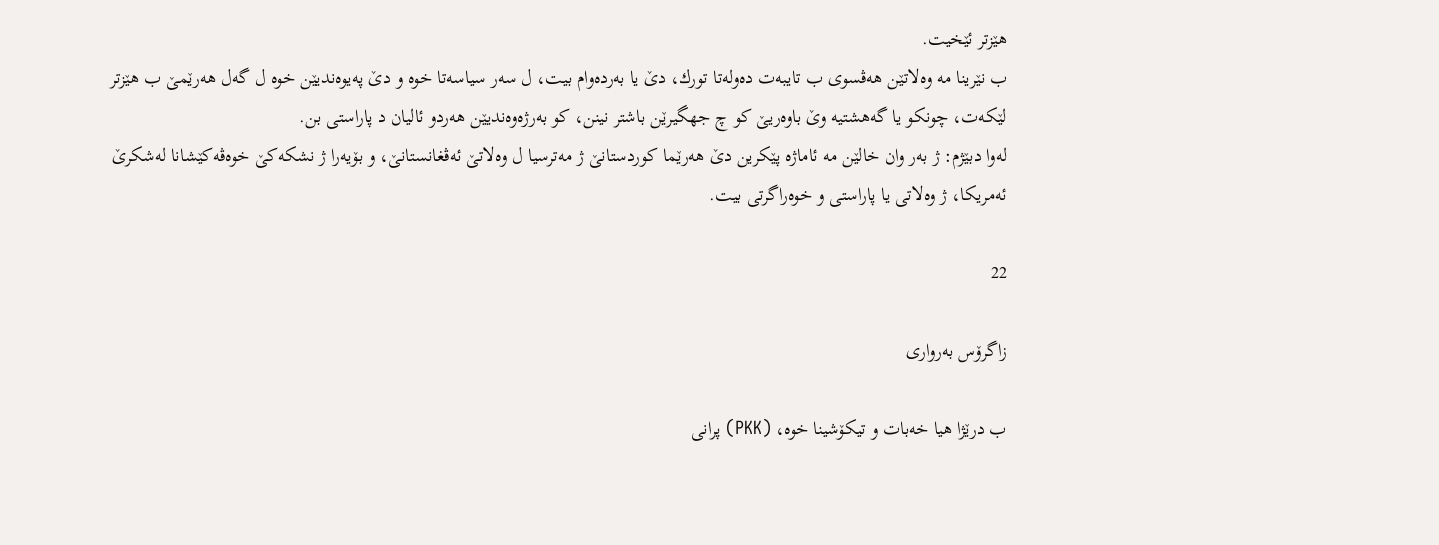هێزتر ئێخیت.
ب نێرینا مه‌ وه‌لاتێن هه‌ڤسوی ب تایبه‌ت ده‌وله‌تا تورك، دێ یا به‌رده‌وام بیت، ل سه‌ر سیاسه‌تا خوه‌ و دێ په‌یوه‌ندیێن خوه‌ ل گه‌ل هه‌رێمێ ب هێزتر لێكه‌ت، چونكو یا گه‌هشتیه‌ وێ باوه‌ریێ كو چ جهگیرێن باشتر نینن، كو به‌رژه‌وه‌ندیێن هه‌ردو ئالیان د پاراستی بن.
له‌وا دبێژم: ژ به‌ر وان خالێن مه‌ ئاماژه‌ پێكرین دێ هه‌رێما كوردستانێ ژ مه‌ترسیا ل وه‌لاتێ ئه‌ڤغانستانێ، و بۆیه‌را ژ نشكه‌كێ خوه‌ڤه‌كێشانا له‌شكرێ ئه‌مریكا، ژ وه‌لاتی یا پاراستی و خوه‌راگرتی بیت.

22

زاگرۆس به‌رواری

ب درێژا هیا خه‌بات و تیكۆشینا خوه‌، (PKK) پرانی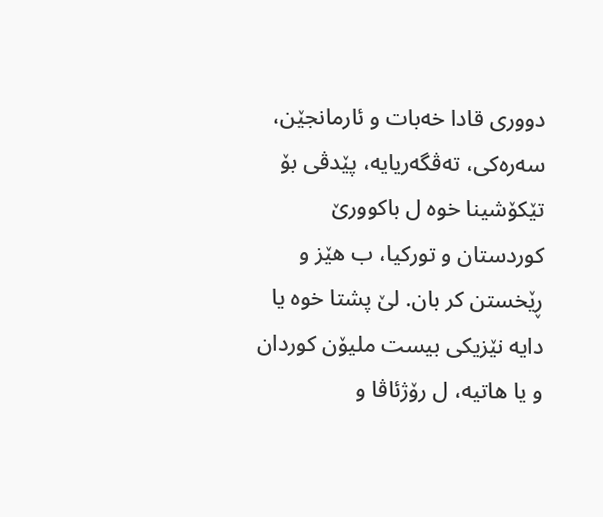دووری قادا خه‌بات و ئارمانجێن، سه‌ره‌كی، ته‌ڤگه‌ریایه‌، پێدڤی بۆ تێكۆشینا خوه‌ ل باكوورێ كوردستان و توركیا، ب هێز و ڕێخستن كر بان. لێ پشتا خوه‌ یا دایه‌ نێزیكی بیست ملیۆن كوردان و یا هاتیه‌، ل رۆژئاڤا و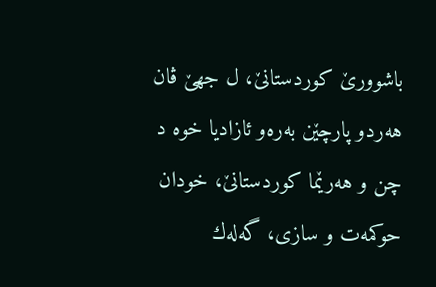باشوورێ كوردستانێ، ل جهێ ڤان هه‌ردو پارچێن به‌ره‌و ئازادیا خوه‌ د چن و هه‌رێما كوردستانێ، خودان حوكمه‌ت و سازی، گه‌له‌ك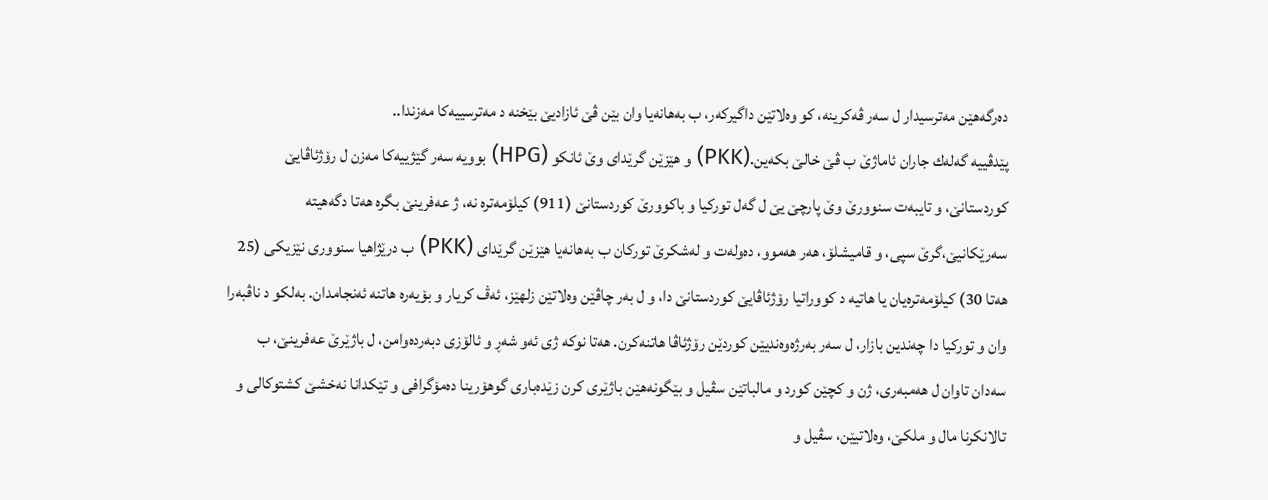ده‌رگه‌هێن مه‌ترسیدار ل سه‌ر ڤه‌كرینه‌، كو وه‌لاتێن داگیركه‌ر، ب به‌هانه‌یا وان بێن ڤێ ئازادیێ بێخنه‌ د مه‌ترسییه‌كا مه‌زندا..
پێدڤییه‌ گه‌له‌ك جاران ئاماژێ ب ڤێ خالێ بكه‌ین.(PKK) و هێزێن گرێدای وێ ئانكو (HPG) بوویه‌ سه‌ر گێژییه‌كا مه‌زن ل رۆژئاڤایێ كوردستانێ، و تایبه‌ت سنوورێ وێ پارچێ یێ ل گه‌ل توركیا و باكوورێ كوردستانێ (911) كیلۆمه‌تره‌ نه‌، ژ عه‌فرینێ بگره‌ هه‌تا دگه‌هیته‌ سه‌رێكانیێ،گرێ سپی، و قامیشلۆ، هه‌ر هه‌موو، ده‌وله‌ت و له‌شكرێ توركان ب به‌هانه‌یا هێزێن گرێدای (PKK) ب درێژاهیا سنووری نێزیكی (25 هه‌تا 30) كیلۆمه‌تره‌یان یا هاتیه‌ د كووراتیا رۆژئاڤایێ كوردستانێ دا، و ل به‌ر چاڤێن وه‌لاتێن زلهێز، ئه‌ڤ كریار و بۆیه‌ره‌ هاتنه‌ ئه‌نجامدان. به‌لكو د ناڤبه‌را وان و توركیا دا چه‌ندین بازار، ل سه‌ر به‌رژه‌وه‌ندیێن كوردێن رۆژئاڤا هاتنه‌كرن. هه‌تا نوكه‌ ژی ئه‌و شه‌ڕ و ئالۆزی دبه‌رده‌وامن، ل باژێرێ عه‌فرینێ، ب سه‌دان تاوان ل هه‌مبه‌ری، ژن و كچێن كورد و مالباتێن سڤیل و بێگونه‌هێن باژێری كرن زێده‌باری گوهۆرینا ده‌مۆگرافی و تێكدانا نه‌خشێ كشتوكالی و تالانكرنا مال و ملكێ، وه‌لاتیێن، سڤیل و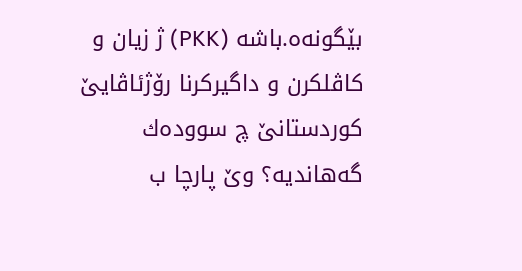بێگونه‌ه.باشه‌ (PKK) ژ زیان و كاڤلكرن و داگیركرنا رۆژئاڤایێ كوردستانێ چ سووده‌ك گه‌هاندیه‌؟ وێ پارچا ب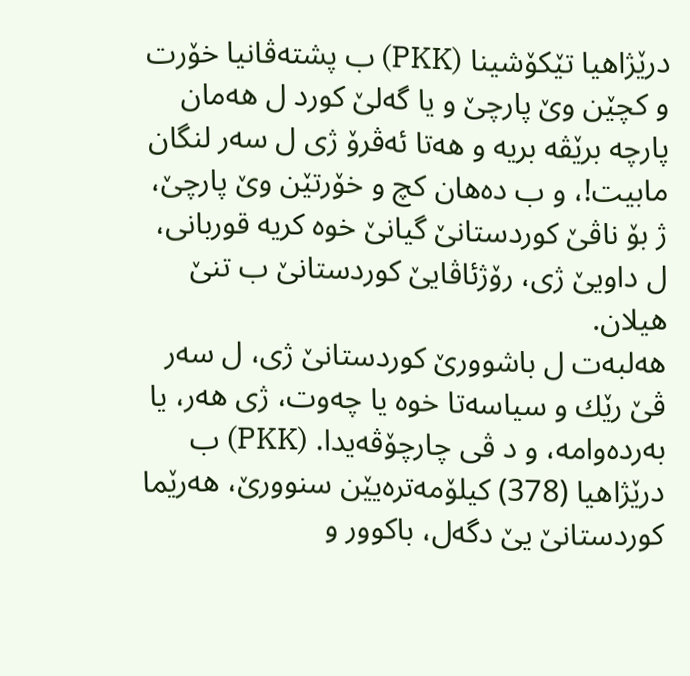درێژاهیا تێكۆشینا (PKK) ب پشته‌ڤانیا خۆرت و كچێن وێ پارچێ و یا گه‌لێ كورد ل هه‌مان پارچه‌ برێڤه‌ بریه‌ و هه‌تا ئه‌ڤرۆ ژی ل سه‌ر لنگان مابیت!، و ب ده‌هان كچ و خۆرتێن وێ پارچێ، ژ بۆ ناڤێ كوردستانێ گیانێ خوه‌ كریه‌ قوربانی، ل داویێ ژی، رۆژئاڤایێ كوردستانێ ب تنێ هیلان.
هه‌لبه‌ت ل باشوورێ كوردستانێ ژی، ل سه‌ر ڤێ رێك و سیاسه‌تا خوه‌ یا چه‌وت، ژی هه‌ر، یا به‌رده‌وامه‌، و د ڤی چارچۆڤه‌یدا. (PKK) ب درێژاهیا (378) كیلۆمه‌تره‌یێن سنوورێ، هه‌رێما كوردستانێ یێ دگه‌ل، باكوور و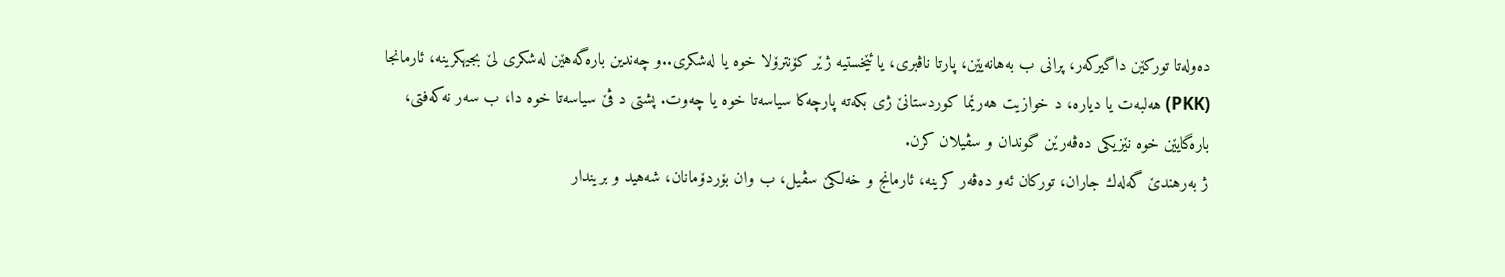ده‌وله‌تا توركێن داگیركه‌ر، پرانی ب به‌هانه‌یێن، پارتا ناڤبری، یا ئێخستیه‌ ژێر كۆنترۆلا خوه‌ یا له‌شكری..و چه‌ندین باره‌گه‌هێن له‌شكری لێ بجیهكرینه‌، ئارمانجا (PKK) هه‌لبه‌ت یا دیاره‌، د خوازیت هه‌رێما كوردستانێ ژی بكه‌ته‌ پارچه‌كا سیاسه‌تا خوه‌ یا چه‌وت. پشتی د ڤێ سیاسه‌تا خوه‌ دا، ب سه‌ر نه‌كه‌فتی، باره‌گایێن خوه‌ نێزیكی ده‌ڤه‌رێن گوندان و سڤیلان كرن.
ژ به‌رهندێ گه‌له‌ك جاران، توركان ئه‌و ده‌ڤه‌ر كرینه‌، ئارمانج و خه‌لكێ سڤیل، ب وان بۆردۆمانان، شه‌هید و بریندار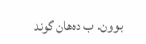بوون. ب ده‌هان گوند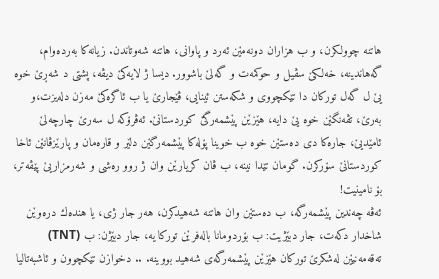هاتنه‌ چوولكرن، و ب هزاران دونه‌مێن ئه‌رد و پاوانی، هاتنه‌ شه‌وتاندن. زیانه‌كا به‌رده‌وام، گه‌هاندینه‌، خه‌لكێ سڤیل و حوكمه‌ت و گه‌لێ باشوور. دیسا ژ لایه‌كێ دیڤه‌، پشتی د شه‌ڕێ خوه‌ یێ ل گه‌ل توركان دا تێكچووی و شكه‌ستن ئینایی، ڤێجارێ یا ب ئاگره‌كێ مه‌زن دله‌یزت،و به‌رێ، تڤه‌نگێن خوه‌ یێ دایه‌، هێزێن پێشمه‌رگێ كوردستانێ. ئه‌ڤرۆكه‌ ل سه‌رێ چارچه‌لێ ئامێدیێ، جاره‌كا دی ده‌ستێن خوه‌ ب خوینا پۆله‌كا پێشمه‌رگێن دلێر و قاره‌مان و پارێزڤانێن ئاخا كوردستانێ سۆركرن. گومان تێدا نینه‌، ب ڤان كریارێن وان ژ روو ره‌شی و شه‌رمزاریێ پێڤه‌تر، بۆ نامینیت!
ئه‌ڤه‌ چه‌ندین پێشمه‌رگه‌، ب ده‌ستێن وان هاتنه‌ شه‌هیدكرن، هه‌ر جار ژی، یا هنده‌ك دره‌وێن شاخدار دكه‌ت، جار دبێژیت: ب بۆردومانا باله‌فرێن توركا یه‌، جار دبێژن: ب (TNT) ته‌قه‌مه‌نیێن له‌شكرێ توركان هێزێن پێشمه‌رگه‌ی شه‌هید بووینه‌. .. دخوازن تێكچوون و ئاشبه‌تالیا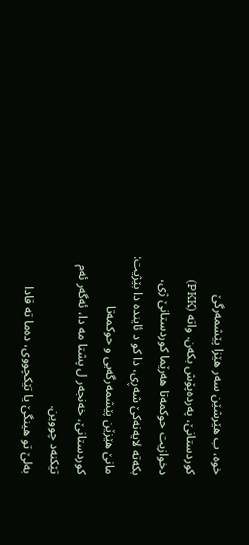خوه‌، ب هێرشێن سه‌ر هێزا پێشمه‌رگێ كوردستانێ، په‌رده‌پۆش بكه‌ن. واته‌ (PKK) دخوازیت حوكمه‌تا هه‌رێما كوردستانێ ژی، بكه‌ته‌ لایه‌نه‌كێ شه‌ڕی، دا كو د ئاینده‌ دا بێژیت: مانێ هێزێن پێشمه‌رگه‌یی و حوكمه‌تا كوردستانێ، خه‌نجه‌ر ل پشتا مه‌ دا، ئه‌گه‌ر ئه‌م تێكنه‌د چووین.
به‌لێ تو هینگێ یا تێكچووی، ده‌ما ته‌ قادا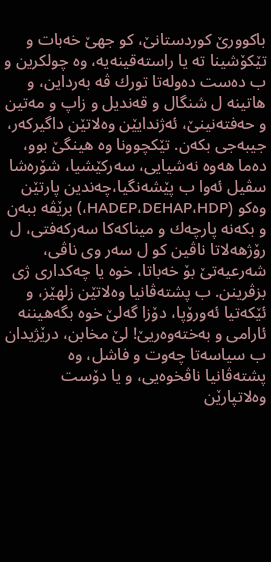باكوورێ كوردستانێ، كو جهێ خه‌بات و تێكۆشینا ته‌ یا راسته‌قینه‌یه‌، وه‌ چولكرین و ب ده‌ست ده‌وله‌تا تورك ڤه‌ به‌رداین، و هاتینه‌ ل شنگال و قه‌ندیل و زاپ و مه‌تین و حه‌فته‌نینێ، ئه‌ژندایێن وه‌لاتێن داگیركه‌ر، جیبه‌جی بكه‌ن. تێكچوونا وه‌ هینگێ بوو، ده‌ما هه‌وه‌ نه‌شیایی، سه‌ركێشیا، شۆره‌شا سڤیل ئه‌وا ب پێشه‌نگیا،چه‌ندین پارتێن وه‌كو (HADEP،DEHAP،HDP،) برێڤه‌ ببه‌ن و بكه‌نه‌ پارچه‌ك و میناكه‌كا سه‌ركه‌فتی، ل رۆژهه‌لاتا ناڤین كو ل سه‌ر وی ناڤی، شه‌رعیه‌تێ بۆ خه‌باتا، خوه‌ یا چه‌كداری ژی بزڤرینن. ب پشته‌ڤانیا وه‌لاتێن زلهێز، و ئێكه‌تیا ئه‌ورۆپا، دۆزا گه‌لێ خوه‌ بگه‌هیننه‌ ئارامی و به‌خته‌وه‌ریێ! لێ مخابن، درێژیدان ب سیاسه‌تا چه‌وت و فاشل، وه‌ پشته‌ڤانیا ناڤخوه‌یی، و یا دۆست وه‌لاتپارێن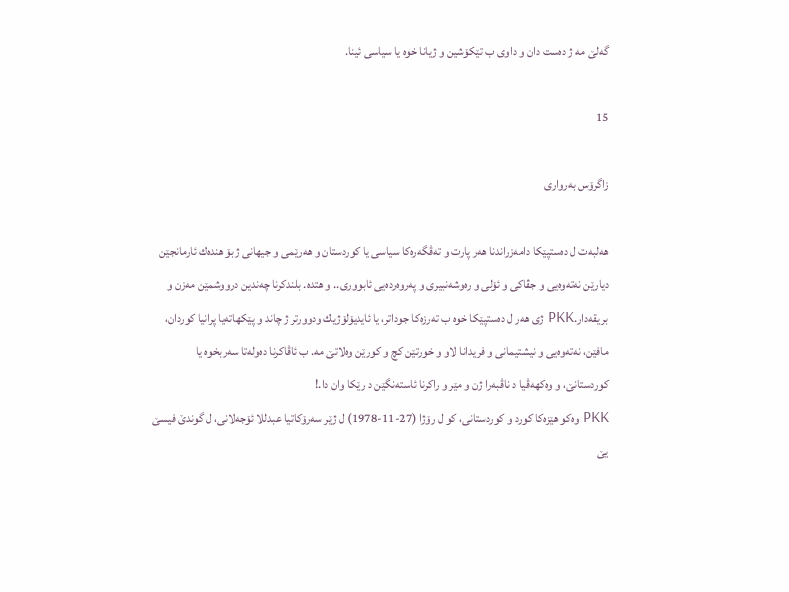گه‌لێ مه‌ ژ ده‌ست دان و داوی ب تێكۆشین و ژیانا خوه‌ یا سیاسی ئینا.

15

زاگرۆس به‌رواری

هه‌لبه‌ت ل ده‌ستپێكا دامه‌زراندنا هه‌ر پارت و ته‌ڤگه‌ره‌كا سیاسی یا كوردستان و هه‌رێمی و جیهانی ژبۆ هنده‌ك ئارمانجێن دیارێن نه‌ته‌وه‌یی و جڤاكی و ئۆلی و ره‌وشه‌نبیری و په‌روه‌رده‌یی ئابووری.. و هتده‌. بلندكرنا چه‌ندین درووشمێن مه‌زن و بریقه‌دار.PKK ژی هه‌ر ل ده‌ستپێكا خوه‌ ب ته‌رزه‌كا جوداتر، یا ئایدیۆلۆژیك ودوورتر ژ چاند و پێكهاته‌یا پرانیا كوردان، مافێن، نه‌ته‌وه‌یی و نیشتیمانی و فریدانا لاو و خورتێن كچ و كورێن وه‌لاتێ مه‌. ب ئاڤاكرنا ده‌وله‌تا سه‌ربخوه‌ یا كوردستانێ، و وه‌كهه‌ڤیا د ناڤبه‌را ژن و مێر و راكرنا ئاسته‌نگێن د رێكا وان دا.!
PKK وه‌كو هێزه‌كا كورد و كوردستانی، كو ل رۆژا (27-11-1978) ل ژێر سه‌رۆكاتیا عبدللا ئۆجه‌لانی، ل گوندێ فیسێ یێ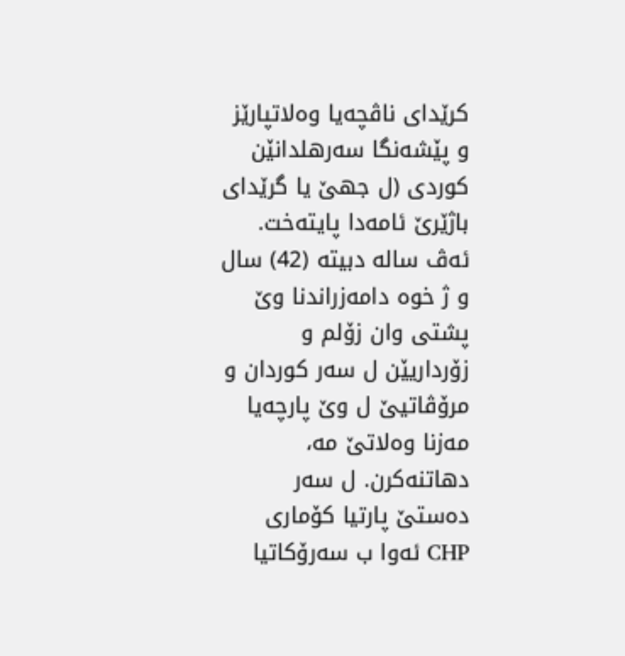كرێدای ناڤچه‌یا وه‌لاتپارێز و پێشه‌نگا سه‌رهلدانێن كوردی (ل جهێ یا گرێدای باژێرێ ئامه‌دا پایته‌خت. ئه‌ڤ ساله‌ دبیته‌ (42) سال و ژ خوه‌ دامه‌زراندنا وێ پشتی وان زۆلم و زۆرداریێن ل سه‌ر كوردان و مرۆڤاتیێ ل وێ پارچه‌یا مه‌زنا وه‌لاتێ مه‌، دهاتنه‌كرن. ل سه‌ر ده‌ستێ پارتیا كۆماری CHP ئه‌وا ب سه‌رۆكاتیا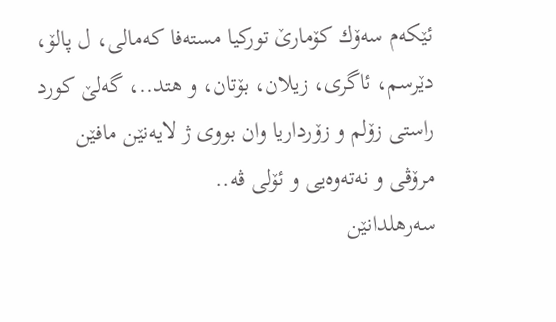ئێكه‌م سه‌ۆك كۆمارێ توركیا مسته‌فا كه‌مالی، ل پالۆ، دێرسم، ئاگری، زیلان، بۆتان، و هتد..، گه‌لێ كورد راستی زۆلم و زۆرداریا وان بووی ژ لایه‌نێن مافێن مرۆڤی و نه‌ته‌وه‌یی و ئۆلی ڤه‌..
سه‌رهلدانێن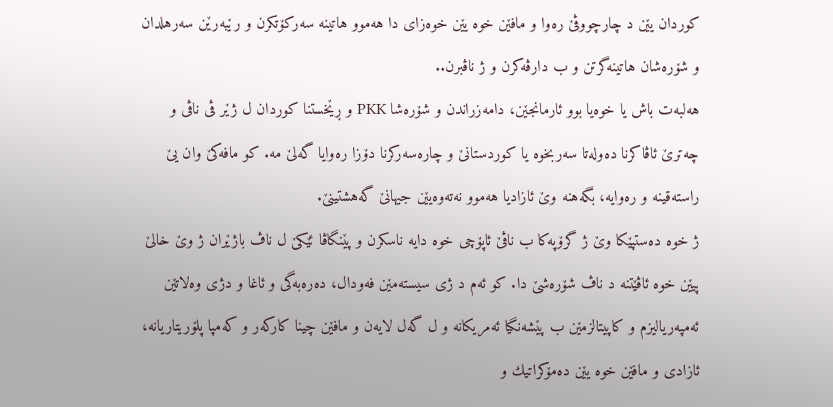كوردان یێن د چارچووڤێ ره‌وا و مافێن خوه‌ یێن خوه‌زای دا هه‌موو هاتینه‌ سه‌ركۆتكرن و رێبه‌رێن سه‌رهلدان و شۆره‌شان هاتینه‌گرتن و ب دارڤه‌كرن و ژ ناڤبرن..
هه‌لبه‌ت باش یا خوه‌یا بوو ئارمانجێن، دامه‌زراندن و شۆره‌شا PKK و ڕێخستنا كوردان ل ژێر ڤی ناڤی و چه‌ترێ ئاڤاكرنا ده‌وله‌تا سه‌ربخوه‌ یا كوردستانێ و چاره‌سه‌ركرنا دۆزا ره‌وایا گه‌لێ مه‌. كو مافه‌كێ وان یێ راسته‌قینه‌ و ره‌وایه‌، بگه‌هنه‌ وێ ئازادیا هه‌موو نه‌ته‌وه‌یێن جیهانێ گه‌هشتینێ.
ژ خوه‌ ده‌ستپێكا وێ ژ گرۆپه‌كا ب ناڤێ ئاپۆچی خوه‌ دایه‌ ناسكرن و پێنگاڤا ئێكێ ل ناڤ باژێران ژ وێ خالێ پیێن خوه‌ ئاڤێتنه‌ د ناڤ شۆره‌شێ دا. كو ئه‌م د ژی سیسته‌مێن فه‌و‌دال، ده‌ره‌به‌گی و ئاغا و دژی وه‌لاتێن ئه‌مپه‌ریالیزم و كاپیتالزمێن ب پێشه‌نگیا ئه‌مریكانه‌ و ل گه‌ل لایه‌ن و مافێن چینا كاركه‌ر و كه‌مپا پلۆریتاریانه‌،‌ ئازادی و مافێن خوه‌ یێن ده‌مۆكراتیك و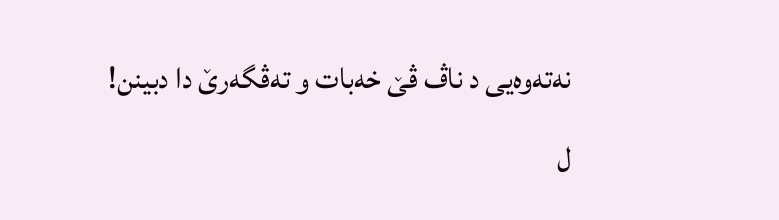نه‌ته‌وه‌یی د ناڤ ڤێ خه‌بات و ته‌ڤگه‌رێ دا دبینن!
ل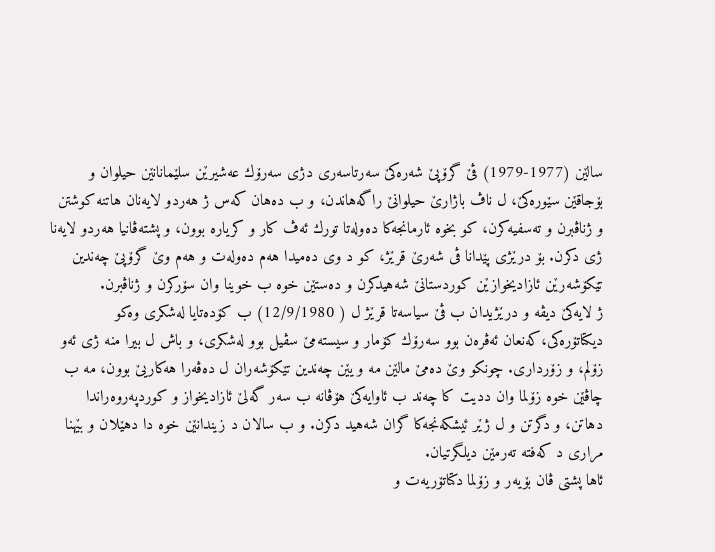سالێن (1977-1979) ڤێ گرۆپێ شه‌ره‌كێ‌ سه‌رتاسه‌ری دژی سه‌رۆك عه‌شیرێن سلێمانانێن حیلوان و بۆجاقێن سێوره‌كێ، ل ناڤ باژارێ حیلوانێ راگه‌هاندن، و ب ده‌هان كه‌س ژ هه‌ردو لایه‌نان هاتنه‌ كوشتن و ژناڤبرن و ته‌سفیه‌كرن، كو بخوه‌ ئارمانجه‌كا ده‌وله‌تا تورك ئه‌ڤ كار و كریاره‌ بوون، و پشته‌ڤانیا هه‌ردو لایه‌نا ژی دكرن. بۆ درێژی پێدانا ڤی شه‌رێ قرێژ، كو د وی ده‌میدا هه‌م ده‌وله‌ت و هه‌م وێ گرۆپێ چه‌ندین تێكۆشه‌رێن ئازادیخوازێن كوردستانێ شه‌هیدكرن و ده‌ستێن خوه‌ ب خوینا وان سۆركرن و ژناڤبرن.
ژ لایه‌كێ دیڤه‌ و درێژیدان ب ڤێ سیاسه‌تا قرێژ ل ( 12/9/1980) ب كۆده‌تایا له‌شكری وه‌كو دیكتاتۆره‌كی،كه‌نعان ئه‌ڤره‌ن بوو سه‌رۆك كۆمار و سیسته‌مێ سڤیل بوو له‌شكری، و باش ل بیرا منه‌ ژی ئه‌و زۆلم، و زۆرداری. چونكو وێ ده‌مێ مالێن مه‌ و یێن چه‌ندین تێكۆشه‌ران ل ده‌ڤه‌را هه‌كاریێ بوون، مه‌ ب چاڤێن خوه‌ زۆلما وان ددیت كا چه‌ند ب ئاوایه‌كێ هۆڤانه‌ ب سه‌ر گه‌لێ ئازادیخواز و كوردپه‌روه‌راندا دهاتن، و دگرتن و ل ژێر ئیشكه‌نجه‌كا گران شه‌هید دكرن. و ب سالان د زیندانێن خوه‌ دا دهێلان و بێهنا مراری د كه‌فته‌ ته‌رمێن دیلگرتیان.
ئاها پشتی ڤان بۆیه‌ر و زۆلما دكتاتۆریه‌ت و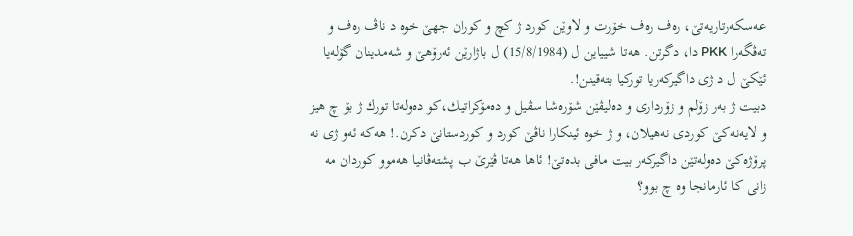عه‌سكه‌رتاریه‌تێ، ره‌ف ره‌ف خۆرت و لاوێن كورد ژ كچ و كوران جهێ خوه‌ د ناڤ ره‌ف و ته‌ڤگه‌را PKK دا، دگرتن. هه‌تا شییاین ل (15/8/1984) ل باژارێن ئه‌رۆهێ و شه‌مدینان گۆله‌یا ئێكێ ل د ژی داگیركه‌ریا توركیا بته‌قینن!.
دبیت ژ به‌ر زۆلم و زۆرداری و ده‌لیڤێن شۆره‌شا سڤیل و ده‌مۆكراتیك،كو ده‌وله‌تا تورك ژ بۆ چ هیز و لایه‌نه‌كێ كوردی نه‌هیلان، و ژ خوه‌ ئینكارا ناڤێ كورد و كوردستانێ دكرن.! هه‌كه‌ ئه‌و ژی نه‌ پرۆژه‌كێ ده‌وله‌تێن داگیركه‌ر بیت مافی بده‌تێ! ئاها هه‌تا ڤێرێ ب پشته‌ڤانیا هه‌موو كوردان مه‌ زانی كا ئارمانجا وه‌ چ بوو؟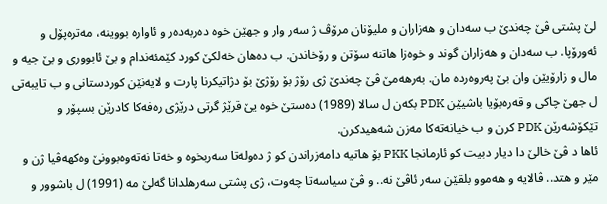لێ پشتی ڤێ چه‌ندێ ب سه‌دان و هه‌زاران و ملیۆنان مرۆڤ ژ سه‌ر وار و جهێن خوه‌ ده‌ربه‌ده‌ر و ئاواره‌ بووینه‌، مه‌تره‌پۆل و ئه‌ورۆپا. ب سه‌دان و هه‌زاران گوند و خوه‌زا هاتنه‌ سۆتن و رۆخاندن. ب ده‌هان خه‌لكێ كورد كێمئه‌ندام و بێ ئابووری و بێ جیه و مال و زارۆیێن وان بێ په‌روه‌رده‌ مان. به‌رهه‌مێ ڤێ چه‌ندێ ژی رۆژ بۆ رۆژێ بۆ دژاتیكرنا پارت و لایه‌نێن كوردستانی و ب تایبه‌تی ل جهێ چاكی و قه‌ره‌بۆیا باشیێن PDK بكه‌ن ل سالا (1989) ده‌ستێ خوه‌ یێ قرێژ گرتی درێژی ره‌فه‌كا كادرێن بسپۆر و تێكۆشه‌رێن PDK كرن و ب خیانه‌ته‌كا مه‌زن شه‌هیدكرن.
ئاها د ڤێ خالێ دا دیار دبیت كو ئارمانجا PKK بۆ هاتیه‌ دامه‌زراندن كو ژ ده‌وله‌تا سه‌ربخوه‌ و خه‌تا نه‌ته‌وه‌بوونێ وه‌كهه‌ڤیا ژن و مێر و هتد.. ڤالایه‌ و هه‌موو بلقێن سه‌ر ئاڤێ نه‌.. و ڤێ سیاسه‌تا چه‌وت، ژی پشتی سه‌رهلدانا گه‌لێ مه‌ (1991) ل باشوور و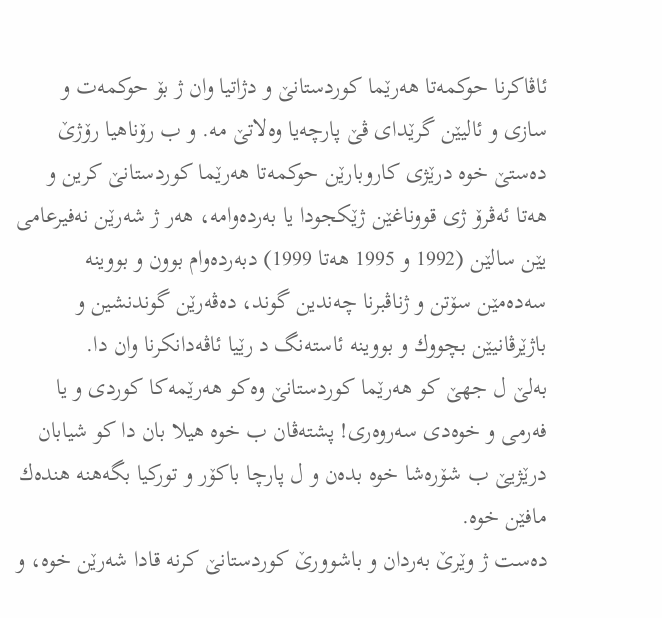ئاڤاكرنا حوكمه‌تا هه‌رێما كوردستانێ و دژاتیا وان ژ بۆ حوكمه‌ت و سازی و ئالیێن گرێدای ڤێ پارچه‌یا وه‌لاتێ مه‌. و ب رۆناهیا رۆژێ ده‌ستێ خوه‌ درێژی كاروبارێن حوكمه‌تا هه‌رێما كوردستانێ كرین و هه‌تا ئه‌ڤرۆ ژی قووناغێن ژێكجودا یا به‌رده‌وامه‌،‌ هه‌ر ژ شه‌رێن نه‌فیرعامی یێن سالێن (1992 و 1995 هه‌تا 1999) دبه‌رده‌وام بوون و بووینه‌ سه‌ده‌مێن سۆتن و ژناڤبرنا چه‌ندین گوند، ده‌ڤه‌رێن گوندنشین و باژێرڤانیێن بچووك و بووینه‌ ئاسته‌نگ د رێیا ئاڤه‌دانكرنا وان دا.
به‌لێ ل جهێ كو هه‌رێما كوردستانێ وه‌كو هه‌رێمه‌كا كوردی و یا فه‌رمی و خوه‌دی سه‌روه‌رى! پشته‌ڤان ب خوه‌ هیلا بان دا كو شیابان درێژیێ ب شۆره‌شا خوه‌ بده‌ن و ل پارچا باكۆر و توركیا بگه‌هنه‌ هنده‌ك مافێن خوه‌.
ده‌ست ژ وێرێ به‌ردان و باشوورێ كوردستانێ كرنه‌ قادا شه‌رێن خوه‌، و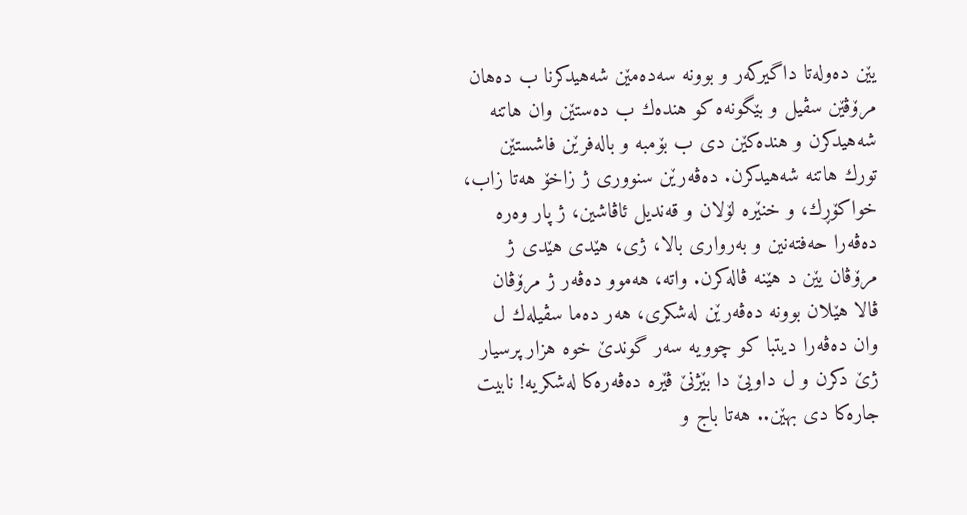یێن ده‌وله‌تا داگیركه‌ر و بوونه‌ سه‌ده‌مێن شه‌هیدكرنا ب ده‌هان مرۆڤێن سڤیل و بێگونه‌ه كو هنده‌ك ب ده‌ستێن وان هاتنه‌ شه‌هیدكرن و هنده‌كێن دی ب بۆمبه‌ و باله‌فرێن فاشستێن تورك هاتنه‌ شه‌هیدكرن. ده‌ڤه‌رێن سنووری ژ زاخۆ هه‌تا زاب، خواكۆڕك، و خنێره‌ لۆلان و قه‌ندیل ئاڤاشین، ژ پار وه‌ره‌ ده‌ڤه‌را حه‌فته‌نین و به‌رواری بالا، ژی، هێدی هێدی ژ مرۆڤان یێن د هێنه‌ ڤاله‌كرن. واته‌، هه‌موو ده‌ڤه‌ر ژ مرۆڤان ڤالا هێلان بوونه‌ ده‌ڤه‌رێن له‌شكری، هه‌ر ده‌ما سڤیله‌ك ل وان ده‌ڤه‌را دیتبا كو چوویه‌ سه‌ر گوندێ خوه‌ هزار پرسیار ژێ دكرن و ل داویێ دا بێژنێ ڤێره‌ ده‌ڤه‌ره‌كا له‌شكریه‌! نابیت جاره‌كا دی بهێن.. هه‌تا باج و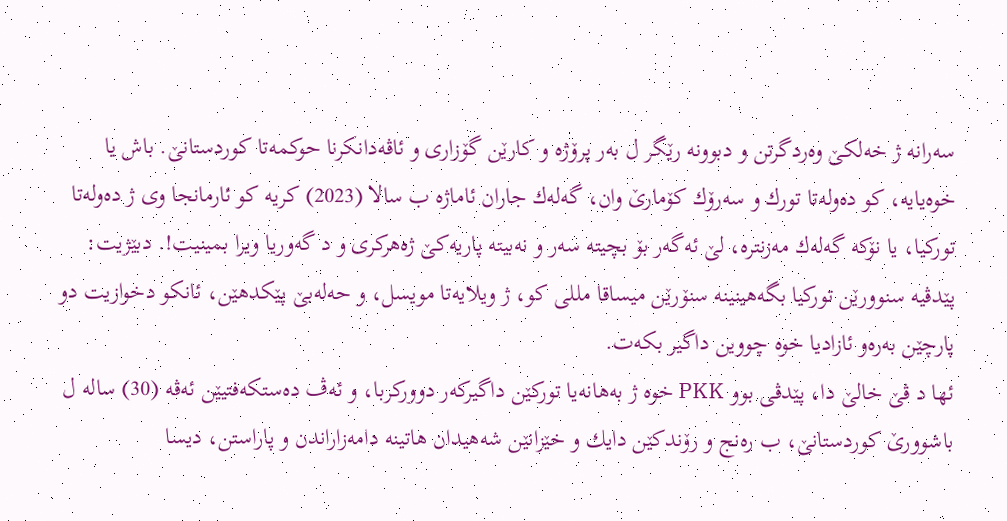سه‌رانه‌ ژ خه‌لكێ وه‌ردگرتن و دبوونه‌ رێگر ل به‌ر پرۆژه‌ و كارێن گۆزاری و ئاڤه‌دانكرنا حوكمه‌تا كوردستانێ. باش یا خوه‌یایه‌، كو ده‌وله‌تا تورك و سه‌رۆك كۆمارێ وان، گه‌له‌ك جاران ئاماژه‌ ب سالا (2023) كریه‌ كو ئارمانجا وی ژ ده‌وله‌تا توركیا، یا نۆكه‌ گه‌له‌ك مه‌زنتره‌، لێ ئه‌گه‌ر بۆ بچیته‌ سه‌ر و نه‌بیته‌ پاریه‌كێ ژه‌هركری و د گه‌وریا ویرا بمینیت!. دبێژیت: پێدڤیه‌ سنوورێن توركیا بگه‌هینینه‌ سنۆرێن میساقا مللی كو، ژ ویلایه‌تا مویسل، و حه‌له‌بێ پێكدهێن، ئانكو دخوازیت دو پارچێن به‌ره‌و ئازادیا خوه‌ چووین داگیر بكه‌ت.
ئها د ڤێ خالێ دا، پێدڤی بوو PKK خوه‌ ژ به‌هانه‌یا توركێن داگیركه‌ر دووركربا، و ئه‌ڤ ده‌ستكه‌فتیێن ئه‌ڤه‌ (30) ساله‌ ل باشوورێ كوردستانێ، ب ره‌نج و رۆندكێن دایك و خێزانێن شه‌هیدان هاتینه‌ دامه‌زاراندن و پاراستن، دیسا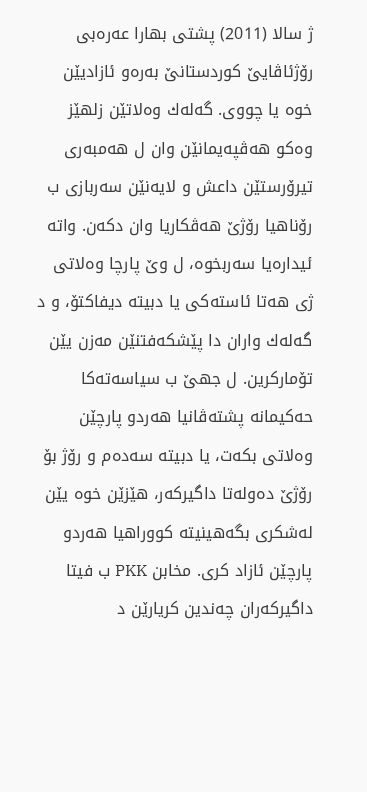ژ سالا (2011) پشتی بهارا عه‌ره‌بی رۆژئاڤایێ كوردستانێ به‌ره‌و ئازادیێن خوه‌ یا چووی. گه‌له‌ك وه‌لاتێن زلهێز وه‌كو هه‌ڤپه‌یمانێن وان ل هه‌مبه‌ری تیرۆرستێن داعش و لایه‌نێن سه‌ربازی ب رۆناهیا رۆژێ هه‌ڤكاریا وان دكه‌ن. واته‌ ئیداره‌یا سه‌ربخوه‌، ل وێ پارچا وه‌لاتی ژی هه‌تا ئاسته‌كی یا دبیته‌ دیفاكتۆ، و د گه‌له‌ك واران دا پێشكه‌فتنێن مه‌زن یێن تۆماركرین. ل جهێ ب سیاسه‌ته‌كا حه‌كیمانه‌ پشته‌ڤانیا هه‌ردو پارچێن وه‌لاتی بكه‌ت، یا دبیته‌ سه‌ده‌م و رۆژ بۆ رۆژێ ده‌وله‌تا داگیركه‌ر، هێزێن خوه‌ یێن له‌شكری بگه‌هینیته‌ كووراهیا هه‌ردو پارچێن ئازاد كری. مخابن PKK ب فیتا داگیركه‌ران چه‌ندین كریارێن د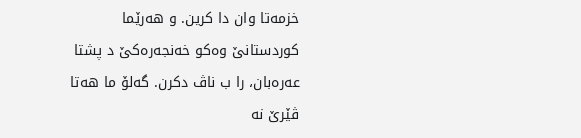خزمه‌تا وان دا كرین. و هه‌رێما كوردستانێ وه‌كو خه‌نجه‌ره‌كێ د پشتا عه‌ره‌بان، را ب ناڤ دكرن. گه‌لۆ ما هه‌تا ڤێرێ نه‌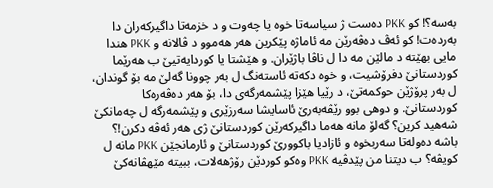به‌سه‌؟! كو PKK ده‌ست ژ سیاسه‌تا خوه‌ یا چه‌وت و د خزمه‌تا داگیركه‌ران دا به‌رده‌ت! كو ئه‌ڤ ده‌ڤه‌رێن مه‌ ئاماژه‌ پێكرین هه‌ر هه‌موو د ڤالانه‌ و PKK هندا مایی بهێته‌ د مالێن مه‌ دا ل ناڤا باژێران. و هێشتا یا كوردایه‌تیێ ب هه‌رێما كوردستانێ دفرۆشیت، و خوه‌ دكه‌ته‌ ئاسته‌نگ ل به‌ر چوونا گه‌لێ مه‌ بۆ گوندان، ل به‌ر پرۆژێن حوكمه‌تێ، د رێیا هێزا پێشمه‌رگه‌ی دا، بۆ هه‌ر ده‌ڤه‌ره‌كا كوردستانێ. و دوهی بوو رێڤه‌به‌رێ ئاسایشا سه‌رزێری و پێشمه‌رگه‌ ل چه‌مانكێ شه‌هید كرین؟ گه‌لۆ مانه‌ هه‌ما داگیركه‌رێن كوردستانێ ژی هه‌ر ئه‌ڤه‌ دكرن!؟ باشه‌ ده‌وله‌تا سه‌ربخوه‌ و ئازادیا باكوورێ كوردستانێ و ئارمانجێن PKK مانه‌ ل كویڤه‌؟ ب دیتنا من پێدڤیه‌ PKK وه‌كو كوردێن رۆژهه‌لات، ببیته‌ مێهڤانه‌كێ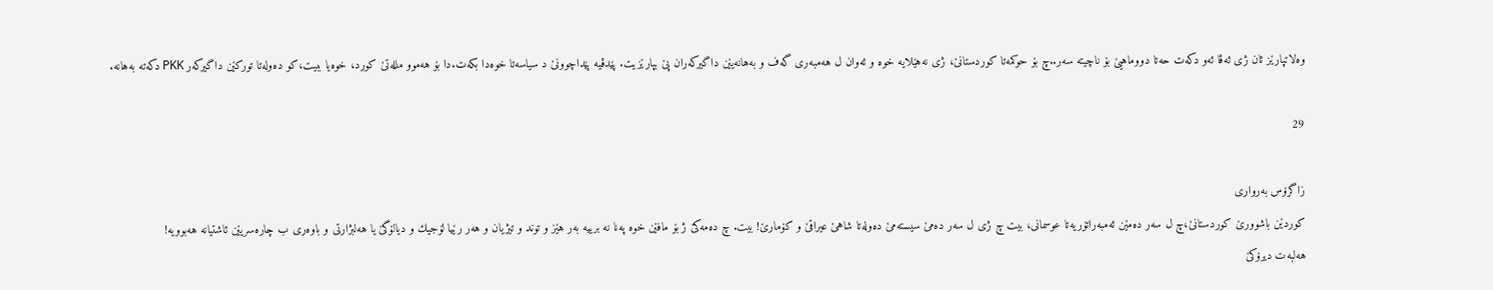وه‌لاتپارێز ئان ژی ئه‌ڤا ئه‌و دكه‌ت حه‌تا دووماهیێ بۆ ناچیته‌ سه‌ر..چ بۆ حوكمه‌تا كوردستانێ، ژی نه‌هێلایه‌ خوه‌ و ئه‌وان ل هه‌مبه‌ری گه‌ف و به‌هانه‌یێن داگیركه‌ران پێ بپارێزیت. پێدڤیه‌ پێداچوونێ د سیاسه‌تا خوه‌دا بكه‌ت.دا بۆ هه‌موو ملله‌تێ كورد، خوه‌یا ببیت،كو ده‌وله‌تا توركێن داگیركه‌ر PKK دكه‌ته‌ به‌هانه‌.

29

زاگرۆس به‌رواری
كوردێن باشوورێ كوردستانێ،چ ل سه‌ر ده‌مێن ئه‌مبه‌راتۆریه‌تا عوسمانی، بیت چ ژی ل سه‌ر ده‌مێ سیسته‌مێ ده‌وله‌تا شاهێ عیراقێ و كۆمارێ! بیت. چ ده‌مه‌كێ ژ بۆ مافێن خوه‌ په‌نا نه‌ برییه به‌ر هێز و توند و تیژیان و هه‌ر رێیا لۆجیك و دیالۆگێ یا هه‌لبژارتی و باوه‌ری ب چاره‌سریێن ئاشتیانه‌ هه‌بوویه‌!
هه‌لبه‌ت دیرۆكێ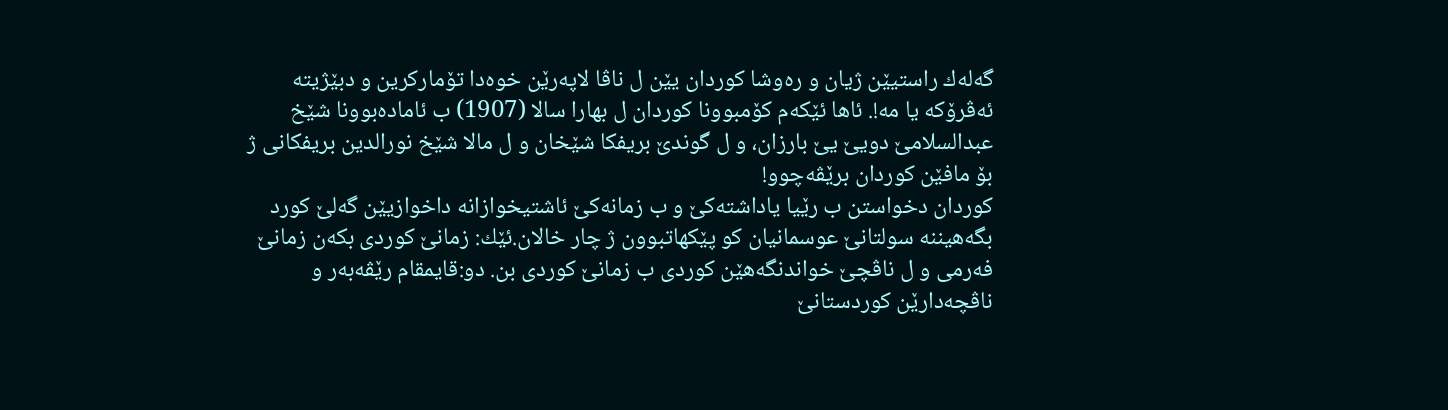گه‌له‌ك راستیێن ژیان و ره‌وشا كوردان یێن ل ناڤا لاپه‌رێن خوه‌دا تۆماركرین و دبێژیته‌ ئه‌ڤرۆكه‌ یا مه‌!. ئاها ئێكه‌م كۆمبوونا كوردان ل بهارا سالا (1907) ب ئاماده‌بوونا شێخ عبدالسلامێ دویێ یێ بارزان، و ل گوندێ بریفكا شێخان و ل مالا شێخ نورالدین بریفكانی ژ بۆ مافێن كوردان برێڤه‌چوو!
كوردان دخواستن ب رێیا یاداشته‌كێ و ب زمانه‌كێ ئاشتیخوازانه‌ داخوازیێن گه‌لێ كورد بگه‌هیننه‌ سولتانێ عوسمانیان كو پێكهاتبوون ژ چار خالان.ئێك: زمانێ كوردی بكه‌ن زمانێ فه‌رمی و ل ناڤچێ خواندنگه‌هێن كوردی ب زمانێ كوردی بن. دو:قایمقام رێڤه‌به‌ر و ناڤچه‌دارێن كوردستانێ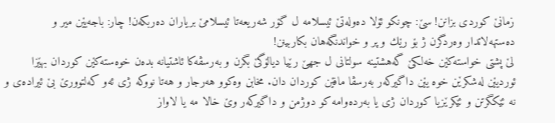زمانێ كوردی بزانن! سێ: چونكو ئۆلا ده‌وله‌تێ ئیسلامه‌ ل گۆر شه‌ریعه‌تا ئیسلامێ بریاران ده‌ربكه‌ن! چار: باجه‌یێن میر و ده‌ستهه‌لاتدار وه‌ردگرن ژ بۆ رێك و پر و خواندنگه‌هان بكاربینن!
لێ پشتی خواسته‌كێن خه‌لكێ گه‌هشتینه‌ سولتانی ل جهێ رێیا دیالۆگێ بگرن و به‌رسڤه‌كا ئاشتیانه‌ بده‌ن خوه‌سته‌كێن كوردان بهێزا ئوردیێن له‌شكرێن خوه‌ یێن داگیركه‌ر به‌رسڤا مافێن كوردان دان. مخابن وه‌كوو هه‌رجار و هه‌تا نووكه‌ ژی ئه‌و كه‌لتوورێ بێ ئیراده‌ی و نه‌ ئێكگرتن و ئێكرێزیا كوردان ژی یا به‌رده‌وامه‌ كو دوژمن و داگیركه‌ر وێ خالا مه‌ یا لاواز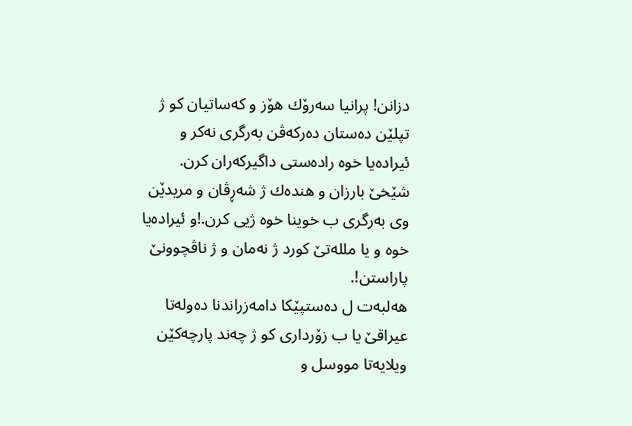دزانن! پرانیا سه‌رۆك هۆز و كه‌ساتیان كو ژ تپلێن ده‌ستان ده‌ركه‌ڤن به‌رگری نه‌كر و ئیراده‌یا خوه‌ راده‌ستی داگیركه‌ران كرن.
شێخێ بارزان و هنده‌ك ژ شه‌ڕڤان و مریدێن وی به‌رگری ب خوینا خوه‌ ژیی كرن.!و ئیراده‌یا خوه‌ و یا ملله‌تێ كورد ژ نه‌مان و ژ ناڤچوونێ پاراستن!.
هه‌لبه‌ت ل ده‌ستپێكا دامه‌زراندنا ده‌وله‌تا عیراقێ یا ب زۆرداری كو ژ چه‌ند پارچه‌كێن ویلایه‌تا مووسل و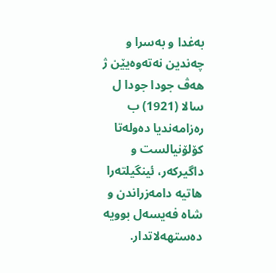به‌غدا و به‌سرا و چه‌ندین نه‌ته‌وه‌یێن ژ هه‌ڤ جودا جودا ل سالا (1921) ب ره‌زامه‌ندیا ده‌وله‌تا كۆلۆنیالست و داگیركه‌ر، ئینگیلته‌را هاتیه‌ دامه‌زراندن و شاه فه‌یسه‌ل بوویه‌ ده‌ستهه‌لاتدار.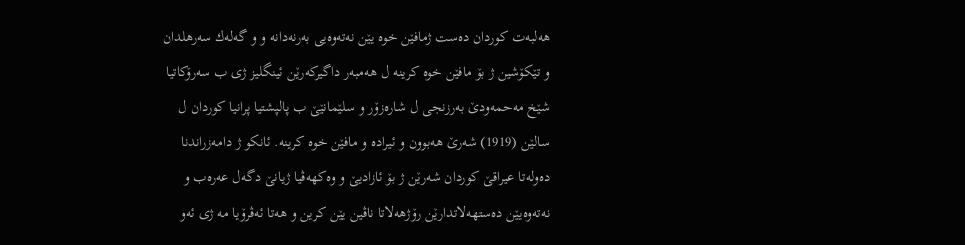هه‌لبه‌ت كوردان ده‌ست ژمافێن خوه‌ یێن نه‌ته‌وه‌یی به‌رنه‌دانه‌ و و گه‌له‌ك سه‌رهلدان و تێكۆشین ژ بۆ مافێن خوه‌ كرینه‌ ل هه‌مبه‌ر داگیركه‌رێن ئینگلیز ژی ب سه‌رۆكاتیا شێخ مه‌حمه‌ودێ به‌رزنجی ل شاره‌زۆر و سلێمانێێ ب پالپشتیا پرانیا كوردان ل سالێن (1919) شه‌رێ هه‌بوون و ئیراده‌ و مافێن خوه‌ كرینه‌. ئانكو ژ دامه‌زراندنا ده‌وله‌تا عیراقێ كوردان شه‌رێن ژ بۆ ئازادیێ و وه‌كهه‌ڤیا ژیانێ دگه‌ل عه‌ره‌ب و نه‌ته‌وه‌یێن ده‌ستهه‌لاتدارێن رۆژهه‌لاتا ناڤین یێن كرین و هه‌تا ئه‌ڤرۆیا مه‌ ژی ئه‌و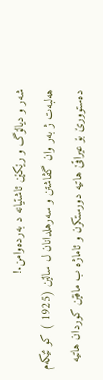شه‌ر و دیالۆگ و رێكێن ئاشتیانه‌ د به‌رده‌وامن.!
هه‌لبه‌ت ژ به‌ر وان گڤاشتن و سه‌رهلدانان ل سالێن (1925 ) كو ئێكه‌م ده‌ستوورێ بۆ عیراقێ هاتیه‌ دورستكرن و ئاماژه‌ ب مافێن كوردان هاتیه‌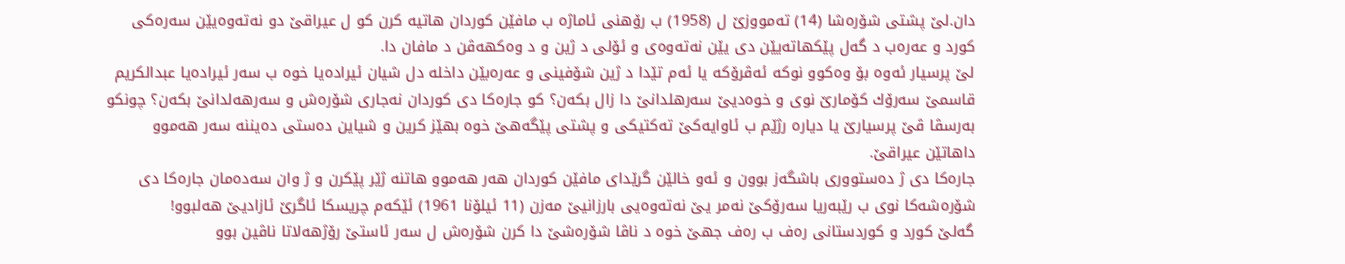دان.لێ پشتی شۆره‌شا (14) ته‌مووزێ ل (1958) ب رۆهنی ئاماژه‌ ب مافێن كوردان هاتیه‌ كرن كو ل عیراقێ دو نه‌ته‌وه‌یێن سه‌ره‌كی كورد و عه‌ره‌ب د گه‌ل پێكهاته‌یێن دی یێن نه‌ته‌وه‌ی و ئۆلی د ژین و د وه‌كهه‌ڤن د مافان دا.
لێ پرسیار ئه‌وه‌ بۆ وه‌كوو نوكه‌ ئه‌ڤرۆكه‌ یا ئه‌م تێدا د ژین شۆفینی و عه‌ره‌بێن داخله‌ دل شیان ئیراده‌یا خوه‌ ب سه‌ر ئیراده‌یا عبدالكریم قاسمێ سه‌رۆك كۆمارێ نوی و خوه‌دیێ سه‌رهلدانێ دا زال بكه‌ن؟ كو جاره‌كا دی كوردان نه‌جاری شۆره‌ش و سه‌رهه‌لدانێ بكه‌ن؟ چونكو به‌رسڤا ڤێ پرسیارێ یا دیاره‌ رژێم ب ئاوایه‌كێ ته‌كتیكی و پشتی پێگه‌هێ خوه‌ بهێز كرین و شیاین ده‌ستی ده‌یننه‌ سه‌ر هه‌موو داهاتێن عیراقێ.
جاره‌كا دی ژ ده‌ستووری باشگه‌ز بوون و ئه‌و خالێن گرێدای مافێن كوردان هه‌ر هه‌موو هاتنه‌ ژێر پێكرن و ژ وان سه‌ده‌مان جاره‌كا دی شۆره‌شه‌كا نوی ب رێبه‌ریا سه‌رۆكێ نه‌مر یێ نه‌ته‌وه‌یی بارزانیێ مه‌زن (11 ئیلۆنا 1961) ئێكه‌م چریسكا ئاگرێ ئازادیێ هه‌لبوو!
گه‌لێ كورد و كوردستانی ره‌ف ب ره‌ف جهێ خوه‌ د ناڤا شۆره‌شێ دا كرن شۆره‌ش ل سه‌ر ئاستێ رۆژهه‌لاتا ناڤین بوو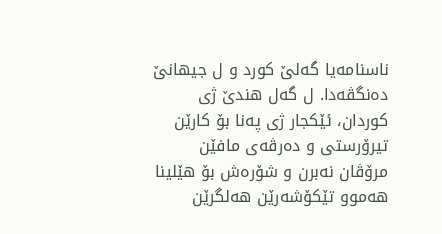ناسنامه‌یا گه‌لێ كورد و ل جیهانێ ده‌نگڤه‌دا. ل گه‌ل هندێ ژی كوردان، ئێكجار ژی په‌نا بۆ كارێن تیرۆرستی و ده‌رڤه‌ی مافێن مرۆڤان نه‌برن و شۆره‌ش بۆ هێلینا هه‌موو تێكۆشه‌رێن هه‌لگرێن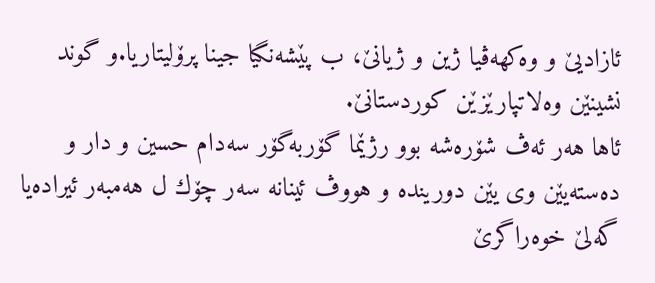ئازادیێ و وه‌كهه‌ڤیا ژین و ژیانێ، ب پێشه‌نگیا جینا پرۆلیتاریا.و گوند نشینێن وه‌لاتپارێزێن كوردستانێ.
ئاها هه‌ر ئه‌ڤ شۆره‌شه‌ بوو رژێما گۆربه‌گۆر سه‌دام حسین و دار و ده‌سته‌یێن وی یێن دورینده‌ و هووڤ ئینانه‌ سه‌ر چۆك ل هه‌مبه‌ر ئیراده‌یا گه‌لێ خوه‌راگرێ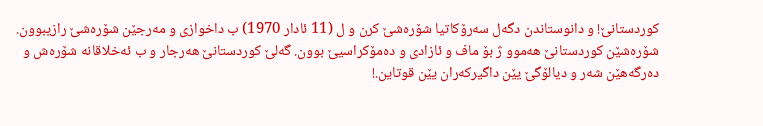كوردستانێ! و دانوستاندن دگه‌ل سه‌رۆكاتیا شۆره‌شێ كرن و ل (11 ئادار 1970) ب داخوازی و مه‌رجێن شۆره‌شێ رازیبوون.
شۆره‌شێن كوردستانێ هه‌موو ژ بۆ ماف و ئازادی و ده‌مۆكراسیێ بوون. گه‌لێ كوردستانێ هه‌رجار و ب ئه‌خلاقانه‌ شۆره‌ش و ده‌رگه‌هێن شه‌ر و دیالۆگێ یێن داگیركه‌ران یێن قوتاین.!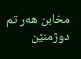مخابن هه‌ر تم دوژمنێن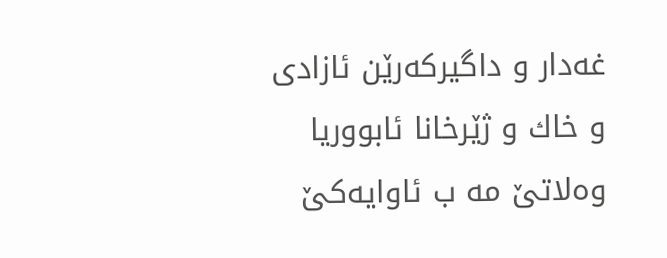غه‌دار و داگیركه‌رێن ئازادی و خاك و ژێرخانا ئابووریا وه‌لاتێ مه‌ ب ئاوایه‌كێ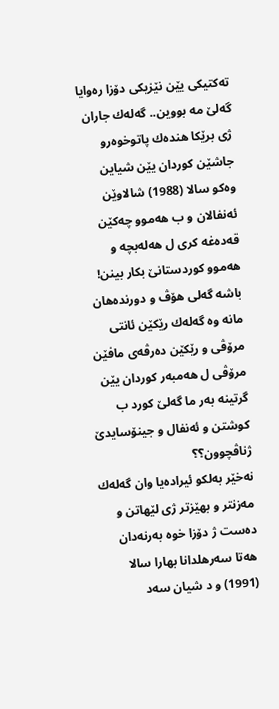ته‌كتیكی یێن نێزیكی دۆزا ره‌وایا گه‌لێ مه‌ بووین.. گه‌له‌ك جاران ژی برێكا هنده‌ك پاتوخوه‌رو جاشێن كوردان یێن شیاین وه‌كو سالا (1988) شالاوێن ئه‌نفالان و ب هه‌موو چه‌كێن قه‌ده‌غه‌ كری ل هه‌له‌بچه‌ و هه‌موو كوردستانێ بكار بینن! باشه‌ گه‌لی هۆڤ و دورنده‌هان مانه‌ وه‌ گه‌له‌ك رێكێن ئانتی مرۆڤی و رێكێن ده‌رڤه‌ی مافێن مرۆڤی ل هه‌مبه‌ر كوردان یێن گرتینه‌ به‌ر ما گه‌لێ كورد ب كوشتن و ئه‌نفال و جینۆسایدێ ژناڤچوون؟؟
نه‌خێر به‌لكو ئیراده‌یا وان گه‌له‌ك مه‌زنتر و بهێزتر ژی لێهاتن و ده‌ست ژ دۆزا خوه‌ به‌رنه‌دان هه‌تا سه‌رهلدانا بهارا سالا (1991) و د شیان سه‌د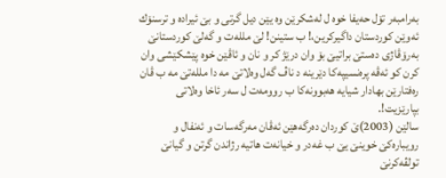به‌رامبه‌ر تۆل حه‌یفا خوه‌ ل له‌شكرێن وه‌ یێن دیل گرتی و بێ ئیراده‌ و ترسنۆك ئه‌وێن كوردستان داگیركرین،! ب ستینن! لێ ملله‌ت و گه‌لێ كوردستانێ به‌رۆڤاژی ده‌ستێ براتیێ بۆ وان درێژ كر و نان و ئاڤێن خوه‌ پێشكێشی وان كرن كو ئه‌ڤه‌ پره‌نسیپه‌كا دێرینه‌ د ناڤ گه‌ل وه‌لاتێ مه‌ دا ملله‌تێ مه‌ ب ڤان ره‌فتارێن بهادار شیایه‌ هه‌بوونه‌كا ب روومه‌ت ل سه‌ر ئاخا وه‌لاتی بپارێزیت!.
سالێن (2003)ێ كوردان ده‌رگه‌هێن ئه‌ڤان مه‌رگه‌سات و ئه‌نفال و رویباره‌كێ خوینێ یێ ب غه‌در و خیانه‌ت هاتیه‌ رژاندن گرتن و گیانێ تولڤه‌كرنێ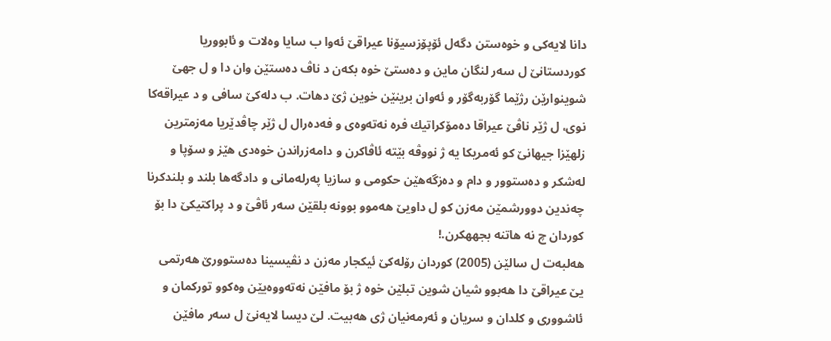دانا لایه‌كی و خوه‌ستن دگه‌ل ئۆپۆزسیۆنا عیراقێ ئه‌وا ب سایا وه‌لات و ئابووریا كوردستانێ ل سه‌ر لنگان ماین و ده‌ستێ خوه‌ بكه‌ن د ناڤ ده‌ستێن وان دا و ل جهێ شوینوارێن رژێما گۆربه‌گۆر و ئه‌وان برینێن خوین ژێ دهات. ب دله‌كێ سافی و د عیراقه‌كا نوی، ل ژێر ناڤێ عیراقا ده‌مۆكراتیك فره‌ نه‌ته‌وه‌ی و فه‌ده‌رال ل ژێر چاڤدێریا مه‌زمترین زلهێزا جیهانێ كو ئه‌مریكا یه‌ ژ نووڤه‌ بێته‌ ئاڤاكرن و دامه‌زراندن خوه‌دی هێز و سۆپا و له‌شكر و ده‌ستوور و دام و ده‌زگه‌هێن حكومی و سازیا په‌رله‌مانی و دادگه‌ها بلند و بلندكرنا چه‌ندین دوورشمێن مه‌زن كو ل داویێ هه‌موو بوونه‌ بلقێن سه‌ر ئاڤێ و د پراكتیكێ دا بۆ كوردان چ نه‌ هاتنه‌ بجههكرن.!
هه‌لبه‌ت ل سالێن (2005) كوردان رۆله‌كێ ئیكجار مه‌زن د نڤیسینا ده‌ستوورێ هه‌رتمی یێ عیراقێ دا هه‌بوو شیان شوین تبلێن خوه‌ ژ بۆ مافێن نه‌ته‌ووه‌یێن وه‌كوو توركمان و ئاشووری و كلدان و سریان و ئه‌رمه‌نیان ژی هه‌بیت. لێ دیسا لایه‌نێ ل سه‌ر مافێن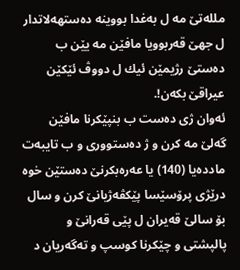ملله‌تێ مه‌ ل به‌غدا بووینه‌ ده‌ستهه‌لاتدار ل جهێ قه‌ربوویا مافێن مه‌ یێن ب ده‌ستێ رژیمێن ئیك ل دووڤ ئێكێن عیراقێ بكه‌ن!.
ئه‌وان ژی ده‌ست ب بنپێكرنا مافێن گه‌لێ مه‌ كرن و ژ ده‌ستووری و ب تایبه‌ت مادده‌یا (140) یا عه‌ره‌بكرنێ ده‌ستێن خوه‌ درێژی پرۆسێسا پێكڤه‌ژیانێ كرن و سال بۆ سالێ قه‌یران ل پێی قه‌رانێ و پالپشتی و چێكرنا كوسپ و ته‌گه‌ریان د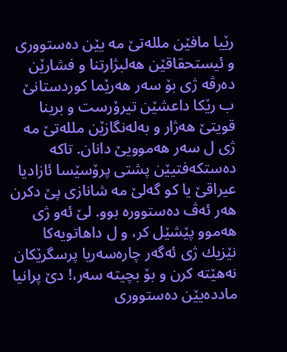رێیا مافێن ملله‌تێ مه‌ یێن ده‌ستووری و ئیستحقاقێن هه‌لبژارتنا و فشارێن ده‌رڤه‌ ژی بۆ سه‌ر هه‌رێما كوردستانێ ب رێكا داعشێن تیرۆرست و برینا قویتێ هه‌ژار و به‌له‌نگازێن ملله‌تێ مه‌ ژی ل سه‌ر هه‌موویێ دانان. تاكه‌ ده‌ستكه‌فتیێن پشتی پرۆسێسا ئازادیا عیراقێ یا كو گه‌لێ مه‌ شانازی پێ دكرن هه‌ر ئه‌ڤ ده‌ستووره‌ بوو. لێ ئه‌و ژی هه‌موو پێشێل كر، و ل داهاتویه‌كا نێزیك ژی ئه‌گه‌ر چاره‌سه‌ریا پرسگرێكان نه‌هێته‌ كرن و بۆ بچیته‌ سه‌ر،! دێ پرانیا مادده‌یێن ده‌ستووری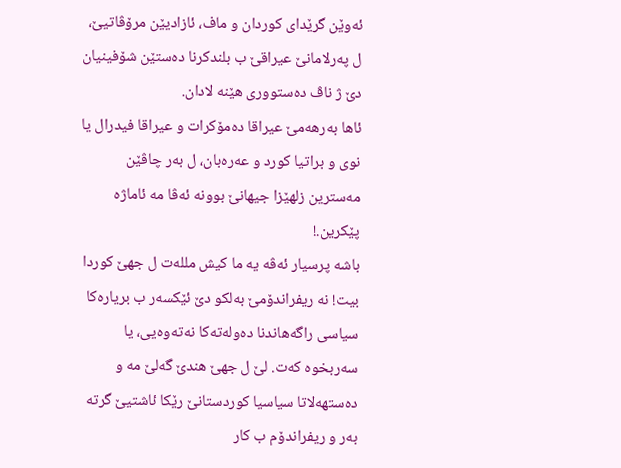ئه‌وێن گرێدای كوردان و ماف، ئازادیێن مرۆڤاتیێ، ل په‌رلامانێ عیراقێ ب بلندكرنا ده‌ستێن شۆفینیان دێ ژ ناڤ ده‌ستووری هێنه‌ لادان.
ئاها به‌رهه‌مێ عیراقا ده‌مۆكرات و عیراقا فیدرال یا نوی و براتیا كورد و عه‌ره‌بان، ل به‌ر چاڤێن مه‌سترین زلهێزا جیهانێ بوونه‌ ئه‌ڤا مه‌ ئاماژه‌ پێكرین.!
باشه‌ پرسیار ئه‌ڤه‌ یه‌ ما كیش ملله‌ت ل جهێ كوردا بیت! نه‌ ریفراندۆمێ به‌لكو دێ ئێكسه‌ر ب بریاره‌كا سیاسی راگه‌هاندنا ده‌وله‌ته‌كا نه‌ته‌وه‌یی، یا سه‌ربخوه‌ كه‌ت. لێ ل جهێ هندێ گه‌لێ مه‌ و ده‌ستهه‌لاتا سیاسیا كوردستانێ رێكا ئاشتیێ گرته‌ به‌ر و ریفراندۆم ب كار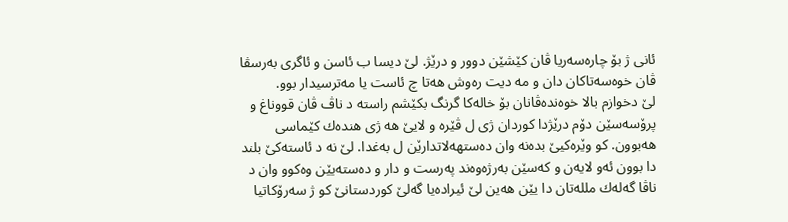ئانی ژ بۆ چاره‌سه‌ریا ڤان كێشێن دوور و درێژ. لێ دیسا ب ئاسن و ئاگری به‌رسڤا ڤان خوه‌سه‌تاكان دان و مه‌ دیت ره‌وش هه‌تا چ ئاست یا مه‌ترسیدار بوو.
لێ دخوازم بالا خوه‌نده‌ڤانان بۆ خاله‌كا گرنگ بكێشم راسته‌ د ناڤ ڤان قووناغ و پرۆسه‌سێن دۆم درێژدا كوردان ژی ل ڤێره‌ و لایێ هه‌ ژی هنده‌ك كێماسی هه‌بوون. كو وێره‌كیێ بده‌نه‌ وان ده‌ستهه‌لاتدارێن ل به‌غدا. لێ نه‌ د ئاسته‌كێ بلند دا بوون ئه‌و لایه‌ن و كه‌سێن به‌رژه‌وه‌ند په‌رست و دار و ده‌سته‌یێن وه‌كوو وان د ناڤا گه‌له‌ك ملله‌تان دا یێن هه‌ین لێ ئیراده‌یا گه‌لێ كوردستانێ كو ژ سه‌رۆكاتیا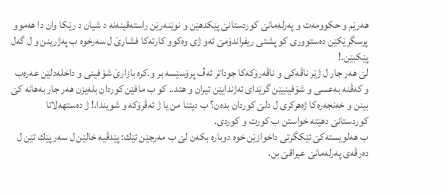هه‌رێم و حكوومه‌ت و په‌رله‌مانێ كوردستانێ پێكدهێن و نوێنه‌رێن راسته‌قینه‌نه‌ د شیان د رێكا وان دا هه‌موو پرسگرێكێن ده‌ستووری كو پشتی ریفراندۆمێ ئه‌و ژی وه‌كوو كارته‌كا فشارێ ل سه‌رخوه‌ ب په‌ژرینن و ل گه‌ل پێكبێن.!
لێ هه‌ر جار ل ژێر ناڤه‌كی و ناڤه‌رۆكه‌كا جوداتر ئه‌ڤ پرۆسێسه‌ بر و.كره‌ بازارێ شۆفینی و داخله‌دلێن عه‌ره‌ب و كه‌ڤنه‌ به‌عسی و شۆفینیێن گرێدای ئه‌ژندایێن ئیران و هتد.. كو ب مافێن كوردان بله‌یزن هه‌ر جار به‌هانه‌ كێ بینن و خه‌نجه‌ره‌كا ژه‌هركری ل دلێ كوردان بده‌ن؟ ب دیتنا من یا ژ ئه‌ڤرۆكه‌ و شویندا،! ژ ده‌ستهه‌لاتا كوردستانێ دهێته‌ خواستن ب كورت و كوردی.
ب هه‌لویسته‌كێ ئێكگرتی داخوازێن خوه‌ دوباره‌ بكه‌ن لێ ب مه‌رجێن ئێك: پێدڤیه‌ خالێن ل سه‌ر پێك تێن ل ده‌رڤه‌ی په‌رله‌مانێ عیراقێ بن.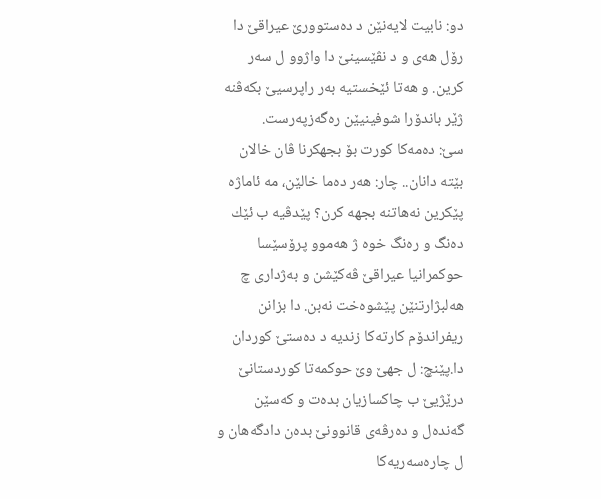دو: نابیت لایه‌نێن د ده‌ستوورێ عیراقێ دا رۆل هه‌ی و د نڤێسینێ دا واژوو ل سه‌ر كرین. و هه‌تا ئێخستیه‌ به‌ر راپرسیێ بكه‌ڤنه‌ ژێر باندۆرا شوفینیێن ره‌گه‌زپه‌رست.
سێ: ده‌مه‌كا كورت بۆ بجهكرنا ڤان خالان بێته‌ دانان.. چار: هه‌ر ده‌ما خالێن، مه‌ ئاماژه‌ پێكرین نه‌هاتنه‌ بجهه كرن؟ پێدڤیه‌ ب ئێك ده‌نگ و ره‌نگ خوه‌ ژ هه‌موو پرۆسێسا حوكمرانیا عیراقێ ڤه‌كێشن و به‌ژداری چ هه‌لبژارتنێن پێشوه‌خت نه‌بن. دا بزانن ریفراندۆم كارته‌كا زندیه‌ د ده‌ستێ كوردان دا.پێنچ: ل جهێ وێ حوكمه‌تا كوردستانێ درێژیێ ب چاكسازیان بده‌ت و كه‌سێن گه‌نده‌ل و ده‌رڤه‌ی قانوونێ بده‌ن دادگه‌هان و ل چاره‌سه‌ریه‌كا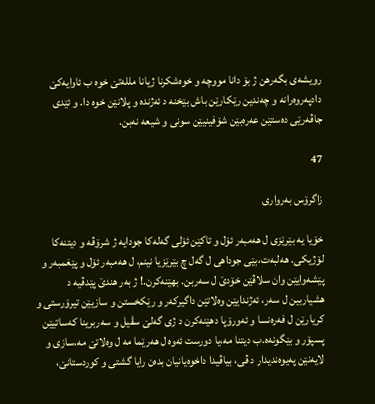رویشه‌ی بگه‌رهن ژ بۆ دانا مووچه‌ و خوه‌شكرنا ژیانا ملله‌تێ خوه‌ ب ئاوایه‌كێ دادپه‌روه‌رانه‌ و چه‌ندین رێكارێن باش بێخنه‌ د ئه‌ژنده‌ و پلانێن خوه‌ دا. و ئێدی جاڤه‌رێی ده‌ستێن عه‌ره‌بێن شۆفینیێن سونی و شیعه‌ نه‌بن.

47

زاگرۆس به‌رواری

خۆیا یه‌ بێرێزی ل هه‌مبه‌ر ئۆل و تاكێن ئۆلی گه‌له‌كا جودایه‌ ژ شرۆڤه‌ و دیتنه‌كا لۆژیكی. هه‌لبه‌ت،بێی جوداهی ل گه‌ل چ بێرێزیا نینم، ل هه‌مبه‌ر ئۆل و پێغمبه‌ر و پێشه‌وایێن وان سلاڤێن خۆدێ ل سه‌ربن. بهێنه‌كرن.! ژ به‌ر هندێ پێدڤیه‌ د هشیاربین ل سه‌ر، ئه‌ژندایێن وه‌لاتێن داگیركه‌ر و رێكخستن و سازیێن تیرۆرستی و كریارێن ل فه‌ره‌نسا و ئه‌ورۆپا دهێنه‌كرن د ژی گه‌لێ سڤیل و سه‌ربرینا كه‌ساتیێن پسپۆر و بێگونه‌ه.ب دیتنا مه‌،یا دورست ئه‌وه‌ ل هه‌رێما مه‌ ل وه‌لاتێ مه‌،سازی و لایه‌نێن په‌یوه‌ندیدار د ڤی، بیاڤیدا داخوه‌یانیان بده‌ن رایا گشتی و كوردستانێ،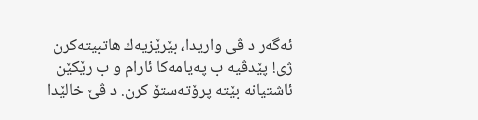ئه‌گه‌ر د ڤی واریدا، بێرێزیه‌ك هاتبیته‌كرن ژی! پێدڤیه‌ ب په‌یامه‌كا ئارام و ب رێكێن ئاشتیانه‌ بێته‌ پرۆته‌ستۆ كرن. د ڤێ خالێدا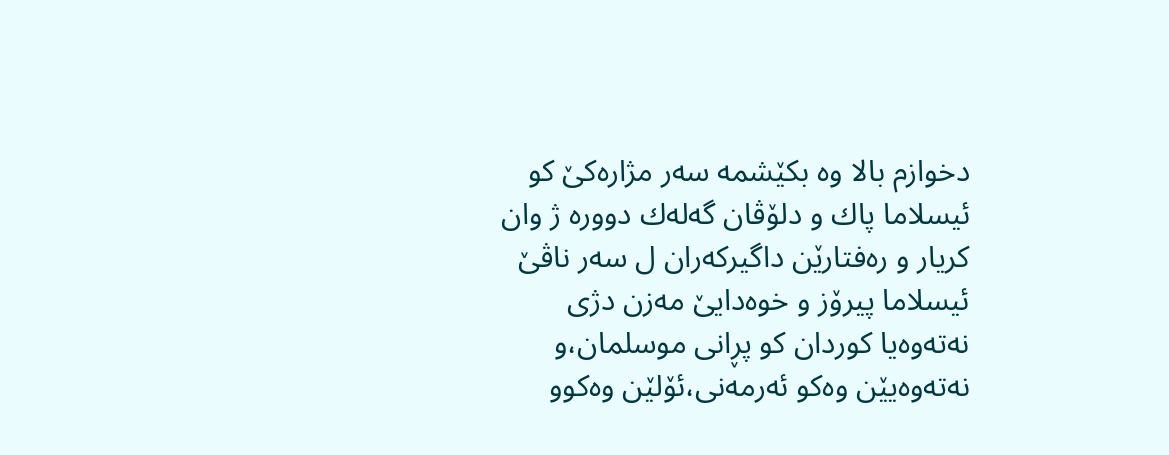دخوازم بالا وه‌ بكێشمه‌ سه‌ر مژاره‌كێ كو ئیسلاما پاك و دلۆڤان گه‌له‌ك دووره‌ ژ وان كریار و ره‌فتارێن داگیركه‌ران ل سه‌ر ناڤێ ئیسلاما پیرۆز و خوه‌دایێ مه‌زن دژی نه‌ته‌وه‌یا كوردان كو پڕانی موسلمان،و نه‌ته‌وه‌یێن وه‌كو ئه‌رمه‌نی،ئۆلێن وه‌كوو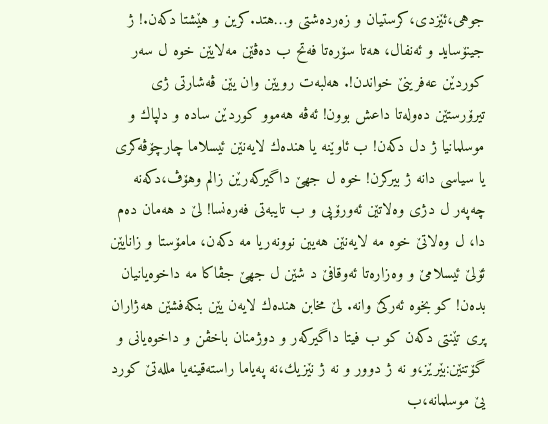جوهی،ئێزدی،كرستیان و زه‌رده‌شتی و…هتد.كرین و هێشتا دكه‌ن.! ژ جینۆساید و ئه‌نفال، هه‌تا سۆره‌تا فه‌تح ب ده‌ڤێن مه‌لایێن خوه‌ ل سه‌ر كوردێن عه‌فرینێ خواندن!. هه‌لبه‌ت رویێن وان یێن ڤه‌شارتی ژی تیرۆرستێن ده‌وله‌تا داعش بوون! ئه‌ڤه‌ هه‌موو كوردێن ساده‌ و دلپاك و موسلمانیا ژ دل دكه‌ن! ب ئاوێنه‌ یا هنده‌ك لایه‌نێن ئیسلاما چارچۆڤه‌كری یا سیاسی دانه‌ ژ بیركرن! خوه‌ ل جهێ داگیركه‌رێن زالم وهۆڤ،دكه‌نه‌ چه‌په‌ر ل دژی وه‌لاتێن ئه‌ورۆپی و ب تایبه‌تی فه‌ره‌نسا! لێ د هه‌مان ده‌م دا، ل وه‌لاتێ خوه‌ مه‌ لایه‌نێن هه‌یین نوونه‌ریا مه‌ دكه‌ن، مامۆستا و زانایێن ئۆلێ ئیسلامێ و وه‌زاره‌تا ئه‌وقافێ د شێن ل جهێ جڤاكا مه‌ داخوه‌یانیان بده‌ن! كو بخوه‌ ئه‌ركێ وانه‌. لێ مخابن هنده‌ك لایه‌ن یێن بنكه‌فشێن هه‌ژاران پری تێنتی دكه‌ن كو ب فیتا داگیركه‌ر و دوژمنان باخڤن و داخوه‌یانی و گۆتنێن:بێرێز،و نه‌ ژ دوور و نه‌ ژ نێزیك،نه‌ په‌یاما راسته‌قینه‌یا ملله‌تێ كورد یێ موسلمانه‌،ب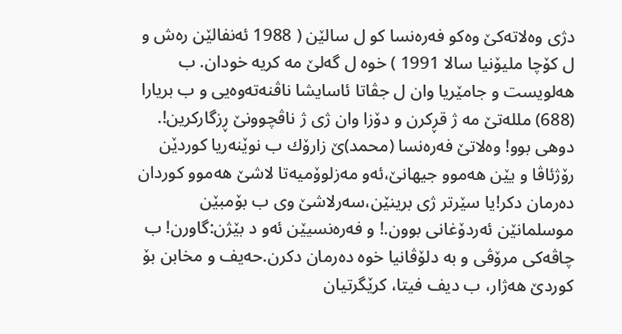دژی وه‌لاته‌كێ وه‌كو فه‌ره‌نسا كو ل سالێن ( 1988 ئه‌نفالێن ره‌ش و ل كۆچا ملیۆنیا سالا 1991 ) خوه‌ ل گه‌لێ مه‌ كریه‌ خودان. ب هه‌لویست و جامێریا وان ل جڤاتا ئاسایشا ناڤنه‌ته‌وه‌یی و ب بریارا (688) ملله‌تێ مه‌ ژ قڕكرن و دۆزا وان ژی ژ ناڤچوونێ ڕزگاركرین!. دوهی بوو! وه‌لاتێ فه‌ره‌نسا (محمد)ێ زارۆك ب نوێنه‌ریا كوردێن رۆژئاڤا و یێن هه‌موو جیهانێ،ئه‌و مه‌زلوۆمیه‌تا لاشێ هه‌موو كوردان ده‌رمان دكر!یا سێرتر ژی برینێن،سه‌رلاشێ وی ب بۆمبێن موسلمانێن ئه‌ردۆغانی بوون.! و فه‌ره‌نسیێن ئه‌و د بێژن:گاورن! ب چاڤه‌كی مرۆڤی و به دلۆڤانیا خوه‌ ده‌رمان دكرن.حه‌یف و مخابن بۆ كوردێ هه‌ژار، ب دیف فیتا، كرێگرتیان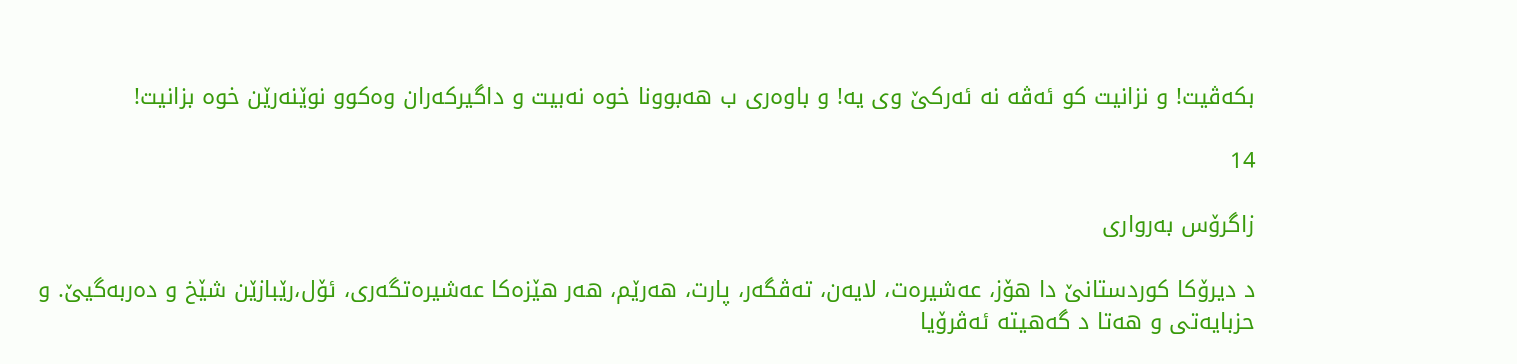بكه‌ڤیت! و نزانیت كو ئه‌ڤه‌ نه‌ ئه‌ركێ وی یه‌! و باوه‌ری ب هه‌بوونا خوه‌ نه‌بیت و داگیركه‌ران وه‌كوو نوێنه‌رێن خوه‌ بزانیت!

14

زاگرۆس به‌رواری

د دیرۆكا كوردستانێ دا هۆز، عه‌شیره‌ت، لایه‌ن، ته‌ڤگه‌ر، پارت، هه‌رێم، هه‌ر هێزه‌كا عه‌شیره‌تگه‌ری، ئۆل،رێبازێن شێخ و ده‌ربه‌گیێ. و حزبایه‌تی و هه‌تا د گه‌هیته‌ ئه‌ڤرۆیا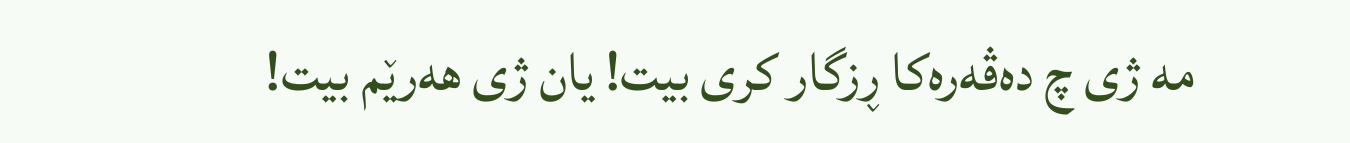مه‌ ژی چ ده‌ڤه‌ره‌كا ڕزگار كری بیت! یان ژی هه‌رێم بیت!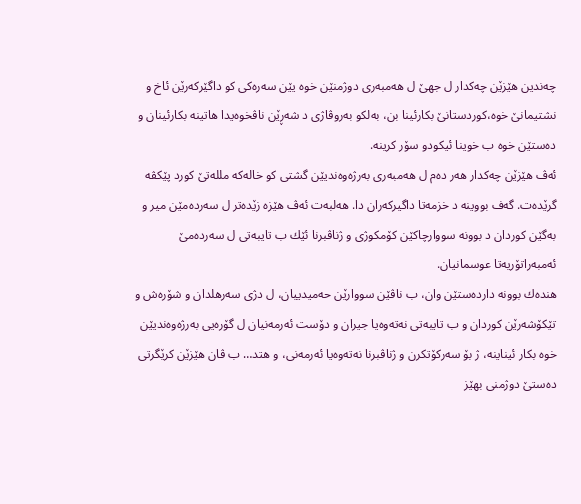چه‌ندین هێزێن چه‌كدار ل جهێ ل هه‌مبه‌ری دوژمنێن خوه‌ یێن سه‌ره‌كی كو داگێركه‌رێن ئاخ و نشتیمانێ خوه‌،كوردستانێ بكارئینا بن، به‌لكو به‌روڤاژی د شه‌ڕێن ناڤخوه‌یدا هاتینه‌ بكارئینان و ده‌ستێن خوه‌ ب خوینا ئیكودو سۆر كرینه‌.
ئه‌ڤ هێزێن چه‌كدار هه‌ر ده‌م ل هه‌مبه‌ری به‌رژه‌وه‌ندیێن گشتی كو خاله‌كه‌ ملله‌تێ كورد پێكڤه‌ گرێده‌ت. گه‌ف بووینه‌ د خزمه‌تا داگیركه‌ران دا. هه‌لبه‌ت ئه‌ڤ هێزه‌ زێده‌تر ل سه‌رده‌مێن میر و به‌گێن كوردان د بوونه‌ سووارچاكێن كۆمكوژی و ژناڤبرنا ئێك ب تایبه‌تی ل سه‌رده‌مێ ئه‌مبه‌راتۆریه‌تا عوسمانیان.
هنده‌ك بوونه‌ دارده‌ستێن وان، ب ناڤێن سووارێن حه‌میدییان، ل دژی سه‌رهلدان و شۆره‌ش و تێكۆشه‌رێن كوردان و ب تایبه‌تی نه‌ته‌وه‌یا جیران و دۆست ئه‌رمه‌نیان ل گۆره‌یی به‌رژه‌وه‌ندیێن خوه‌ بكار ئیناینه‌، ژ بۆ سه‌ركۆتكرن و ژناڤبرنا نه‌ته‌وه‌یا ئه‌رمه‌نی، و هتد… ب ڤان هێزێن كرێگرتی ده‌ستێ دوژمنی بهێز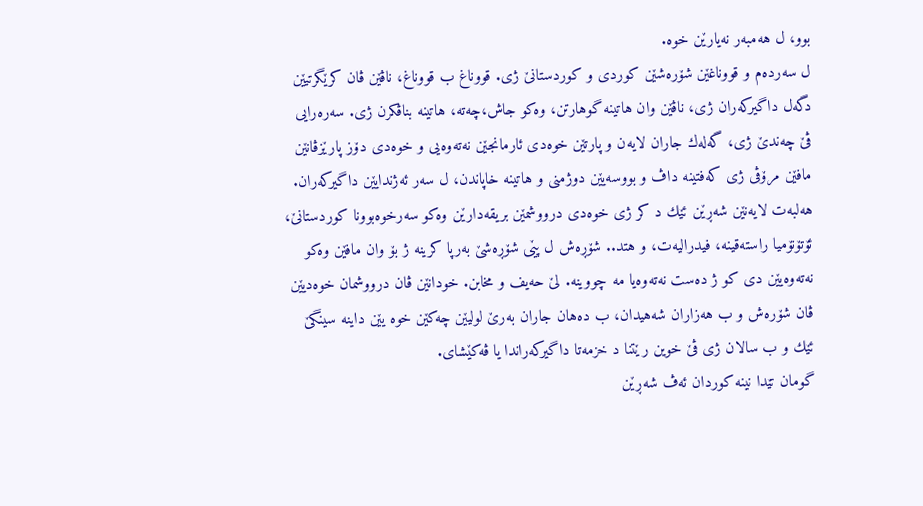بوو، ل هه‌مبه‌ر نه‌یارێن خوه‌.
ل سه‌رده‌م و قووناغێن شۆره‌شێن كوردی و كوردستانێ ژی. قووناغ ب قووناغ، ناڤێن ڤان كرێگرتیێن دگه‌ل داگیركه‌ران ژی، ناڤێن وان هاتینه‌ گوهارتن، وه‌كو جاش،چه‌ته‌، هاتینه‌ بناڤكرن ژی. سه‌ره‌رایی ڤێ چه‌ندێ ژی، گه‌له‌ك جاران لایه‌ن و پارتێن خوه‌دی ئارمانجێن نه‌ته‌وه‌یی و خوه‌دی دۆز پارێزڤانێن مافێن مرۆڤی ژی كه‌فتینه‌ داڤ و بووسه‌یێن دوژمنی و هاتینه‌ خاپاندن، ل سه‌ر ئه‌ژندایێن داگیركه‌ران.
هه‌لبه‌ت لایه‌نێن شه‌ڕێن ئێك د كر ژی خوه‌دی درووشمێن بریقه‌دارێن وه‌كو سه‌رخوه‌بوونا كوردستانێ، ئۆتۆنۆمیا راسته‌قینه‌، فیدرالیه‌ت، و هتد.. شۆڕه‌ش ل پێی شۆڕه‌شێ به‌رپا كرینه‌ ژ بۆ وان مافێن وه‌كو نه‌ته‌وه‌یێن دی كو ژ ده‌ست نه‌ته‌وه‌یا مه‌ چووینه‌. لێ حه‌یف و مخابن. خودانێن ڤان درووشمان خوه‌دیێن ڤان شۆره‌ش و ب هه‌زاران شه‌هیدان، ب ده‌هان جاران به‌رێ لولیێن چه‌كێن خوه‌ یێن داینه‌ سینگێ ئێك و ب سالان ژی ڤێ خوین رێتنا د خزمه‌تا داگیركه‌راندا یا ڤه‌كێشای.
گومان تێدا نینه‌ كوردان ئه‌ڤ شه‌ڕێن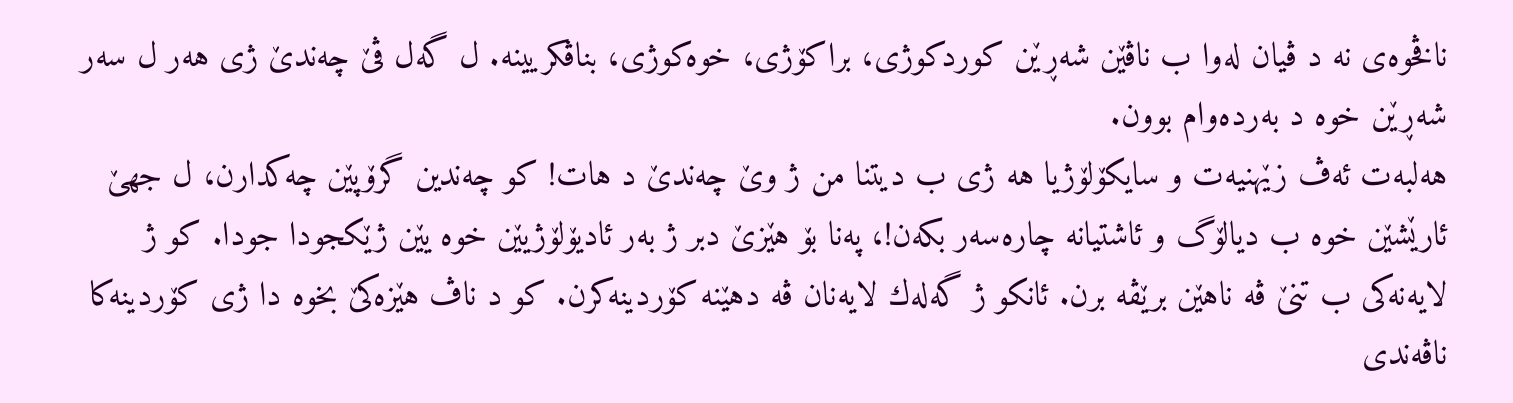ناڤخوه‌ی نه‌ د ڤیان له‌وا ب ناڤێن شه‌ڕێن كوردكوژی، براكۆژی، خوه‌كوژی، بناڤكریینه‌. ل گه‌ل ڤێ چه‌ندێ ژی هه‌ر ل سه‌ر شه‌ڕێن خوه‌ د به‌رده‌وام بوون.
هه‌لبه‌ت ئه‌ڤ زێهنیه‌ت و سایكۆلۆژیا هه‌ ژی ب دیتنا من ژ وێ چه‌ندێ د هات! كو چه‌ندین گرۆپێن چه‌كدارن، ل جهێ ئارێشێن خوه‌ ب دیالۆگ و ئاشتیانه‌ چاره‌سه‌ر بكه‌ن!، په‌نا بۆ هێزێ دبر ژ به‌ر ئادیۆلۆژیێن خوه‌ یێن ژێكجودا جودا. كو ژ لایه‌نه‌كی ب تنێ ڤه‌ ناهێن برێڤه‌ برن. ئانكو ژ گه‌له‌ك لایه‌نان ڤه‌ دهێنه‌ كۆردینه‌كرن. كو د ناڤ هێزه‌كێ بخوه‌ دا ژی كۆردینه‌كا ناڤه‌ندی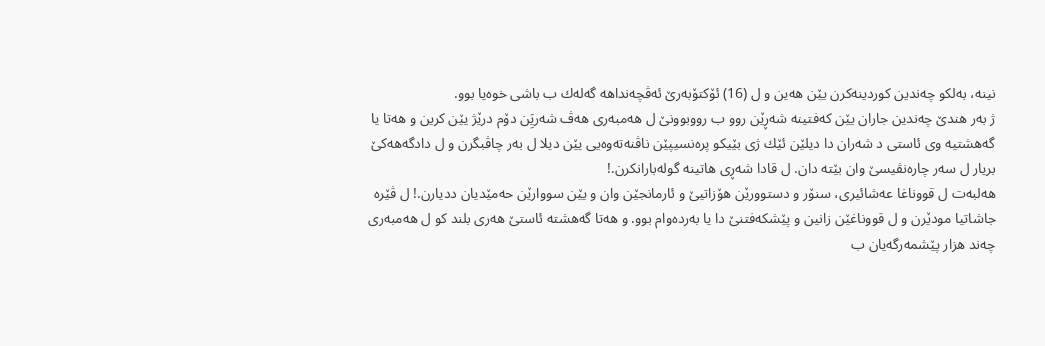نینه‌، به‌لكو چه‌ندین كوردینه‌كرن یێن هه‌ین و ل (16) ئۆكتۆبه‌رێ ئه‌ڤچه‌نداهه‌ گه‌له‌ك ب باشی خوه‌یا بوو.
ژ به‌ر هندێ چه‌ندین جاران یێن كه‌فتینه‌ شه‌ڕێن روو ب رووبوونێ ل هه‌مبه‌ری هه‌ڤ شه‌ریَِن دۆم درێژ یێن كرین و هه‌تا یا گه‌هشتیه‌ وی ئاستی د شه‌ران دا دیلێن ئێك ژی بێیكو پره‌نسیپێن ناڤنه‌ته‌وه‌یی یێن دیلا ل به‌ر چاڤبگرن و ل دادگه‌هه‌كێ بریار ل سه‌ر چاره‌نڤیسێ وان بێته‌ دان. ل قادا شه‌ڕی هاتینه‌ گوله‌بارانكرن.!
هه‌لبه‌ت ل قووناغا عه‌شائیری، سنۆر و دستوورێن هۆزاتیێ و ئارمانجێن وان و یێن سووارێن حه‌مێدیان ددیارن.! ل ڤێره‌ جاشاتیا مودێرن و ل قووناغێن زانین و پێشكه‌فتنێ دا یا به‌رده‌وام بوو. و هه‌تا گه‌هشته‌ ئاستێ هه‌ری بلند كو ل هه‌مبه‌ری چه‌ند هزار پێشمه‌رگه‌یان ب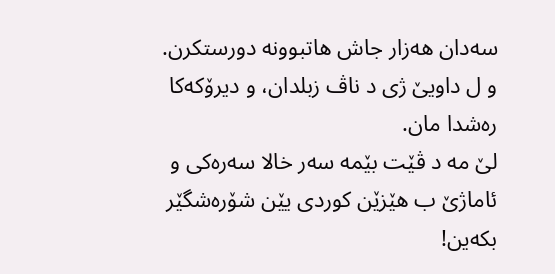سه‌دان هه‌زار جاش هاتبوونه‌ دورستكرن. و ل داویێ ژی د ناڤ زبلدان، و دیرۆكه‌كا ره‌شدا مان.
لێ مه‌ د ڤێت بێمه‌ سه‌ر خالا سه‌ره‌كی و ئاماژێ ب هێزێن كوردی یێن شۆره‌شگێر بكه‌ین!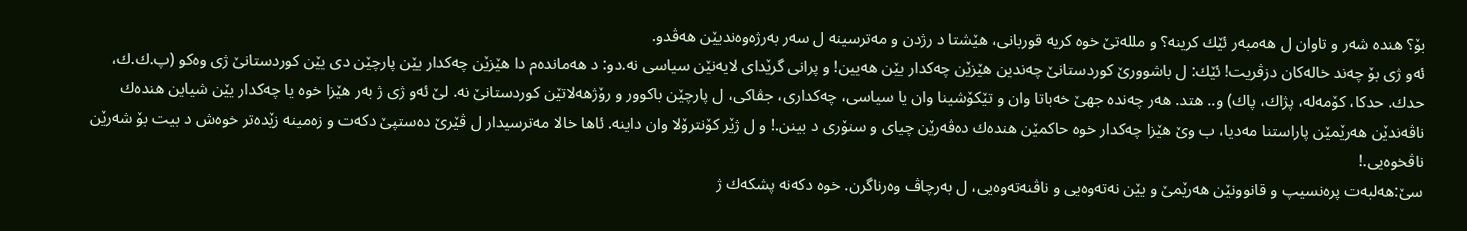بۆ؟ هنده‌ شه‌ر و تاوان ل هه‌مبه‌ر ئێك كرینه‌؟ و ملله‌تێ خوه‌ كریه‌ قوربانی، هێشتا د رژدن و مه‌ترسینه‌ ل سه‌ر به‌رژه‌وه‌ندیێن هه‌ڤدو.
ئه‌و ژی بۆ چه‌ند خاله‌كان دزڤریت! ئێك: ل باشوورێ كوردستانێ چه‌ندین هێزێن چه‌كدار یێن هه‌یین! و پرانی گرێدای لایه‌نێن سیاسی نه‌.دو: د هه‌مانده‌م دا هێزێن چه‌كدار یێن پارچێن دی یێن كوردستانێ ژی وه‌كو (پ.ك.ك، حدك. حدكا، كۆمه‌له‌، پژاك، پاك) و.. هتد. هه‌ر چه‌نده‌ جهێ خه‌باتا وان و تێكۆشینا وان یا سیاسی، چه‌كداری، جڤاكی، ل پارچێن باكوور و رۆژهه‌لاتێن كوردستانێ نه‌. لێ ئه‌و ژی ژ به‌ر هێزا خوه‌ یا چه‌كدار یێن شیاین هنده‌ك ناڤه‌ندێن هه‌رێمێن پاراستنا مه‌دیا، ب وێ هێزا چه‌كدار خوه‌ حاكمێن هنده‌ك ده‌ڤه‌رێن چیای و سنۆری د بینن.! و ل ژێر كۆنترۆلا وان داینه‌. ئاها خالا مه‌ترسیدار ل ڤێرێ ده‌ستپێ دكه‌ت و زه‌مینه‌ زێده‌تر خوه‌ش د بیت بۆ شه‌رێن ناڤخوه‌یی.!
سێ:هه‌لبه‌ت پره‌نسیپ و قانوونێن هه‌رێمێ و یێن نه‌ته‌وه‌یی و ناڤنه‌ته‌وه‌یی، ل به‌رچاڤ وه‌رناگرن. خوه‌ دكه‌نه‌ پشكه‌ك ژ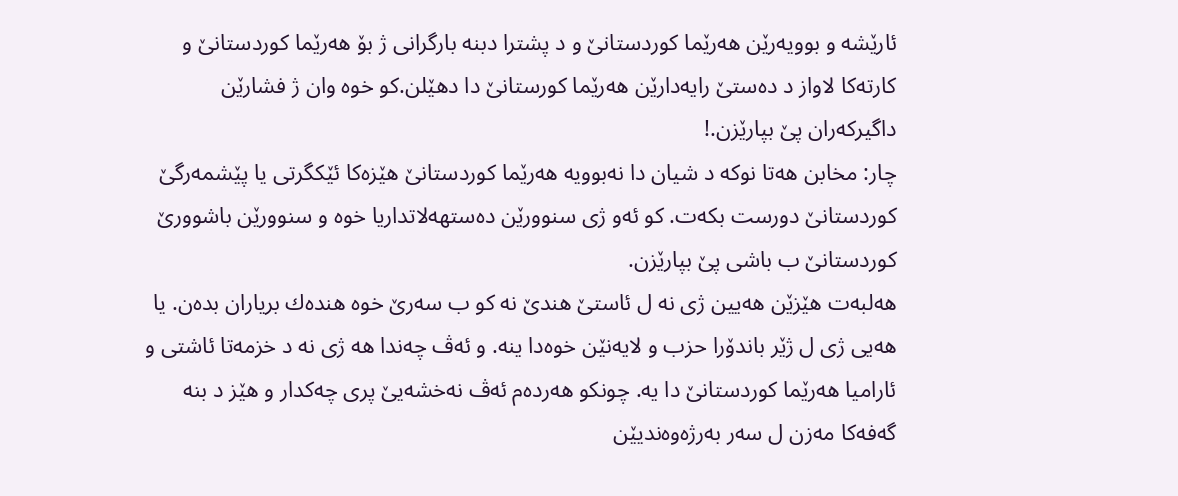ئارێشه‌ و بوویه‌رێن هه‌رێما كوردستانێ و د پشترا دبنه‌ بارگرانی ژ بۆ هه‌رێما كوردستانێ و كارته‌كا لاواز د ده‌ستێ رایه‌دارێن هه‌رێما كورستانێ دا دهێلن.كو خوه‌ وان ژ فشارێن داگیركه‌ران پێ بپارێزن.!
چار: مخابن هه‌تا نوكه‌ د شیان دا نه‌بوویه‌ هه‌رێما كوردستانێ هێزه‌كا ئێكگرتی یا پێشمه‌رگێ كوردستانێ دورست بكه‌ت. كو ئه‌و ژی سنوورێن ده‌ستهه‌لاتداریا خوه‌ و سنوورێن باشوورێ كوردستانێ ب باشی پێ بپارێزن.
هه‌لبه‌ت هێزێن هه‌یین ژی نه‌ ل ئاستێ هندێ نه‌ كو ب سه‌رێ خوه‌ هنده‌ك بریاران بده‌ن. یا هه‌یی ژی ل ژێر باندۆرا حزب و لایه‌نێن خوه‌دا ینه‌. و ئه‌ڤ چه‌ندا هه‌ ژی نه‌ د خزمه‌تا ئاشتی و ئارامیا هه‌رێما كوردستانێ دا یه‌. چونكو هه‌رده‌م ئه‌ڤ نه‌خشه‌یێ پری چه‌كدار و هێز د بنه‌ گه‌فه‌كا مه‌زن ل سه‌ر به‌رژه‌وه‌ندیێن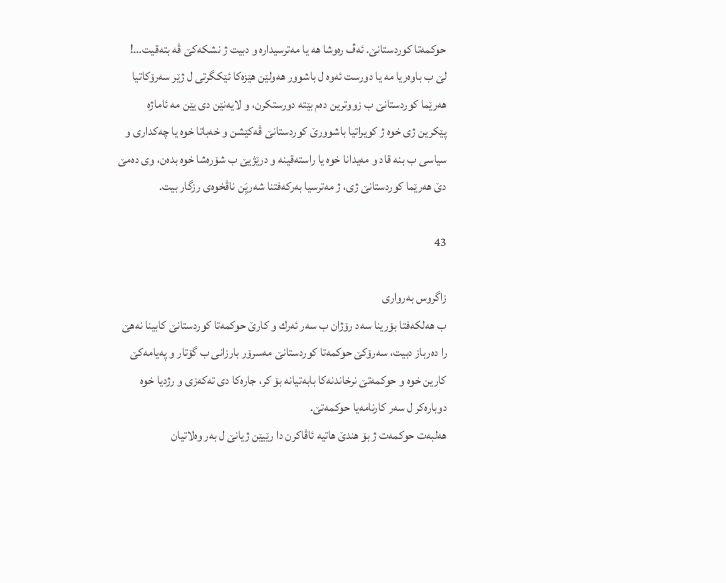حوكمه‌تا كوردستانێ. ئه‌ڤ ره‌وشا هه‌ یا مه‌ترسیداره‌ و دبیت ژ نشكه‌كێ ڤه‌ بته‌قیت…!
لێ ب باوه‌ریا مه‌ یا دورست ئه‌وه‌ ل باشوور هه‌ولێن هێزه‌كا ئێكگرتی ل ژێر سه‌رۆكاتیا هه‌رێما كوردستانێ ب زووترین ده‌م بێته‌ دورستكرن، و لایه‌نێن دی یێن مه‌ ئاماژه‌ پێكرین ژی خوه‌ ژ كویراتیا باشوورێ كوردستانێ ڤه‌كێشن و خه‌باتا خوه‌ یا چه‌كداری و سیاسی ب بنه‌ قاد و مه‌یدانا خوه‌ یا راسته‌قینه‌ و درێژیێ ب شۆره‌شا خوه‌ بده‌ن، وی ده‌مێ دێ هه‌رێما كوردستانێ ژی، ژ مه‌ترسیا به‌ركه‌فتنا شه‌ریَِن ناڤخوه‌ی رزگار بیت.

43

زاگروس به‌رواری
ب هه‌لكه‌فتا بۆرینا سه‌د رۆژان ب سه‌ر ئه‌رك و كارێ حوكمه‌تا كوردستانێ كابینا نه‌هێ را ده‌رباز دبیت، سه‌رۆكێ حوكمه‌تا كوردستانێ مه‌سرۆر بارزانی ب گۆتار و په‌یامه‌كێ كارین خوه‌ و حوكمه‌تێ نرخاندنه‌كا بابه‌تیانه‌ بۆ كر، جاره‌كا دی ته‌كه‌زی و رژدیا خوه‌ دوباره‌كر ل سه‌ر كارنامه‌یا حوكمه‌تێ.
هه‌لبه‌ت حوكمه‌ت ژ بۆ هندێ هاتیه‌ ئاڤاكرن دا رێیێن ژیانێ ل به‌ر وه‌لاتیان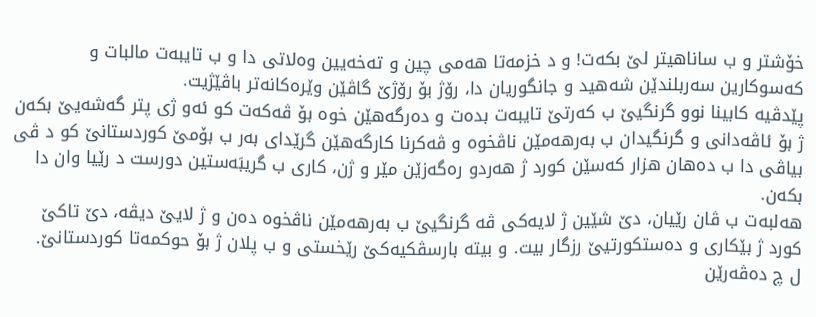خۆشتر و ب ساناهیتر لێ بكه‌ت! و د خزمه‌تا هه‌مى چین و ته‌خه‌یین وه‌لاتی دا و ب تایبه‌ت مالبات و كه‌سوكارین سه‌ربلندێن شه‌هید و جانگوریان دا، رۆژ بۆ رۆژێ گاڤێن وێره‌كانه‌تر باڤێژیت.
پێدڤیه‌ كابینا نوو گرنگیێ ب كه‌رتێ تایبه‌ت بده‌ت و ده‌رگه‌هێن خوه‌ بۆ ڤه‌كه‌ت كو ئه‌و ژی پتر گه‌شه‌یێ بكه‌ن ژ بۆ ئاڤه‌دانی و گرنگیدان ب به‌رهه‌مێن ناڤخوه‌ و ڤه‌كرنا كارگه‌هێن گرێدای به‌ر ب بۆمێ كوردستانێ كو د ڤی بیاڤی دا ب ده‌هان هزار كه‌سێن كورد ژ هه‌ردو ره‌گه‌زێن مێر و ژن، كاری ب گریبَه‌ستین دورست د رێیا وان دا بكه‌ن.
هه‌لبه‌ت ب ڤان رێیان، دێ شێین ژ لایه‌كی ڤه‌ گرنگیێ ب به‌رهه‌مێن ناڤخوه‌ ده‌ن و ژ لایێ دیڤه‌، دێ تاكێ كورد ژ بێكاری و ده‌ستكورتیێ رزگار بیت. و بیته‌ بارسڤكیه‌كێ رێخستی و ب پلان ژ بۆ حوكمه‌تا كوردستانێ.
ل چ ده‌ڤه‌رێن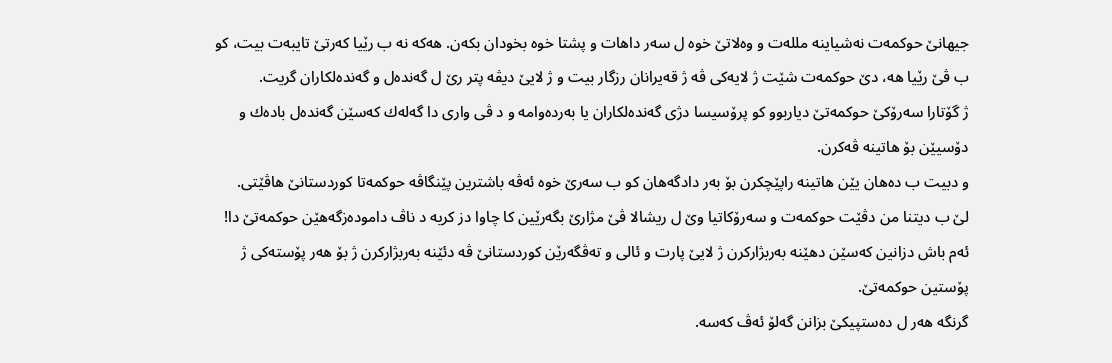جیهانێ حوكمه‌ت نه‌شیاینه‌ ملله‌ت و وه‌لاتێ خوه‌ ل سه‌ر داهات و پشتا خوه‌ بخودان بكه‌ن. هه‌كه‌ نه‌ ب رێیا كه‌رتێ تایبه‌ت بیت، كو ب ڤێ رێیا هه‌، دێ حوكمه‌ت شێت ژ لایه‌كی ڤه‌ ژ قه‌یرانان رزگار بیت و ژ لایێ دیڤه‌ پتر رێ ل گه‌نده‌ل و گه‌نده‌لكاران گریت.
ژ گۆتارا سه‌رۆكێ حوكمه‌تێ دیاربوو كو پرۆسیسا دژی گه‌نده‌لكاران یا به‌رده‌وامه‌ و د ڤی واری دا گه‌له‌ك كه‌سێن گه‌نده‌ل باده‌ك و دۆسیێن بۆ هاتینه‌ ڤه‌كرن.
و دبیت ب ده‌هان یێن هاتینه‌ راپێچكرن بۆ به‌ر دادگه‌هان كو ب سه‌رێ خوه‌ ئه‌ڤه‌ باشترین پێنگاڤه‌ حوكمه‌تا كوردستانێ هاڤێتی.
لێ ب دیتنا من دڤێت حوكمه‌ت و سه‌رۆكاتیا وێ ل ریشالا ڤێ مژارێ بگه‌رێین كا چاوا دز كریه‌ د ناڤ داموده‌زگه‌هێن حوكمه‌تێ دا!
ئه‌م باش دزانین كه‌سێن دهێنه‌ به‌ربژاركرن ژ لایێ پارت و ئالی و ته‌ڤگه‌رێن كوردستانێ ڤه‌ دئێنه‌ به‌ربژاركرن ژ بۆ هه‌ر پۆسته‌كی ژ پۆستین حوكمه‌تێ.
گرنگه‌ هه‌ر ل ده‌ستپیكێ بزانن گه‌لۆ ئه‌ڤ كه‌سه‌.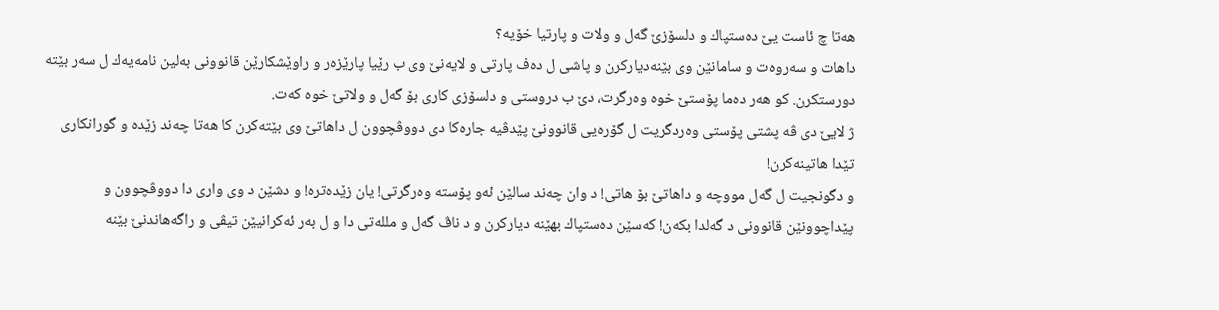هه‌تا چ ئاست یێ ده‌ستپاك و دلسۆزێ گه‌ل و ولات و پارتیا خۆیه‌؟
داهات و سه‌روه‌ت و سامانێن وی بێنه‌دیاركرن و پاشی ل ده‌ف پارتی و لایه‌نێ وی ب رێیا پارێزه‌ر و راوێشكارێن قانوونی به‌لین نامه‌یه‌ك ل سه‌ر بێته‌ دورستكرن. كو هه‌ر ده‌ما پۆستێ خوه‌ وه‌رگرت، دێ ب دروستی و دلسۆزی كاری بۆ گه‌ل و ولاتێ خوه‌ كه‌ت.
ژ لایێ دی ڤه‌ پشتی پۆستی وه‌ردگریت ل گۆره‌یی قانوونێ پێدڤیه‌ جاره‌كا دی دووڤچوون ل داهاتێ وی بێته‌كرن كا هه‌تا چه‌ند زێده‌ و گورانكاری تێدا هاتینه‌كرن!
و دگونجیت ل گه‌ل مووچه‌ و داهاتێ بۆ هاتی! د وان چه‌ند سالێن ئه‌و پۆسته‌ وه‌رگرتی! یان زێده‌تره‌! و دشێن د وی واری دا دووڤچوون و پێداچوونێن قانوونی د گه‌لدا بكه‌ن! كه‌سێن ده‌ستپاك بهێنه‌ دیاركرن و د ناڤ گه‌ل و ملله‌تی دا و ل به‌ر ئه‌كرانیێن تیڤی و راگه‌هاندنێ بێنه‌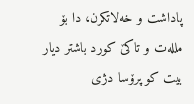پاداشت و خه‌لاتكرن، دا بۆ ملله‌ت و تاكێ كورد باشتر دیار بیت كو پرۆسا دژی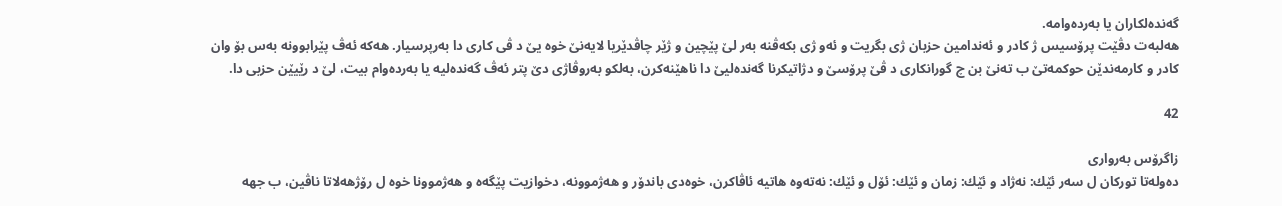گه‌نده‌لكاران یا به‌رده‌وامه‌.
هه‌لبه‌ت دڤێت پرۆسیس ژ كادر و ئه‌ندامین حزبان ژی بگریت و ئه‌و ژی بكه‌ڤنه‌ به‌ر لێ پێچین و ژێر چاڤدێریا لایه‌نێ خوه‌ یێ د ڤی كاری دا به‌رپرسیار. هه‌كه‌ ئه‌ڤ پێرابوونه‌ به‌س بۆ وان كادر و كارمه‌ندێن حوكمه‌تێ ب ته‌نێ بن چ گورانكاری د ڤێ پرۆسێ و دژاتیكرنا گه‌نده‌لیێ دا ناهێنه‌كرن، به‌لكو به‌روڤاژی دێ پتر ئه‌ڤ گه‌نده‌لیه‌ یا به‌رده‌وام بیت، لێ د رێیێن حزبی دا.

42

زاگرۆس به‌رواری
ده‌وله‌تا توركان ل سه‌ر ‌ئێك: نه‌ژاد و ئێك: زمان و ئێك: ئۆل و ئێك: نه‌ته‌وه‌ هاتیه‌ ئاڤاكرن، خوه‌دی باندۆر و هه‌ژموونه‌، دخوازیت پێگه‌ه و هه‌ژموونا خوه‌ ل رۆژهه‌لاتا ناڤین، ب جهه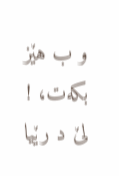و ب هێز بكه‌ت، !
لێ د رێیا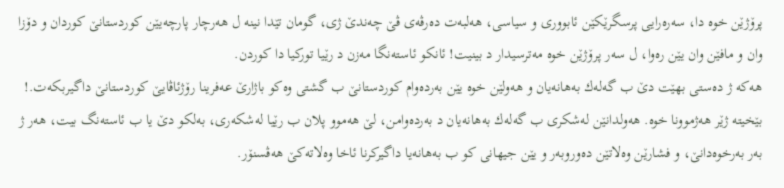پرۆژێن خوه‌ دا، سه‌ره‌رایی پرسگرێكێن ئابووری و سیاسی، هه‌لبه‌ت ده‌رڤه‌ی ڤێ چه‌ندێ ژی، گومان تێدا نینه‌ ل هه‌رچار پارچه‌یێن كوردستانێ كوردان و دۆزا وان و مافێن وان یێن ره‌وا، ل سه‌ر پرۆژێن خوه‌ مه‌ترسیدار د بینیت! ئانكو ئاسته‌نگا مه‌زن د رێیا توركیا دا كوردن.
هه‌كه‌ ژ ده‌ستی بهێت دێ ب گه‌له‌ك به‌هانه‌یان و هه‌ولێن خوه‌ یێن به‌رده‌وام كوردستانێ ب گشتی وه‌كو باژارێ عه‌فرینا رۆژئاڤایێ كوردستانێ داگیربكه‌ت.! بێخیته‌ ژێر هه‌ژموونا خوه‌. هه‌ولدانێن له‌شكری ب گه‌له‌ك به‌هانه‌یان د به‌رده‌وامن، لێ هه‌موو پلان ب رێیا له‌شكه‌ری، به‌لكو دێ یا ب ئاسته‌نگ بیت، هه‌ر ژ به‌ر به‌رخوه‌دانێ، و فشارێن وه‌لاتێن ده‌وروبه‌ر و یێن جیهانی كو ب به‌هانه‌یا داگیركرنا ئاخا وه‌لاته‌كێ هه‌ڤسنۆر.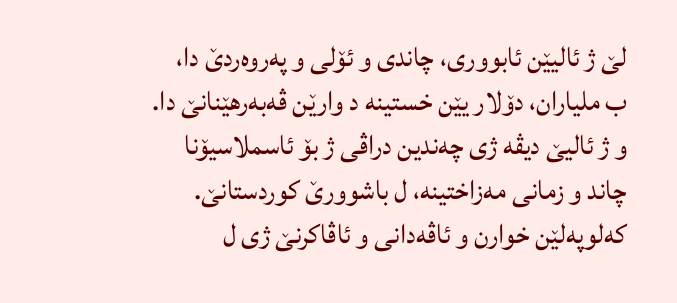لێ ژ ئالیێن ئابووری، چاندی و ئۆلی و په‌روه‌ردێ دا، ب ملیاران، دۆلار یێن خستینه‌ د وارێن ڤه‌به‌رهێنانێ دا. و ژ ئالیێ دیڤه‌ ژی چه‌ندین دراڤی ژ بۆ ئاسملاسیۆنا چاند و زمانی مه‌زاختینه‌، ل باشوورێ كوردستانێ.
كه‌لوپه‌لێن خوارن و ئاڤه‌دانی و ئاڤاكرنێ ژی ل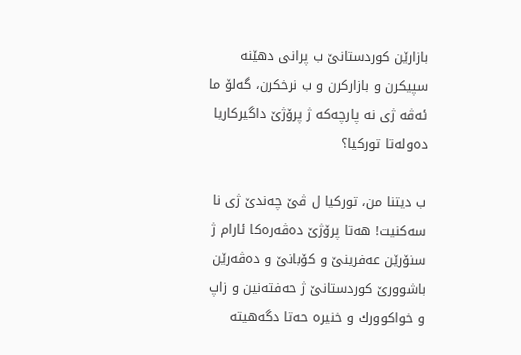بازارێن كوردستانێ ب پرانی دهێنه‌ سپیكرن و بازاركرن و ب نرخكرن، گه‌لۆ ما ئه‌ڤه‌ ژی نه‌ پارچه‌كه‌ ژ پرۆژێ داگیركاریا ده‌وله‌تا توركیا؟

ب دیتنا من، توركیا ل ڤێ چه‌ندێ ژی نا سه‌كنیت! هه‌تا پرۆژێ ده‌ڤه‌ره‌كا ئارام ژ سنۆرێن عه‌فرینێ و كۆبانێ و ده‌ڤه‌رێن باشوورێ كوردستانێ ژ حه‌فته‌نین و زاپ و خواكوورك و خنیره‌ حه‌تا دگه‌هیته‌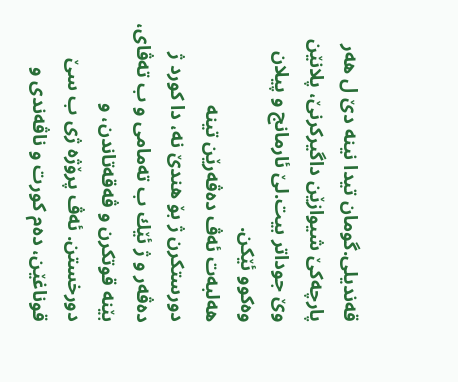قه‌ندیلی.گومان تیدا نینه‌ دێ ل هه‌ر پارچه‌كێ شیوازێن داگیركرنێ، پلانێن وێ جوداتر بیت.لێ ئارمانج و پیلان وه‌كوو ئێكن.
هه‌لبه‌ت ئه‌ڤ ده‌ڤه‌رێن تینه‌ دورستكرن ژ بۆ هندێ نه‌، دا كورد ژ ده‌ڤه‌ر و ژ ئێك ب ته‌مامی و ب ته‌ڤای، بێنه‌ قوتكرن و ڤه‌قه‌تاندن، و دورخستن. ئه‌ڤ پرۆژه‌ ژی ب سێ قوناغێن، ده‌م كورت و ناڤه‌ندی و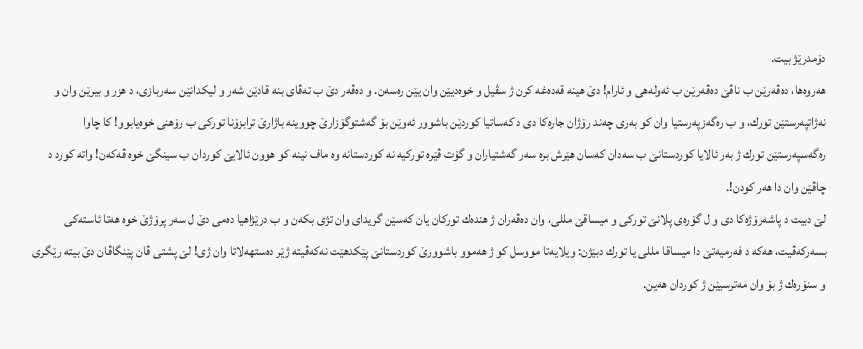دۆمدرێژ بیت.
هه‌روه‌ها، ده‌ڤه‌رێن ب ناڤێ ده‌ڤه‌رێن ب ئه‌وله‌هی و ئارام! دێ هینه‌ قه‌ده‌غه‌ كرن ژ سڤیل و خوه‌دیێن وان یێن ره‌سه‌ن. و ده‌ڤه‌ر دێ ب ته‌ڤای بنه‌ قادێن شه‌ر و لیكدانێن سه‌ربازی، د هزر و بیرێن وان و نه‌ژاتپه‌رستێن تورك، و ب ره‌گه‌زپه‌رستیا وان كو به‌ری چه‌ند رۆژان جاره‌كا دی د كه‌ساتیا كوردێن باشوور ئه‌وێن بۆ گه‌شتوگۆزارێ چووینه‌ باژارێ ترابزۆنا توركی ب رۆهنی خوه‌یابوو! كا چاوا ره‌گه‌سپه‌رستێن تورك ژ به‌ر ئالایا كوردستانێ ب سه‌دان كه‌سان هێرش بره‌ سه‌ر گه‌شتیاران و گۆت ڤێره‌ توركیه‌ نه‌ كوردستانه‌ وه‌ ماف نینه‌ كو هوون ئالایێ كوردان ب سینگێ خوه‌ ڤه‌كه‌ن! واته‌ كورد د چاڤێن وان دا هه‌ر كودن!.
لێ دبیت د پاشه‌رۆژه‌كا دی و ل گۆره‌ی پلانێ توركی و میساقێ مللی، وان ده‌ڤه‌ران ژ هنده‌ك توركان یان كه‌سێن گریدای وان تژی بكه‌ن و ب درێژاهیا ده‌می دێ ل سه‌ر پرۆژێ خوه‌ هه‌تا ئاسته‌كی بسه‌ركه‌ڤیت، هه‌كه‌ د فه‌رمیه‌تێ دا میساقا مللی یا تورك دبێژن: ویلایه‌تا مووسل كو ژ هه‌موو باشوورێ كوردستانێ پێكدهێت نه‌كه‌ڤیته‌ ژێر ده‌ستهه‌لاتا وان ژی! لێ پشتی ڤان پێنگاڤان دێ بیته‌ رێگری و سنۆره‌ك ژ بۆ وان مه‌ترسیێن ژ كوردان هه‌ین.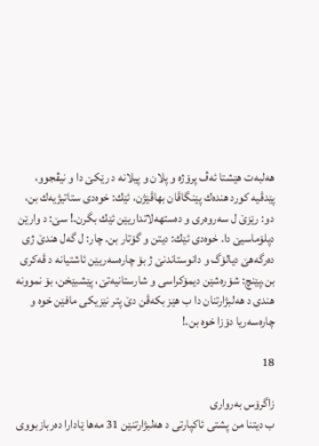هه‌لبه‌ت هێشتا ئه‌ڤ پرۆژه‌ و پلان و پیلانه‌ د رێكێ دا و نیڤجوو، پێدڤیه‌ كورد هنده‌ك پێنگاڤان بهاڤێژن، ئێك: خوه‌دی ستاتیژیه‌ك بن، دو: رێزێ ل سه‌روه‌ری و ده‌ستهه‌لاتداریێن ئێك بگرن.! سێ: د وارێن دپلۆماسیێ دا. خوه‌دی ئێك: دیتن و گۆتار بن. چار: ل گه‌ل هندێ ژی ده‌رگه‌هێ دیالۆگ و دانوستاندنێ ژ بۆ چاره‌سه‌ریێن ئاشتیانه‌ د ڤه‌كری بن.پێنچ: شۆره‌شێن دیمۆكراسی و شارستانیه‌تێ، پێشبێخن، بۆ نموونه‌ هندی د هه‌لبژارتنان دا ب هێز بكه‌ڤن دێ پتر نێزیكی مافێن خوه‌ و چاره‌سه‌ریا دۆزا خوه‌ بن.!

18

زاگرۆس به‌روارى
ب دیتنا من پشتی ئاكپارتی د هه‌لبژارتنێن 31 مه‌ها ێادارا ده‌ربازبووی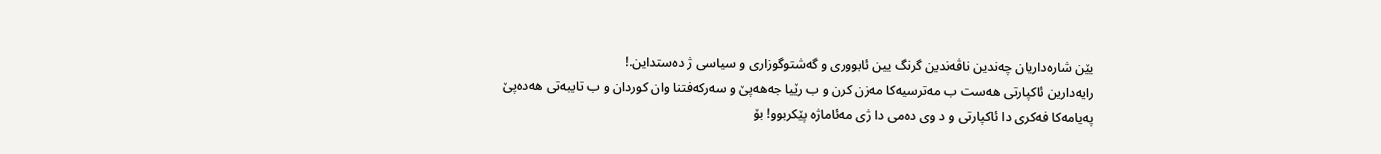یێن شاره‌داریان چه‌ندین ناڤه‌ندین گرنگ یین ئابووری و گه‌شتوگوزاری و سیاسی ژ ده‌ستداین.!
رایه‌دارین ئاكپارتی هه‌ست ب مه‌ترسیه‌كا مه‌زن كرن و ب رێیا جه‌هه‌پێ و سه‌ركه‌فتنا وان كوردان و ب تایبه‌تی هه‌ده‌پێ په‌یامه‌كا فه‌كری دا ئاكپارتی و د وی ده‌می دا ژی مه‌ئاماژه‌ پێكربوو! بۆ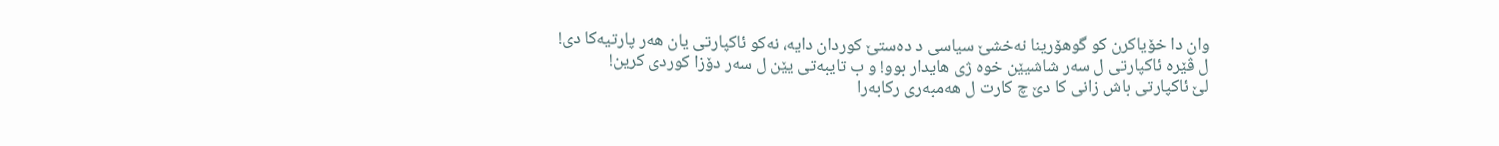وان دا خۆیاكرن كو گوهۆرینا نه‌خشێ سیاسی د ده‌ستێ كوردان دایه‌، نه‌كو ئاكپارتی یان هه‌ر پارتیه‌كا دی!
ل ڤێره‌ ئاكپارتی ل سه‌ر شاشیێن خوه‌ ژی هایدار بوو! و ب تایبه‌تی یێن ل سه‌ر دۆزا كوردی كرین!
لێ ئاكپارتی باش زانی كا دێ چ كارت ل هه‌مبه‌ری ركابه‌را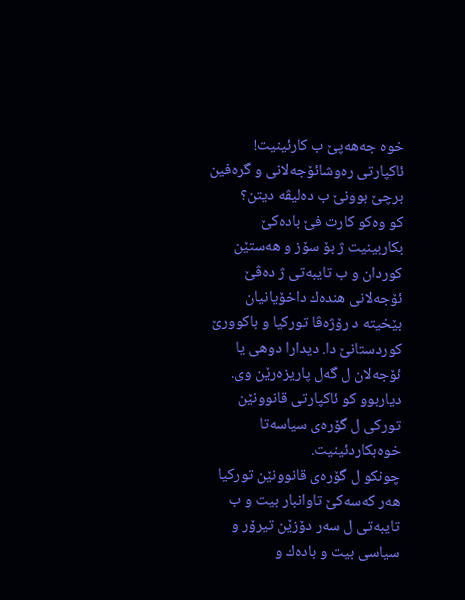خوه‌ جه‌هه‌پێ ب كارئینیت!
ئاكپارتی ره‌وشائۆجه‌لانی و گره‌فین برچێ بوونێ ب ده‌لیڤه‌ دیتن؟
كو وه‌كو كارت فێ باده‌كێ بكاربینیت ژ بۆ سۆز و هه‌ستێن كوردان و ب تایبه‌تی ژ ده‌ڤێ ئۆجه‌لانی هنده‌ك داخۆیانیان بێخیته‌ د رۆژه‌ڤا توركیا و باكوورێ كوردستانێ دا. دیدارا دوهی یا ئۆجه‌لان ل گه‌ل پاریزه‌رێن وی. دیاربوو كو ئاكپارتی قانوونێن توركی ل گۆره‌ی سیاسه‌تا خوه‌بكاردئینیت.
چونكو ل گۆره‌ی قانوونێن توركیا هه‌ر كه‌سه‌كێ تاوانبار بیت و ب تایبه‌تی ل سه‌ر دۆزێن تیرۆر و سیاسی بیت و باده‌ك و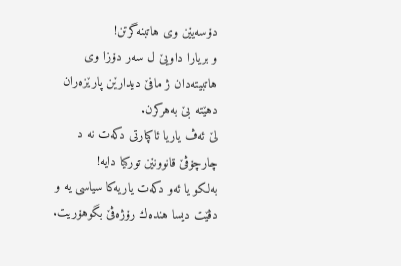دۆسه‌یێن وی هاتبنه‌گرتن!
و بریارا داویێ ل سه‌ر دۆزا وی هاتبیته‌دان ژ مافێ دیدارێن پارێزه‌ران دهێته‌ بێ به‌هركرن.
لێ ئه‌ڤ یاریا ئاكپارتی دكه‌ت نه‌ د چارچۆڤێ قانوونێن توركیا دایه‌!
به‌لكو یا ئه‌و دكه‌ت یاریه‌كا سیاسی یه‌ و دڤێت دیسا هنده‌ك رۆژه‌ڤێ بگوهۆریت.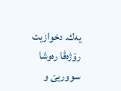یه‌ك. دخوازیت رۆژه‌ڤا ره‌وشا سووریێ و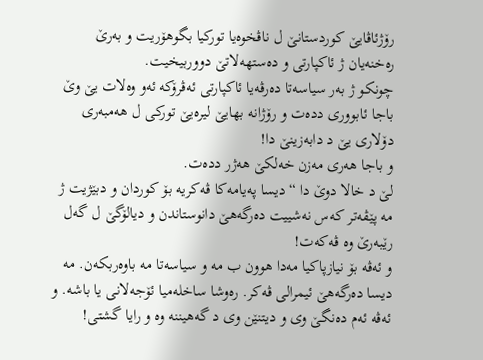رۆژئاڤایێ كوردستانێ ل ناڤخوه‌یا توركیا بگوهۆریت و به‌رێ ره‌خنه‌یان ژ ئاكپارتی و ده‌ستهه‌لاتێ دووربیخیت.
چونكو ژ به‌ر سیاسه‌تا ده‌رڤه‌یا ئاكپارتی ئه‌ڤرۆكه‌ ئه‌و وه‌لات یێ وێ باجا ئابووری دده‌ت و رۆژانه‌ بهایێ لیره‌یێ توركی ل هه‌مبه‌ری دۆلاری یێ د دابه‌زینێ دا!
و باجا هه‌ری مه‌زن خه‌لكێ هه‌ژر دده‌ت.
لێ د خالا دوێ دا “دیسا په‌یامه‌كا ڤه‌كریه‌ بۆ كوردان و دبێژیت ژ مه‌ پێڤه‌تر كه‌س نه‌شییت ده‌رگه‌هێ دانوستاندن و دیالۆگێ ل گه‌ل رێبه‌رێ وه‌ ڤه‌كه‌ت!
و ئه‌ڤه‌ بۆ نیازپاكیا مه‌دا هوون ب مه‌ و سیاسه‌تا مه‌ باوه‌ربكه‌ن. مه‌ دیسا ده‌رگه‌هێ ئیمرالی ڤه‌كر. ره‌وشا ساخله‌میا ئۆجه‌لانی یا باشه‌. و ئه‌ڤه‌ ئه‌م ده‌نگێ وی و دیتنێن وی د گه‌هیننه‌ وه‌ و رایا گشتی!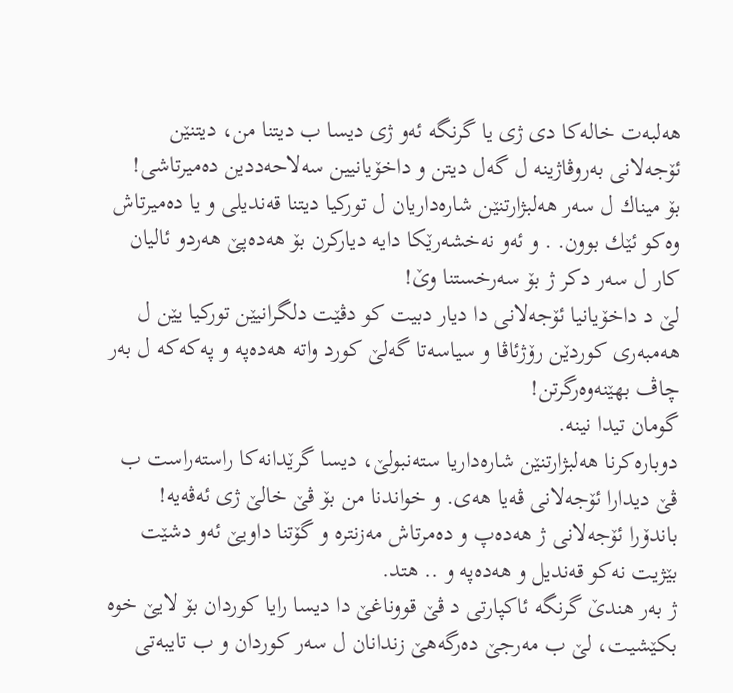هه‌لبه‌ت خاله‌كا دی ژی یا گرنگه‌ ئه‌و ژی دیسا ب دیتنا من، دیتنێن ئۆجه‌لانی به‌روڤاژینه‌ ل گه‌ل دیتن و داخۆیانیین سه‌لاحه‌ددین ده‌میرتاشی!
بۆ میناك ل سه‌ر هه‌لبژارتنێن شاره‌داریان ل توركیا دیتنا قه‌ندیلی و یا ده‌میرتاش وه‌كو ئێك بوون. . و ئه‌و نه‌خشه‌رێكا دایه‌ دیاركرن بۆ هه‌ده‌پێ هه‌ردو ئالیان كار ل سه‌ر دكر ژ بۆ سه‌رخستنا وێ!
لێ د داخۆیانیا ئۆجه‌لانی دا دیار دبیت كو دڤێت دلگرانیێن توركیا یێن ل هه‌مبه‌ری كوردێن رۆژئاڤا و سیاسه‌تا گه‌لێ كورد واته‌ هه‌ده‌په‌ و په‌كه‌كه‌ ل به‌ر چاڤ بهێنه‌وه‌رگرتن!
گومان تیدا نینه‌.
دوباره‌كرنا هه‌لبژارتنێن شاره‌داریا سته‌نبولێ، دیسا گرێدانه‌كا راسته‌راست ب ڤێ دیدارا ئۆجه‌لانی ڤه‌یا هه‌ی. و خواندنا من بۆ ڤێ خالێ ژی ئه‌ڤه‌یه‌!
باندۆرا ئۆجه‌لانی ژ هه‌ده‌پ و ده‌مرتاش مه‌زنتره‌ و گۆتنا داویێ ئه‌و دشێت بێژیت نه‌كو قه‌ندیل و هه‌ده‌په‌ و .. هتد.
ژ به‌ر هندێ گرنگه‌ ئاكپارتی د ڤێ قووناغێ دا دیسا رایا كوردان بۆ لایێ خوه‌ بكێشیت، لێ ب مه‌رجێ ده‌رگه‌هێ زندانان ل سه‌ر كوردان و ب تایبه‌تی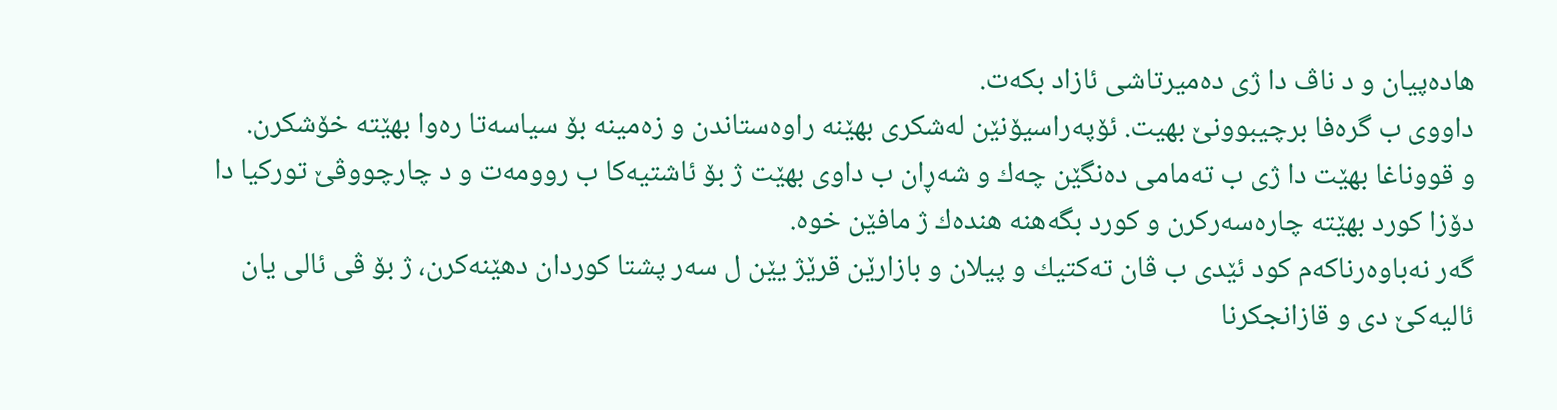هاده‌پیان و د ناڤ دا ژی ده‌میرتاشی ئازاد بكه‌ت.
داووی ب گره‌فا برچیبوونێ بهیت. ئۆپه‌راسیۆنێن له‌شكری بهێنه‌ راوه‌ستاندن و زه‌مینه‌ بۆ سیاسه‌تا ره‌وا بهێته‌ خۆشكرن.
و قووناغا بهێت دا ژی ب ته‌مامی ده‌نگێن چه‌ك و شه‌ڕان ب داوی بهێت ژ بۆ ئاشتیه‌كا ب روومه‌ت و د چارچووڤێ توركیا دا دۆزا كورد بهێته‌ چاره‌سه‌ركرن و كورد بگه‌هنه‌ هنده‌ك ژ مافێن خوه‌.
گه‌ر نه‌باوه‌رناكه‌م كود ئێدی ب ڤان ته‌كتیك و پیلان و بازارێن قرێژ یێن ل سه‌ر پشتا كوردان دهێنه‌كرن، ژ بۆ ڤی ئالی یان ئالیه‌كێ دی و قازانجكرنا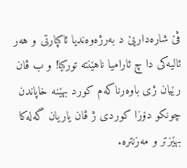ڤێ شاره‌داریێ د به‌رژه‌وه‌ندیا ئاكپارتی و هه‌ر ئالیه‌كی دا چ ئارامیا ناهێنته‌ توركیا! و ب ڤان رێیان ژی باوه‌رناكه‌م كورد بهێنه‌ خاپاندن چونكو دۆزا كوردی ژ ڤان یاریان گه‌له‌كا بهێزتر و مه‌زنتره‌.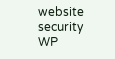website security
WP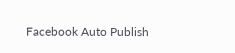Facebook Auto Publish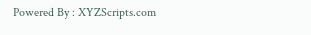Powered By : XYZScripts.com